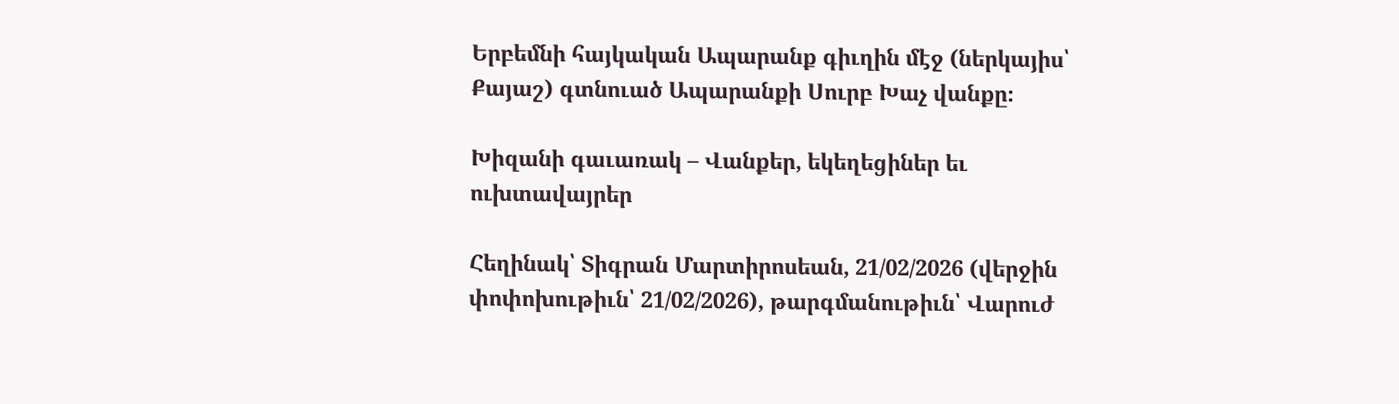Երբեմնի հայկական Ապարանք գիւղին մէջ (ներկայիս՝ Քայաշ) գտնուած Ապարանքի Սուրբ Խաչ վանքը։

Խիզանի գաւառակ – Վանքեր, եկեղեցիներ եւ ուխտավայրեր

Հեղինակ՝ Տիգրան Մարտիրոսեան, 21/02/2026 (վերջին փոփոխութիւն՝ 21/02/2026), թարգմանութիւն՝ Վարուժ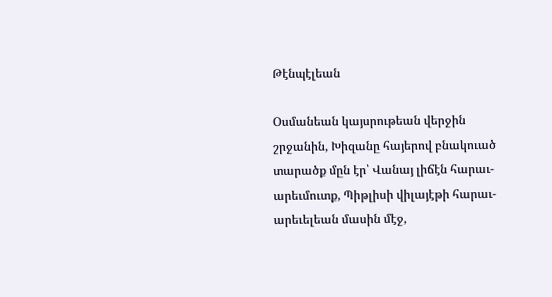Թէնպէլեան

Օսմանեան կայսրութեան վերջին շրջանին, Խիզանը հայերով բնակուած տարածք մըն էր՝ Վանայ լիճէն հարաւ-արեւմուտք, Պիթլիսի վիլայէթի հարաւ-արեւելեան մասին մէջ,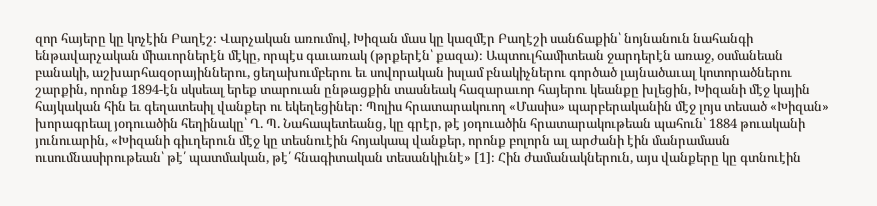զոր հայերը կը կոչէին Բաղէշ։ Վարչական առումով, Խիզան մաս կը կազմէր Բաղէշի սանճաքին՝ նոյնանուն նահանգի ենթավարչական միաւորներէն մէկը, որպէս գաւառակ (թրքերէն՝ քազա)։ Ապտուլհամիտեան ջարդերէն առաջ, օսմանեան բանակի, աշխարհազօրայիններու, ցեղախումբերու եւ սովորական իսլամ բնակիչներու գործած լայնածաւալ կոտորածներու շարքին, որոնք 1894-էն սկսեալ երեք տարուան ընթացքին տասնեակ հազարաւոր հայերու կեանքը խլեցին, Խիզանի մէջ կային հայկական հին եւ գեղատեսիլ վանքեր ու եկեղեցիներ։ Պոլիս հրատարակուող «Մասիս» պարբերականին մէջ լոյս տեսած «Խիզան» խորագրեալ յօդուածին հեղինակը՝ Ղ. Պ. Նահապետեանց, կը գրէր, թէ յօդուածին հրատարակութեան պահուն՝ 1884 թուականի յունուարին, «Խիզանի գիւղերուն մէջ կը տեսնուէին հոյակապ վանքեր, որոնք բոլորն ալ արժանի էին մանրամասն ուսումնասիրութեան՝ թէ՛ պատմական, թէ՛ հնագիտական տեսանկիւնէ» [1]։ Հին ժամանակներուն, այս վանքերը կը գտնուէին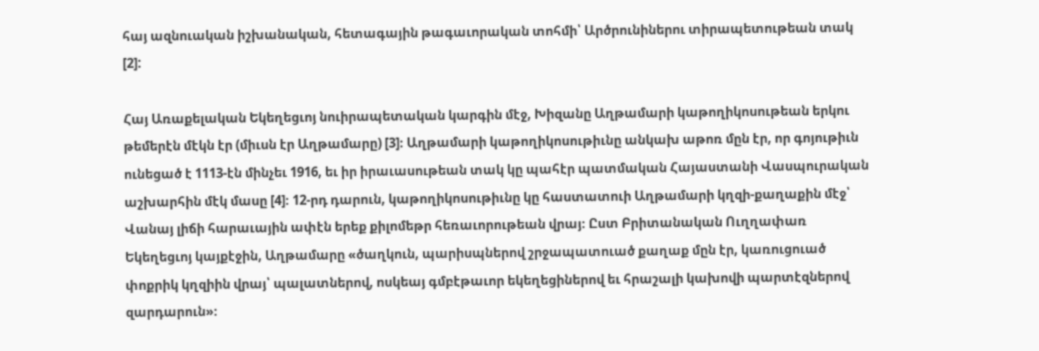հայ ազնուական իշխանական, հետագային թագաւորական տոհմի՝ Արծրունիներու տիրապետութեան տակ [2]:

Հայ Առաքելական Եկեղեցւոյ նուիրապետական կարգին մէջ, Խիզանը Աղթամարի կաթողիկոսութեան երկու թեմերէն մէկն էր (միւսն էր Աղթամարը) [3]։ Աղթամարի կաթողիկոսութիւնը անկախ աթոռ մըն էր, որ գոյութիւն ունեցած է 1113-էն մինչեւ 1916, եւ իր իրաւասութեան տակ կը պահէր պատմական Հայաստանի Վասպուրական աշխարհին մէկ մասը [4]։ 12-րդ դարուն, կաթողիկոսութիւնը կը հաստատուի Աղթամարի կղզի-քաղաքին մէջ՝ Վանայ լիճի հարաւային ափէն երեք քիլոմեթր հեռաւորութեան վրայ։ Ըստ Բրիտանական Ուղղափառ Եկեղեցւոյ կայքէջին, Աղթամարը «ծաղկուն, պարիսպներով շրջապատուած քաղաք մըն էր, կառուցուած փոքրիկ կղզիին վրայ՝ պալատներով, ոսկեայ գմբէթաւոր եկեղեցիներով եւ հրաշալի կախովի պարտէզներով զարդարուն»։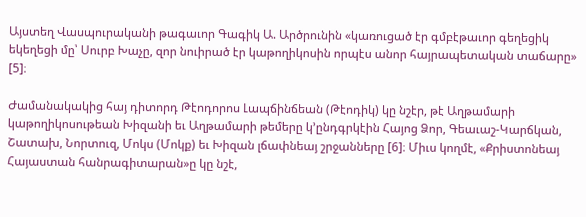Այստեղ Վասպուրականի թագաւոր Գագիկ Ա. Արծրունին «կառուցած էր գմբէթաւոր գեղեցիկ եկեղեցի մը՝ Սուրբ Խաչը, զոր նուիրած էր կաթողիկոսին որպէս անոր հայրապետական տաճարը» [5]։

Ժամանակակից հայ դիտորդ Թէոդորոս Լապճինճեան (Թէոդիկ) կը նշէր, թէ Աղթամարի կաթողիկոսութեան Խիզանի եւ Աղթամարի թեմերը կ’ընդգրկէին Հայոց Ձոր, Գեաւաշ-Կարճկան, Շատախ, Նորտուզ, Մոկս (Մոկք) եւ Խիզան լճափնեայ շրջանները [6]։ Միւս կողմէ, «Քրիստոնեայ Հայաստան հանրագիտարան»ը կը նշէ,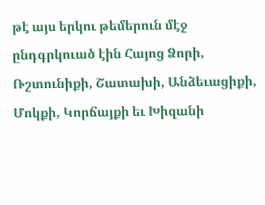թէ այս երկու թեմերուն մէջ ընդգրկուած էին Հայոց Ձորի, Ռշտունիքի, Շատախի, Անձեւացիքի, Մոկքի, Կորճայքի եւ Խիզանի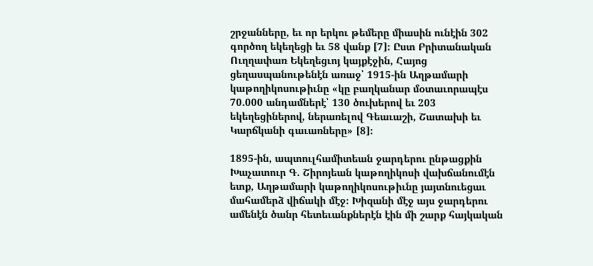շրջանները, եւ որ երկու թեմերը միասին ունէին 302 գործող եկեղեցի եւ 58 վանք [7]։ Ըստ Բրիտանական Ուղղափառ Եկեղեցւոյ կայքէջին, Հայոց ցեղասպանութենէն առաջ՝ 1915-ին Աղթամարի կաթողիկոսութիւնը «կը բաղկանար մօտաւորապէս 70.000 անդամներէ՝ 130 ծուխերով եւ 203 եկեղեցիներով, ներառելով Գեաւաշի, Շատախի եւ Կարճկանի գաւառները» [8]։

1895-ին, ապտուլհամիտեան ջարդերու ընթացքին Խաչատուր Գ. Շիրոյեան կաթողիկոսի վախճանումէն ետք, Աղթամարի կաթողիկոսութիւնը յայտնուեցաւ մահամերձ վիճակի մէջ։ Խիզանի մէջ այս ջարդերու ամենէն ծանր հետեւանքներէն էին մի շարք հայկական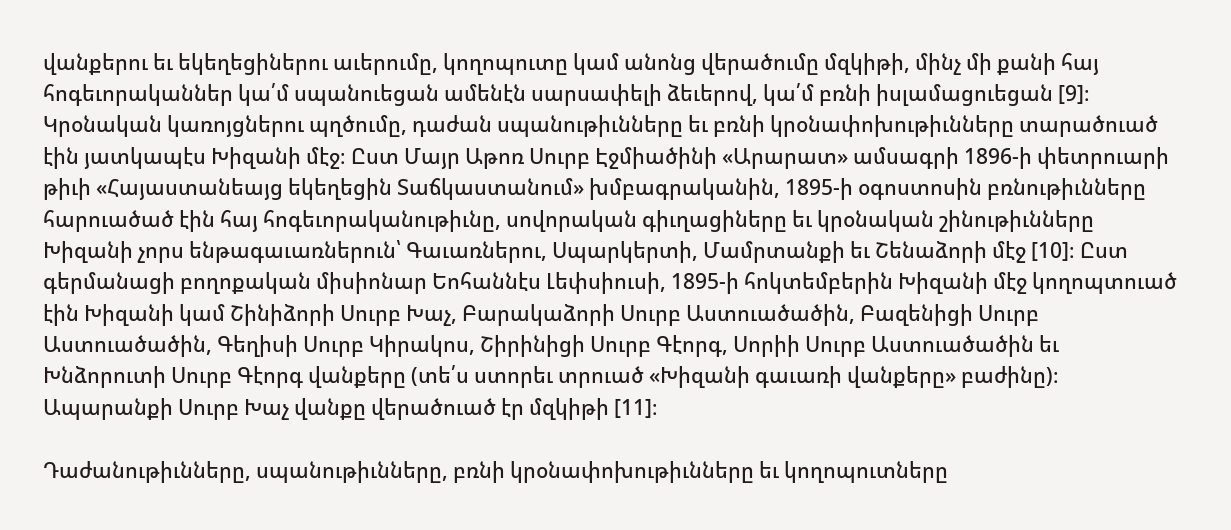վանքերու եւ եկեղեցիներու աւերումը, կողոպուտը կամ անոնց վերածումը մզկիթի, մինչ մի քանի հայ հոգեւորականներ կա՛մ սպանուեցան ամենէն սարսափելի ձեւերով, կա՛մ բռնի իսլամացուեցան [9]։ Կրօնական կառոյցներու պղծումը, դաժան սպանութիւնները եւ բռնի կրօնափոխութիւնները տարածուած էին յատկապէս Խիզանի մէջ։ Ըստ Մայր Աթոռ Սուրբ Էջմիածինի «Արարատ» ամսագրի 1896-ի փետրուարի թիւի «Հայաստանեայց եկեղեցին Տաճկաստանում» խմբագրականին, 1895-ի օգոստոսին բռնութիւնները հարուածած էին հայ հոգեւորականութիւնը, սովորական գիւղացիները եւ կրօնական շինութիւնները Խիզանի չորս ենթագաւառներուն՝ Գաւառներու, Սպարկերտի, Մամրտանքի եւ Շենաձորի մէջ [10]։ Ըստ գերմանացի բողոքական միսիոնար Եոհաննէս Լեփսիուսի, 1895-ի հոկտեմբերին Խիզանի մէջ կողոպտուած էին Խիզանի կամ Շինիձորի Սուրբ Խաչ, Բարակաձորի Սուրբ Աստուածածին, Բազենիցի Սուրբ Աստուածածին, Գեղիսի Սուրբ Կիրակոս, Շիրինիցի Սուրբ Գէորգ, Սորիի Սուրբ Աստուածածին եւ Խնձորուտի Սուրբ Գէորգ վանքերը (տե՛ս ստորեւ տրուած «Խիզանի գաւառի վանքերը» բաժինը)։ Ապարանքի Սուրբ Խաչ վանքը վերածուած էր մզկիթի [11]։

Դաժանութիւնները, սպանութիւնները, բռնի կրօնափոխութիւնները եւ կողոպուտները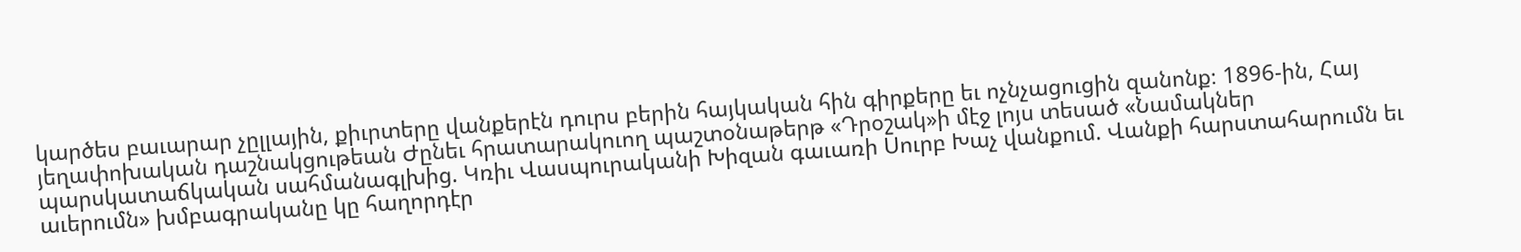կարծես բաւարար չըլլային, քիւրտերը վանքերէն դուրս բերին հայկական հին գիրքերը եւ ոչնչացուցին զանոնք։ 1896-ին, Հայ յեղափոխական դաշնակցութեան Ժընեւ հրատարակուող պաշտօնաթերթ «Դրօշակ»ի մէջ լոյս տեսած «Նամակներ պարսկատաճկական սահմանագլխից. Կռիւ Վասպուրականի Խիզան գաւառի Սուրբ Խաչ վանքում. Վանքի հարստահարումն եւ աւերումն» խմբագրականը կը հաղորդէր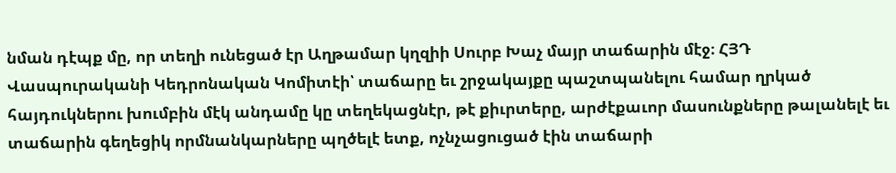նման դէպք մը, որ տեղի ունեցած էր Աղթամար կղզիի Սուրբ Խաչ մայր տաճարին մէջ։ ՀՅԴ Վասպուրականի Կեդրոնական Կոմիտէի՝ տաճարը եւ շրջակայքը պաշտպանելու համար ղրկած հայդուկներու խումբին մէկ անդամը կը տեղեկացնէր, թէ քիւրտերը, արժէքաւոր մասունքները թալանելէ եւ տաճարին գեղեցիկ որմնանկարները պղծելէ ետք, ոչնչացուցած էին տաճարի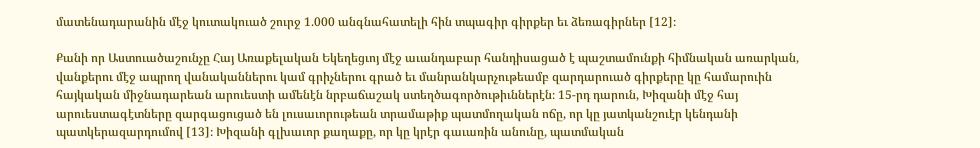մատենադարանին մէջ կուտակուած շուրջ 1.000 անգնահատելի հին տպագիր գիրքեր եւ ձեռագիրներ [12]։

Քանի որ Աստուածաշունչը Հայ Առաքելական Եկեղեցւոյ մէջ աւանդաբար հանդիսացած է պաշտամունքի հիմնական առարկան, վանքերու մէջ ապրող վանականներու կամ գրիչներու գրած եւ մանրանկարչութեամբ զարդարուած գիրքերը կը համարուին հայկական միջնադարեան արուեստի ամենէն նրբաճաշակ ստեղծագործութիւններէն։ 15-րդ դարուն, Խիզանի մէջ հայ արուեստագէտները զարգացուցած են լուսաւորութեան տրամաթիք պատմողական ոճը, որ կը յատկանշուէր կենդանի պատկերազարդումով [13]։ Խիզանի գլխաւոր քաղաքը, որ կը կրէր գաւառին անունը, պատմական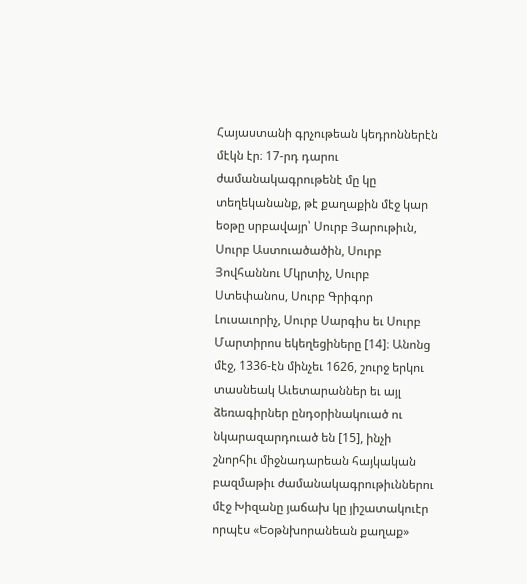Հայաստանի գրչութեան կեդրոններէն մէկն էր։ 17-րդ դարու ժամանակագրութենէ մը կը տեղեկանանք, թէ քաղաքին մէջ կար եօթը սրբավայր՝ Սուրբ Յարութիւն, Սուրբ Աստուածածին, Սուրբ Յովհաննու Մկրտիչ, Սուրբ Ստեփանոս, Սուրբ Գրիգոր Լուսաւորիչ, Սուրբ Սարգիս եւ Սուրբ Մարտիրոս եկեղեցիները [14]։ Անոնց մէջ, 1336-էն մինչեւ 1626, շուրջ երկու տասնեակ Աւետարաններ եւ այլ ձեռագիրներ ընդօրինակուած ու նկարազարդուած են [15], ինչի շնորհիւ միջնադարեան հայկական բազմաթիւ ժամանակագրութիւններու մէջ Խիզանը յաճախ կը յիշատակուէր որպէս «Եօթնխորանեան քաղաք»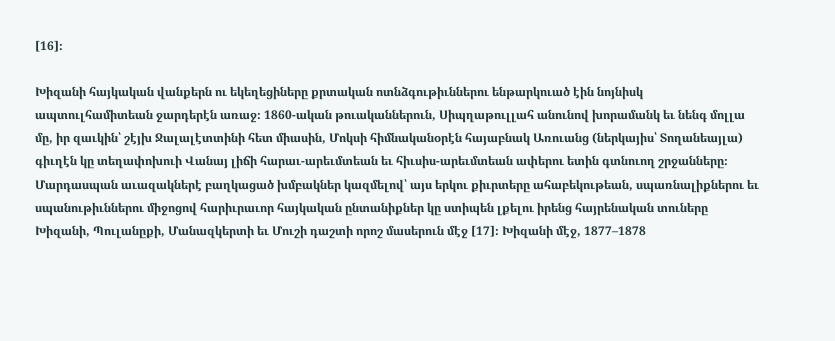[16]։

Խիզանի հայկական վանքերն ու եկեղեցիները քրտական ոտնձգութիւններու ենթարկուած էին նոյնիսկ ապտուլհամիտեան ջարդերէն առաջ։ 1860-ական թուականներուն, Սիպղաթուլլահ անունով խորամանկ եւ նենգ մոլլա մը, իր զաւկին՝ շէյխ Ջալալէտտինի հետ միասին, Մոկսի հիմնականօրէն հայաբնակ Առուանց (ներկայիս՝ Տողանեայլա) գիւղէն կը տեղափոխուի Վանայ լիճի հարաւ-արեւմտեան եւ հիւսիս-արեւմտեան ափերու ետին գտնուող շրջանները։ Մարդասպան աւազակներէ բաղկացած խմբակներ կազմելով՝ այս երկու քիւրտերը ահաբեկութեան, սպառնալիքներու եւ սպանութիւններու միջոցով հարիւրաւոր հայկական ընտանիքներ կը ստիպեն լքելու իրենց հայրենական տուները Խիզանի, Պուլանըքի, Մանազկերտի եւ Մուշի դաշտի որոշ մասերուն մէջ [17]։ Խիզանի մէջ, 1877–1878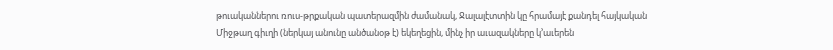թուականներու ռուս-թրքական պատերազմին ժամանակ, Ջալալէտտին կը հրամայէ քանդել հայկական Միջթաղ գիւղի (ներկայ անունը անծանօթ է) եկեղեցին, մինչ իր աւազակները կ’աւերեն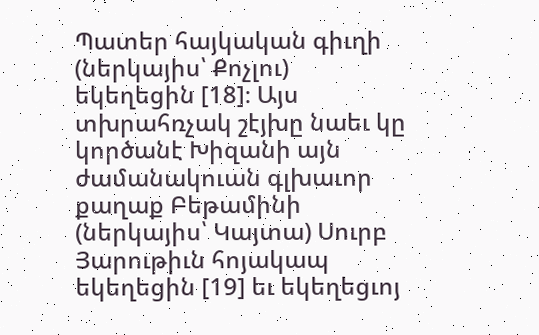Պատեր հայկական գիւղի (ներկայիս՝ Քոչլու) եկեղեցին [18]։ Այս տխրահռչակ շէյխը նաեւ կը կործանէ Խիզանի այն ժամանակուան գլխաւոր քաղաք Բեթամինի (ներկայիս՝ Կայտա) Սուրբ Յարութիւն հոյակապ եկեղեցին [19] եւ եկեղեցւոյ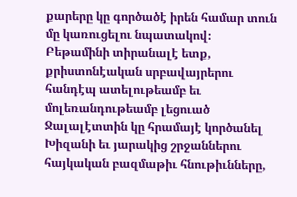քարերը կը գործածէ իրեն համար տուն մը կառուցելու նպատակով։ Բեթամինի տիրանալէ ետք, քրիստոնէական սրբավայրերու հանդէպ ատելութեամբ եւ մոլեռանդութեամբ լեցուած Ջալալէտտին կը հրամայէ կործանել Խիզանի եւ յարակից շրջաններու հայկական բազմաթիւ հնութիւնները,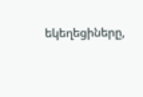եկեղեցիները,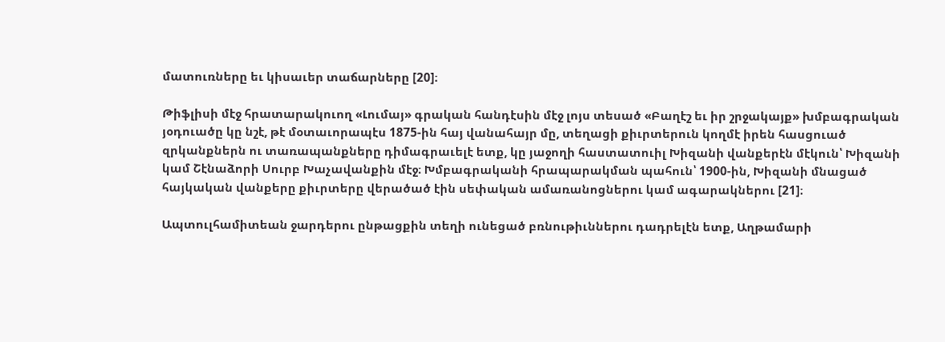մատուռները եւ կիսաւեր տաճարները [20]։

Թիֆլիսի մէջ հրատարակուող «Լումայ» գրական հանդէսին մէջ լոյս տեսած «Բաղէշ եւ իր շրջակայք» խմբագրական յօդուածը կը նշէ, թէ մօտաւորապէս 1875-ին հայ վանահայր մը, տեղացի քիւրտերուն կողմէ իրեն հասցուած զրկանքներն ու տառապանքները դիմագրաւելէ ետք, կը յաջողի հաստատուիլ Խիզանի վանքերէն մէկուն՝ Խիզանի կամ Շէնաձորի Սուրբ Խաչավանքին մէջ։ Խմբագրականի հրապարակման պահուն՝ 1900-ին, Խիզանի մնացած հայկական վանքերը քիւրտերը վերածած էին սեփական ամառանոցներու կամ ագարակներու [21]։

Ապտուլհամիտեան ջարդերու ընթացքին տեղի ունեցած բռնութիւններու դադրելէն ետք, Աղթամարի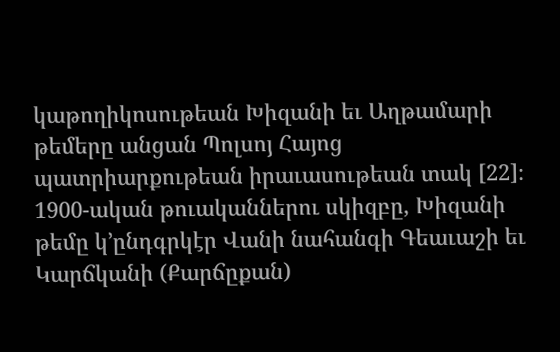կաթողիկոսութեան Խիզանի եւ Աղթամարի թեմերը անցան Պոլսոյ Հայոց պատրիարքութեան իրաւասութեան տակ [22]։ 1900-ական թուականներու սկիզբը, Խիզանի թեմը կ’ընդգրկէր Վանի նահանգի Գեաւաշի եւ Կարճկանի (Քարճըքան)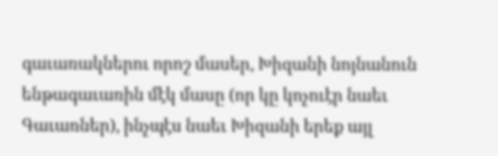գաւառակներու որոշ մասեր, Խիզանի նոյնանուն ենթագաւառին մէկ մասը (որ կը կոչուէր նաեւ Գաւառներ), ինչպէս նաեւ Խիզանի երեք այլ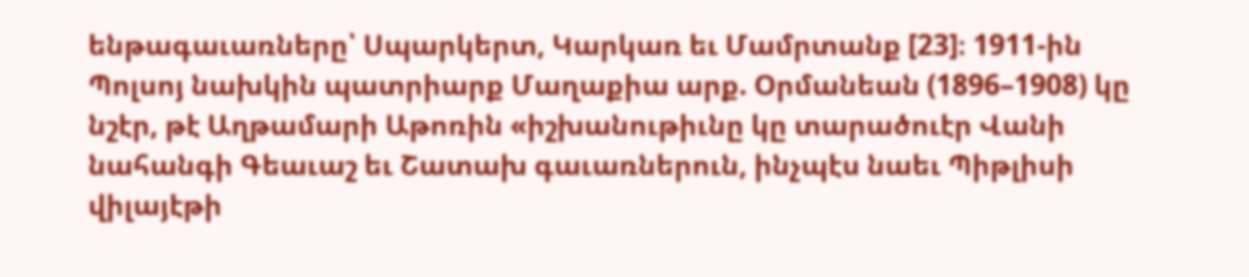ենթագաւառները՝ Սպարկերտ, Կարկառ եւ Մամրտանք [23]։ 1911-ին Պոլսոյ նախկին պատրիարք Մաղաքիա արք. Օրմանեան (1896–1908) կը նշէր, թէ Աղթամարի Աթոռին «իշխանութիւնը կը տարածուէր Վանի նահանգի Գեաւաշ եւ Շատախ գաւառներուն, ինչպէս նաեւ Պիթլիսի վիլայէթի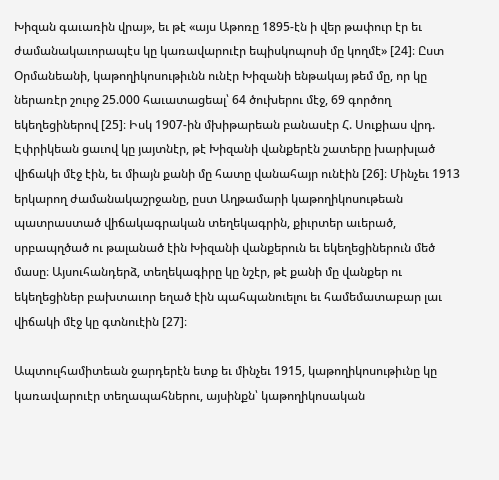Խիզան գաւառին վրայ», եւ թէ «այս Աթոռը 1895-էն ի վեր թափուր էր եւ ժամանակաւորապէս կը կառավարուէր եպիսկոպոսի մը կողմէ» [24]։ Ըստ Օրմանեանի, կաթողիկոսութիւնն ունէր Խիզանի ենթակայ թեմ մը, որ կը ներառէր շուրջ 25.000 հաւատացեալ՝ 64 ծուխերու մէջ, 69 գործող եկեղեցիներով [25]։ Իսկ 1907-ին մխիթարեան բանասէր Հ. Սուքիաս վրդ. Էփրիկեան ցաւով կը յայտնէր, թէ Խիզանի վանքերէն շատերը խարխլած վիճակի մէջ էին, եւ միայն քանի մը հատը վանահայր ունէին [26]։ Մինչեւ 1913 երկարող ժամանակաշրջանը, ըստ Աղթամարի կաթողիկոսութեան պատրաստած վիճակագրական տեղեկագրին, քիւրտեր աւերած, սրբապղծած ու թալանած էին Խիզանի վանքերուն եւ եկեղեցիներուն մեծ մասը։ Այսուհանդերձ, տեղեկագիրը կը նշէր, թէ քանի մը վանքեր ու եկեղեցիներ բախտաւոր եղած էին պահպանուելու եւ համեմատաբար լաւ վիճակի մէջ կը գտնուէին [27]։

Ապտուլհամիտեան ջարդերէն ետք եւ մինչեւ 1915, կաթողիկոսութիւնը կը կառավարուէր տեղապահներու, այսինքն՝ կաթողիկոսական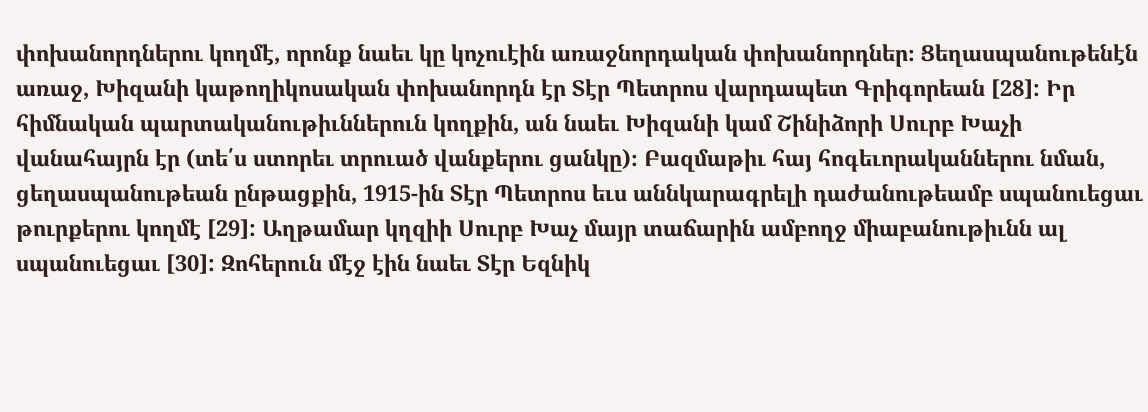փոխանորդներու կողմէ, որոնք նաեւ կը կոչուէին առաջնորդական փոխանորդներ։ Ցեղասպանութենէն առաջ, Խիզանի կաթողիկոսական փոխանորդն էր Տէր Պետրոս վարդապետ Գրիգորեան [28]: Իր հիմնական պարտականութիւններուն կողքին, ան նաեւ Խիզանի կամ Շինիձորի Սուրբ Խաչի վանահայրն էր (տե՛ս ստորեւ տրուած վանքերու ցանկը)։ Բազմաթիւ հայ հոգեւորականներու նման, ցեղասպանութեան ընթացքին, 1915-ին Տէր Պետրոս եւս աննկարագրելի դաժանութեամբ սպանուեցաւ թուրքերու կողմէ [29]: Աղթամար կղզիի Սուրբ Խաչ մայր տաճարին ամբողջ միաբանութիւնն ալ սպանուեցաւ [30]: Զոհերուն մէջ էին նաեւ Տէր Եզնիկ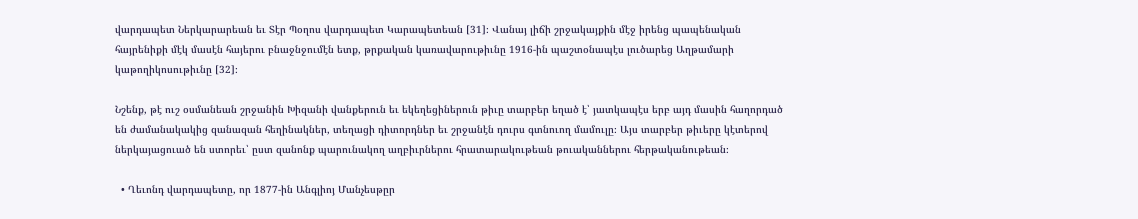վարդապետ Ներկարարեան եւ Տէր Պօղոս վարդապետ Կարապետեան [31]։ Վանայ լիճի շրջակայքին մէջ իրենց պապենական հայրենիքի մէկ մասէն հայերու բնաջնջումէն ետք, թրքական կառավարութիւնը 1916-ին պաշտօնապէս լուծարեց Աղթամարի կաթողիկոսութիւնը [32]։

Նշենք, թէ ուշ օսմանեան շրջանին Խիզանի վանքերուն եւ եկեղեցիներուն թիւը տարբեր եղած է՝ յատկապէս երբ այդ մասին հաղորդած են ժամանակակից զանազան հեղինակներ, տեղացի դիտորդներ եւ շրջանէն դուրս գտնուող մամուլը։ Այս տարբեր թիւերը կէտերով ներկայացուած են ստորեւ՝ ըստ զանոնք պարունակող աղբիւրներու հրատարակութեան թուականներու հերթականութեան։

  • Ղեւոնդ վարդապետը, որ 1877-ին Անգլիոյ Մանչեսթըր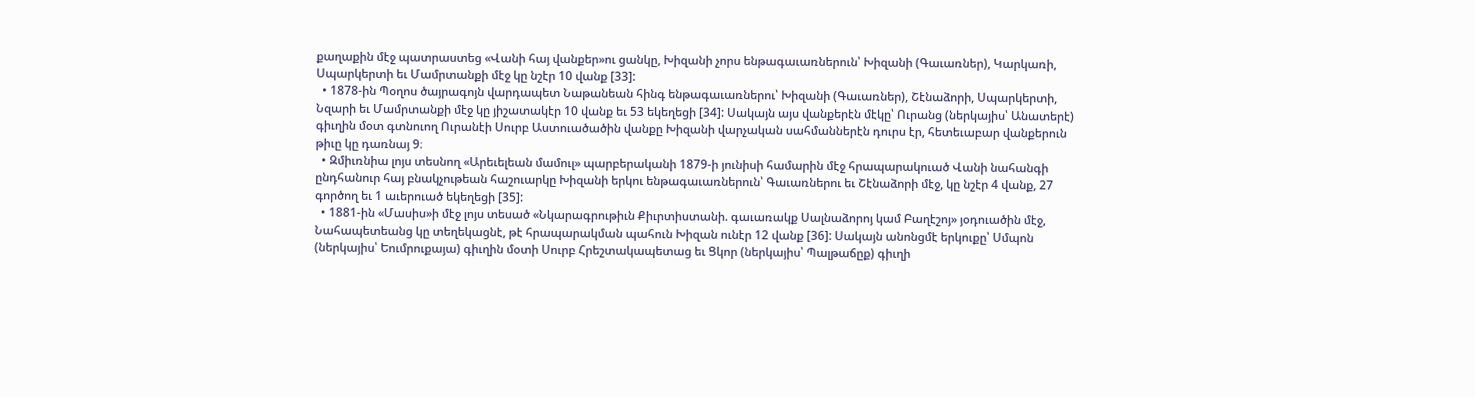քաղաքին մէջ պատրաստեց «Վանի հայ վանքեր»ու ցանկը, Խիզանի չորս ենթագաւառներուն՝ Խիզանի (Գաւառներ), Կարկառի, Սպարկերտի եւ Մամրտանքի մէջ կը նշէր 10 վանք [33]:
  • 1878-ին Պօղոս ծայրագոյն վարդապետ Նաթանեան հինգ ենթագաւառներու՝ Խիզանի (Գաւառներ), Շէնաձորի, Սպարկերտի, Նզարի եւ Մամրտանքի մէջ կը յիշատակէր 10 վանք եւ 53 եկեղեցի [34]: Սակայն այս վանքերէն մէկը՝ Ուրանց (ներկայիս՝ Անատերէ) գիւղին մօտ գտնուող Ուրանէի Սուրբ Աստուածածին վանքը Խիզանի վարչական սահմաններէն դուրս էր, հետեւաբար վանքերուն թիւը կը դառնայ 9։
  • Զմիւռնիա լոյս տեսնող «Արեւելեան մամուլ» պարբերականի 1879-ի յունիսի համարին մէջ հրապարակուած Վանի նահանգի ընդհանուր հայ բնակչութեան հաշուարկը Խիզանի երկու ենթագաւառներուն՝ Գաւառներու եւ Շէնաձորի մէջ, կը նշէր 4 վանք, 27 գործող եւ 1 աւերուած եկեղեցի [35]:
  • 1881-ին «Մասիս»ի մէջ լոյս տեսած «Նկարագրութիւն Քիւրտիստանի. գաւառակք Սալնաձորոյ կամ Բաղէշոյ» յօդուածին մէջ, Նահապետեանց կը տեղեկացնէ, թէ հրապարակման պահուն Խիզան ունէր 12 վանք [36]: Սակայն անոնցմէ երկուքը՝ Սմպոն (ներկայիս՝ Եումրուքայա) գիւղին մօտի Սուրբ Հրեշտակապետաց եւ Ցկոր (ներկայիս՝ Պալթաճըք) գիւղի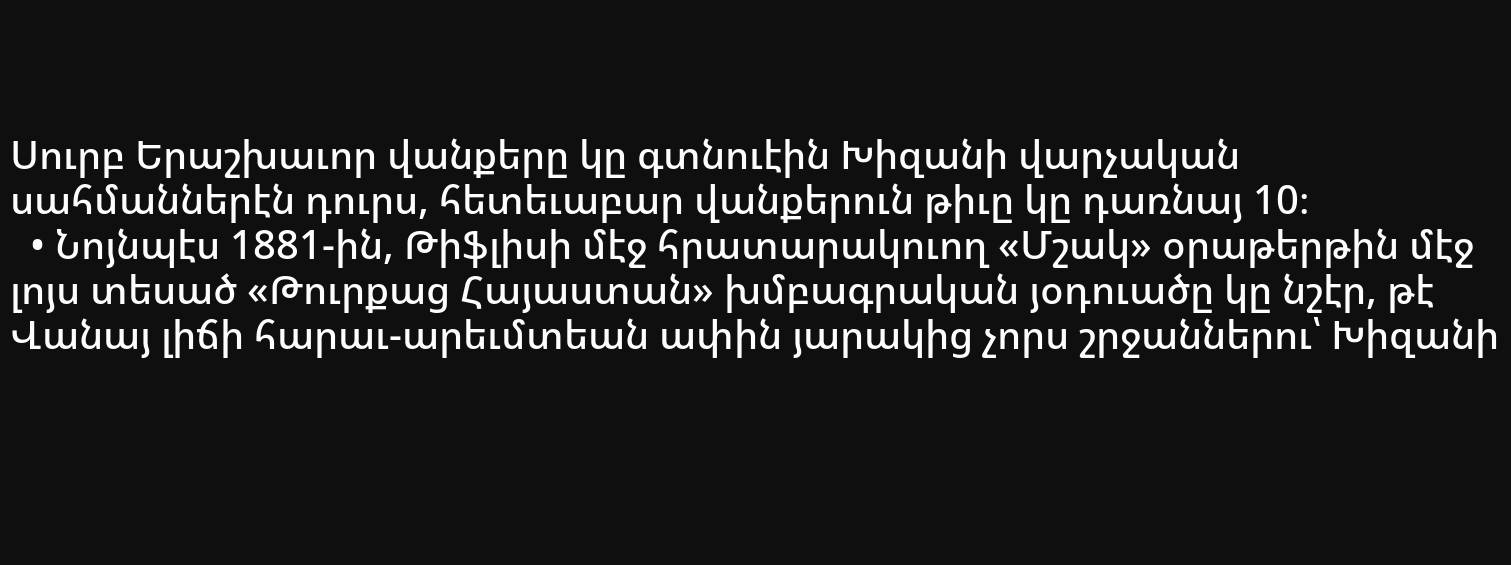Սուրբ Երաշխաւոր վանքերը կը գտնուէին Խիզանի վարչական սահմաններէն դուրս, հետեւաբար վանքերուն թիւը կը դառնայ 10։
  • Նոյնպէս 1881-ին, Թիֆլիսի մէջ հրատարակուող «Մշակ» օրաթերթին մէջ լոյս տեսած «Թուրքաց Հայաստան» խմբագրական յօդուածը կը նշէր, թէ Վանայ լիճի հարաւ-արեւմտեան ափին յարակից չորս շրջաններու՝ Խիզանի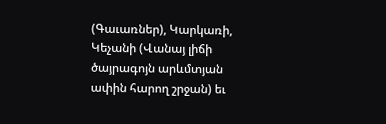(Գաւառներ), Կարկառի, Կեչանի (Վանայ լիճի ծայրագոյն արևմտյան ափին հարող շրջան) եւ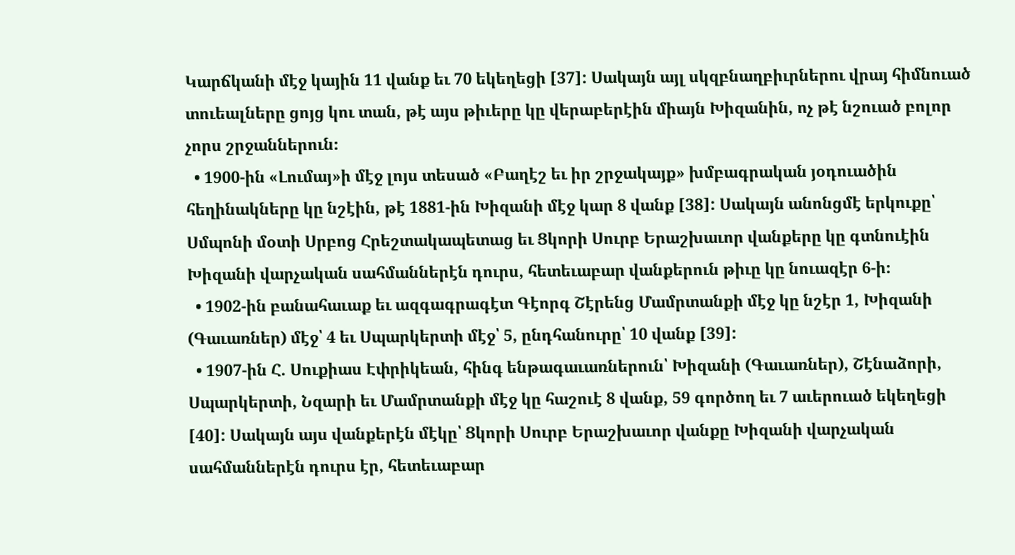Կարճկանի մէջ կային 11 վանք եւ 70 եկեղեցի [37]: Սակայն այլ սկզբնաղբիւրներու վրայ հիմնուած տուեալները ցոյց կու տան, թէ այս թիւերը կը վերաբերէին միայն Խիզանին, ոչ թէ նշուած բոլոր չորս շրջաններուն։
  • 1900-ին «Լումայ»ի մէջ լոյս տեսած «Բաղէշ եւ իր շրջակայք» խմբագրական յօդուածին հեղինակները կը նշէին, թէ 1881-ին Խիզանի մէջ կար 8 վանք [38]: Սակայն անոնցմէ երկուքը՝ Սմպոնի մօտի Սրբոց Հրեշտակապետաց եւ Ցկորի Սուրբ Երաշխաւոր վանքերը կը գտնուէին Խիզանի վարչական սահմաններէն դուրս, հետեւաբար վանքերուն թիւը կը նուազէր 6-ի։
  • 1902-ին բանահաւաք եւ ազգագրագէտ Գէորգ Շէրենց Մամրտանքի մէջ կը նշէր 1, Խիզանի (Գաւառներ) մէջ՝ 4 եւ Սպարկերտի մէջ՝ 5, ընդհանուրը՝ 10 վանք [39]:
  • 1907-ին Հ. Սուքիաս Էփրիկեան, հինգ ենթագաւառներուն՝ Խիզանի (Գաւառներ), Շէնաձորի, Սպարկերտի, Նզարի եւ Մամրտանքի մէջ կը հաշուէ 8 վանք, 59 գործող եւ 7 աւերուած եկեղեցի [40]: Սակայն այս վանքերէն մէկը՝ Ցկորի Սուրբ Երաշխաւոր վանքը Խիզանի վարչական սահմաններէն դուրս էր, հետեւաբար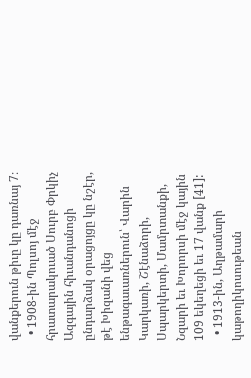վանքերուն թիւը կը դառնայ 7։
  • 1908-ին Պոլսոյ մէջ հրատարակուած Սուրբ Փրկիչ Ազգային հիւանդանոցի ընդարձակ օրացոյցը կը նշէր, թէ Խիզանի վեց ենթագաւառներուն՝ Վարին Կարկառի, Շէնաձորի, Սպարկերտի, Մամրտանքի, Նզարի եւ Խորորսի մէջ կային 109 եկեղեցի եւ 17 վանք [41]:
  • 1913-ին, Աղթամարի կաթողիկոսութեան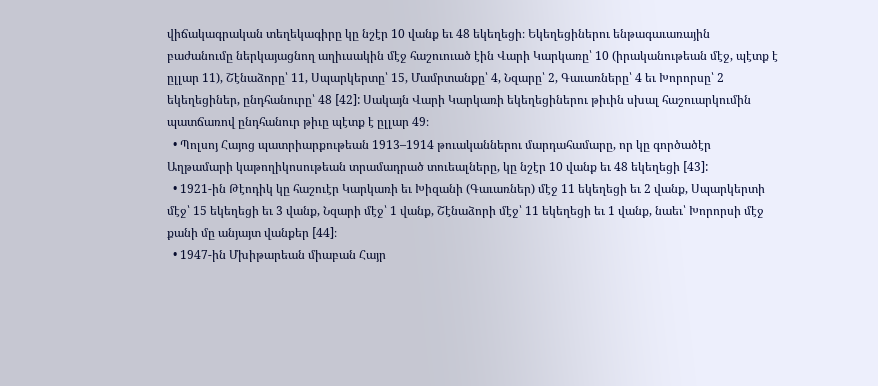վիճակագրական տեղեկագիրը կը նշէր 10 վանք եւ 48 եկեղեցի։ Եկեղեցիներու ենթագաւառային բաժանումը ներկայացնող աղիւսակին մէջ հաշուուած էին Վարի Կարկառը՝ 10 (իրականութեան մէջ, պէտք է ըլլար 11), Շէնաձորը՝ 11, Սպարկերտը՝ 15, Մամրտանքը՝ 4, Նզարը՝ 2, Գաւառները՝ 4 եւ Խորորսը՝ 2 եկեղեցիներ, ընդհանուրը՝ 48 [42]: Սակայն Վարի Կարկառի եկեղեցիներու թիւին սխալ հաշուարկումին պատճառով ընդհանուր թիւը պէտք է ըլլար 49։
  • Պոլսոյ Հայոց պատրիարքութեան 1913–1914 թուականներու մարդահամարը, որ կը գործածէր Աղթամարի կաթողիկոսութեան տրամադրած տուեալները, կը նշէր 10 վանք եւ 48 եկեղեցի [43]:
  • 1921-ին Թէոդիկ կը հաշուէր Կարկառի եւ Խիզանի (Գաւառներ) մէջ 11 եկեղեցի եւ 2 վանք, Սպարկերտի մէջ՝ 15 եկեղեցի եւ 3 վանք, Նզարի մէջ՝ 1 վանք, Շէնաձորի մէջ՝ 11 եկեղեցի եւ 1 վանք, նաեւ՝ Խորորսի մէջ քանի մը անյայտ վանքեր [44]։
  • 1947-ին Մխիթարեան միաբան Հայր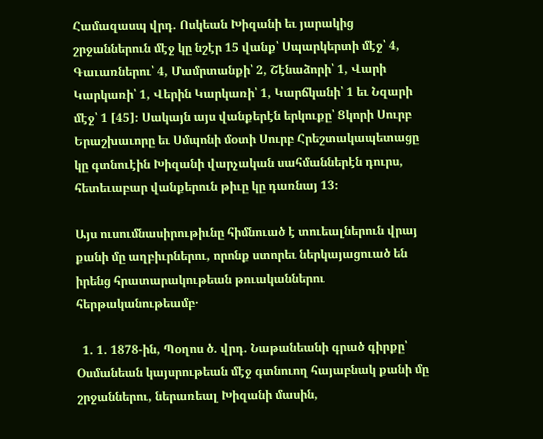Համազասպ վրդ. Ոսկեան Խիզանի եւ յարակից շրջաններուն մէջ կը նշէր 15 վանք՝ Սպարկերտի մէջ՝ 4, Գաւառներու՝ 4, Մամրտանքի՝ 2, Շէնաձորի՝ 1, Վարի Կարկառի՝ 1, Վերին Կարկառի՝ 1, Կարճկանի՝ 1 եւ Նզարի մէջ՝ 1 [45]։ Սակայն այս վանքերէն երկուքը՝ Ցկորի Սուրբ Երաշխաւորը եւ Սմպոնի մօտի Սուրբ Հրեշտակապետացը կը գտնուէին Խիզանի վարչական սահմաններէն դուրս, հետեւաբար վանքերուն թիւը կը դառնայ 13։

Այս ուսումնասիրութիւնը հիմնուած է տուեալներուն վրայ քանի մը աղբիւրներու, որոնք ստորեւ ներկայացուած են իրենց հրատարակութեան թուականներու հերթականութեամբ․

  1. 1. 1878-ին, Պօղոս ծ. վրդ. Նաթանեանի գրած գիրքը՝ Օսմանեան կայսրութեան մէջ գտնուող հայաբնակ քանի մը շրջաններու, ներառեալ Խիզանի մասին,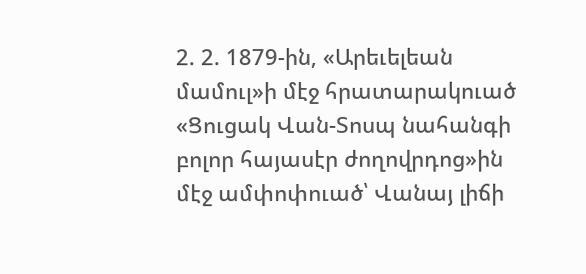2. 2. 1879-ին, «Արեւելեան մամուլ»ի մէջ հրատարակուած «Ցուցակ Վան-Տոսպ նահանգի բոլոր հայասէր ժողովրդոց»ին մէջ ամփոփուած՝ Վանայ լիճի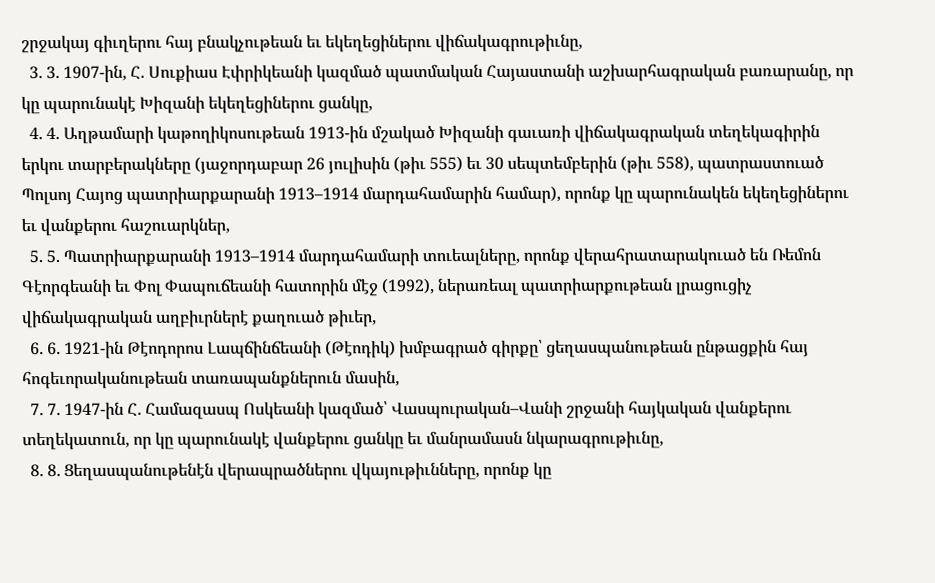շրջակայ գիւղերու հայ բնակչութեան եւ եկեղեցիներու վիճակագրութիւնը,
  3. 3. 1907-ին, Հ. Սուքիաս Էփրիկեանի կազմած պատմական Հայաստանի աշխարհագրական բառարանը, որ կը պարունակէ Խիզանի եկեղեցիներու ցանկը,
  4. 4. Աղթամարի կաթողիկոսութեան 1913-ին մշակած Խիզանի գաւառի վիճակագրական տեղեկագիրին երկու տարբերակները (յաջորդաբար 26 յուլիսին (թիւ 555) եւ 30 սեպտեմբերին (թիւ 558), պատրաստուած Պոլսոյ Հայոց պատրիարքարանի 1913–1914 մարդահամարին համար), որոնք կը պարունակեն եկեղեցիներու եւ վանքերու հաշուարկներ,
  5. 5. Պատրիարքարանի 1913–1914 մարդահամարի տուեալները, որոնք վերահրատարակուած են Ռեմոն Գէորգեանի եւ Փոլ Փապուճեանի հատորին մէջ (1992), ներառեալ պատրիարքութեան լրացուցիչ վիճակագրական աղբիւրներէ քաղուած թիւեր,
  6. 6. 1921-ին Թէոդորոս Լապճինճեանի (Թէոդիկ) խմբագրած գիրքը՝ ցեղասպանութեան ընթացքին հայ հոգեւորականութեան տառապանքներուն մասին,
  7. 7. 1947-ին Հ. Համազասպ Ոսկեանի կազմած՝ Վասպուրական–Վանի շրջանի հայկական վանքերու տեղեկատուն, որ կը պարունակէ վանքերու ցանկը եւ մանրամասն նկարագրութիւնը,
  8. 8. Ցեղասպանութենէն վերապրածներու վկայութիւնները, որոնք կը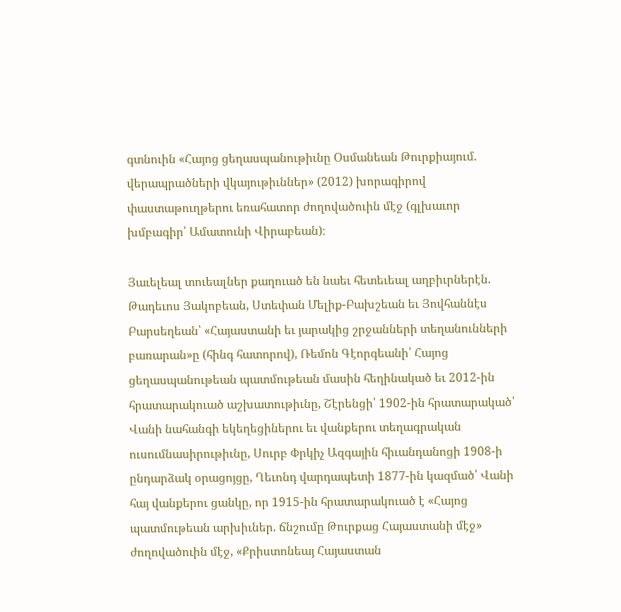գտնուին «Հայոց ցեղասպանութիւնը Օսմանեան Թուրքիայում. վերապրածների վկայութիւններ» (2012) խորագիրով փաստաթուղթերու եռահատոր ժողովածուին մէջ (գլխաւոր խմբագիր՝ Ամատունի Վիրաբեան)։

Յաւելեալ տուեալներ քաղուած են նաեւ հետեւեալ աղբիւրներէն. Թադեւոս Յակոբեան, Ստեփան Մելիք-Բախշեան եւ Յովհաննէս Բարսեղեան՝ «Հայաստանի եւ յարակից շրջանների տեղանունների բառարան»ը (հինգ հատորով), Ռեմոն Գէորգեանի՝ Հայոց ցեղասպանութեան պատմութեան մասին հեղինակած եւ 2012-ին հրատարակուած աշխատութիւնը, Շէրենցի՝ 1902-ին հրատարակած՝ Վանի նահանգի եկեղեցիներու եւ վանքերու տեղագրական ուսումնասիրութիւնը, Սուրբ Փրկիչ Ազգային հիւանդանոցի 1908-ի ընդարձակ օրացոյցը, Ղեւոնդ վարդապետի 1877-ին կազմած՝ Վանի հայ վանքերու ցանկը, որ 1915-ին հրատարակուած է «Հայոց պատմութեան արխիւներ. ճնշումը Թուրքաց Հայաստանի մէջ» ժողովածուին մէջ, «Քրիստոնեայ Հայաստան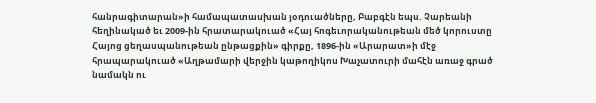հանրագիտարան»ի համապատասխան յօդուածները, Բաբգէն եպս. Չարեանի հեղինակած եւ 2009-ին հրատարակուած «Հայ հոգեւորականութեան մեծ կորուստը Հայոց ցեղասպանութեան ընթացքին» գիրքը, 1896-ին «Արարատ»ի մէջ հրապարակուած «Աղթամարի վերջին կաթողիկոս Խաչատուրի մահէն առաջ գրած նամակն ու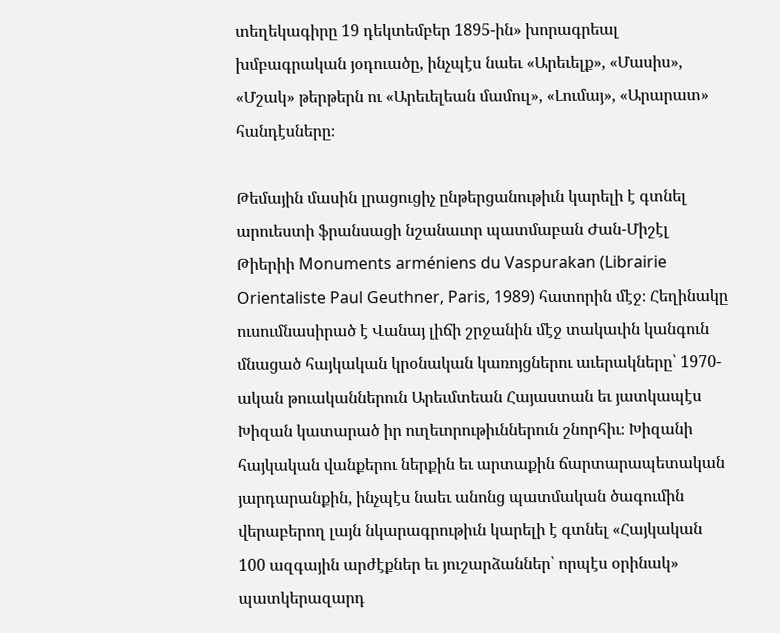տեղեկագիրը 19 դեկտեմբեր 1895-ին» խորագրեալ խմբագրական յօդուածը, ինչպէս նաեւ «Արեւելք», «Մասիս», «Մշակ» թերթերն ու «Արեւելեան մամուլ», «Լումայ», «Արարատ» հանդէսները։

Թեմային մասին լրացուցիչ ընթերցանութիւն կարելի է գտնել արուեստի ֆրանսացի նշանաւոր պատմաբան Ժան-Միշէլ Թիերիի Monuments arméniens du Vaspurakan (Librairie Orientaliste Paul Geuthner, Paris, 1989) հատորին մէջ։ Հեղինակը ուսումնասիրած է Վանայ լիճի շրջանին մէջ տակաւին կանգուն մնացած հայկական կրօնական կառոյցներու աւերակները՝ 1970-ական թուականներուն Արեւմտեան Հայաստան եւ յատկապէս Խիզան կատարած իր ուղեւորութիւններուն շնորհիւ։ Խիզանի հայկական վանքերու ներքին եւ արտաքին ճարտարապետական յարդարանքին, ինչպէս նաեւ անոնց պատմական ծագումին վերաբերող լայն նկարագրութիւն կարելի է գտնել «Հայկական 100 ազգային արժէքներ եւ յուշարձաններ՝ որպէս օրինակ» պատկերազարդ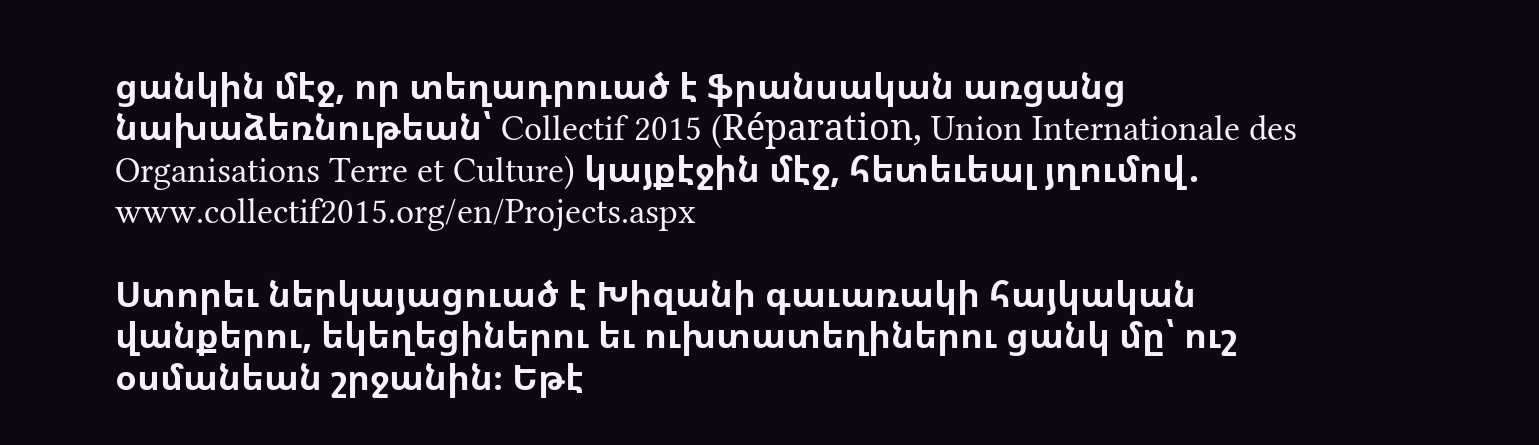ցանկին մէջ, որ տեղադրուած է ֆրանսական առցանց նախաձեռնութեան՝ Collectif 2015 (Réparation, Union Internationale des Organisations Terre et Culture) կայքէջին մէջ, հետեւեալ յղումով․ www.collectif2015.org/en/Projects.aspx

Ստորեւ ներկայացուած է Խիզանի գաւառակի հայկական վանքերու, եկեղեցիներու եւ ուխտատեղիներու ցանկ մը՝ ուշ օսմանեան շրջանին։ Եթէ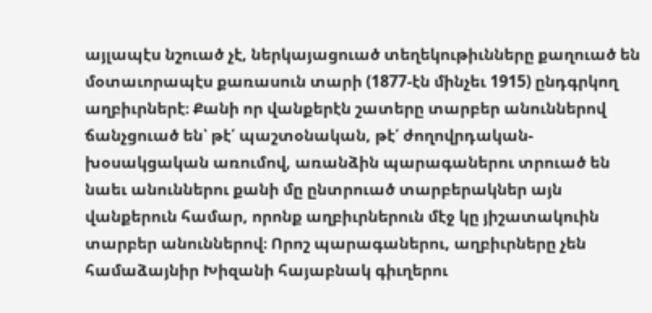այլապէս նշուած չէ, ներկայացուած տեղեկութիւնները քաղուած են մօտաւորապէս քառասուն տարի (1877-էն մինչեւ 1915) ընդգրկող աղբիւրներէ։ Քանի որ վանքերէն շատերը տարբեր անուններով ճանչցուած են՝ թէ՛ պաշտօնական, թէ՛ ժողովրդական-խօսակցական առումով, առանձին պարագաներու տրուած են նաեւ անուններու քանի մը ընտրուած տարբերակներ այն վանքերուն համար, որոնք աղբիւրներուն մէջ կը յիշատակուին տարբեր անուններով։ Որոշ պարագաներու, աղբիւրները չեն համաձայնիր Խիզանի հայաբնակ գիւղերու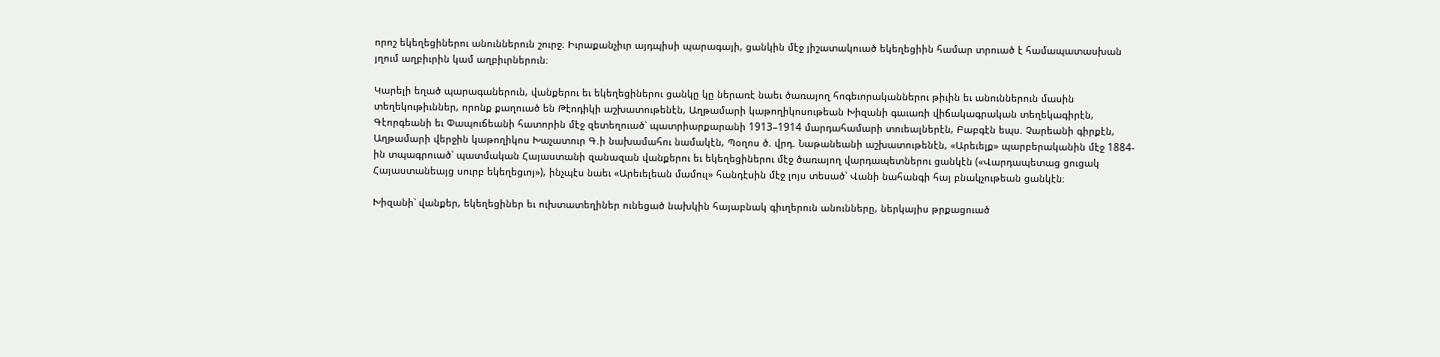որոշ եկեղեցիներու անուններուն շուրջ։ Իւրաքանչիւր այդպիսի պարագայի, ցանկին մէջ յիշատակուած եկեղեցիին համար տրուած է համապատասխան յղում աղբիւրին կամ աղբիւրներուն։

Կարելի եղած պարագաներուն, վանքերու եւ եկեղեցիներու ցանկը կը ներառէ նաեւ ծառայող հոգեւորականներու թիւին եւ անուններուն մասին տեղեկութիւններ, որոնք քաղուած են Թէոդիկի աշխատութենէն, Աղթամարի կաթողիկոսութեան Խիզանի գաւառի վիճակագրական տեղեկագիրէն, Գէորգեանի եւ Փապուճեանի հատորին մէջ զետեղուած՝ պատրիարքարանի 1913–1914 մարդահամարի տուեալներէն, Բաբգէն եպս. Չարեանի գիրքէն, Աղթամարի վերջին կաթողիկոս Խաչատուր Գ.ի նախամահու նամակէն, Պօղոս ծ. վրդ. Նաթանեանի աշխատութենէն, «Արեւելք» պարբերականին մէջ 1884-ին տպագրուած՝ պատմական Հայաստանի զանազան վանքերու եւ եկեղեցիներու մէջ ծառայող վարդապետներու ցանկէն («Վարդապետաց ցուցակ Հայաստանեայց սուրբ եկեղեցւոյ»), ինչպէս նաեւ «Արեւելեան մամուլ» հանդէսին մէջ լոյս տեսած՝ Վանի նահանգի հայ բնակչութեան ցանկէն։

Խիզանի՝ վանքեր, եկեղեցիներ եւ ուխտատեղիներ ունեցած նախկին հայաբնակ գիւղերուն անունները, ներկայիս թրքացուած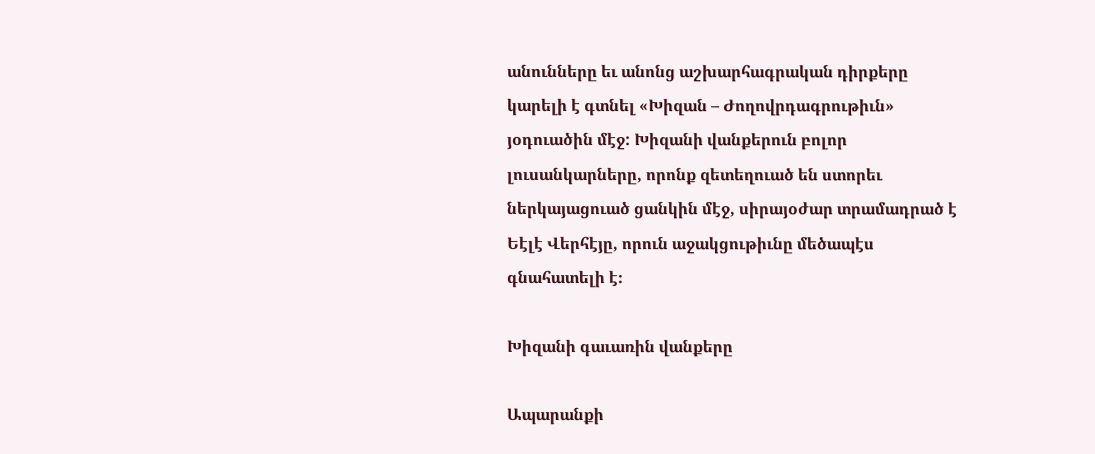անունները եւ անոնց աշխարհագրական դիրքերը կարելի է գտնել «Խիզան – Ժողովրդագրութիւն» յօդուածին մէջ: Խիզանի վանքերուն բոլոր լուսանկարները, որոնք զետեղուած են ստորեւ ներկայացուած ցանկին մէջ, սիրայօժար տրամադրած է Եէլէ Վերհէյը, որուն աջակցութիւնը մեծապէս գնահատելի է։

Խիզանի գաւառին վանքերը

Ապարանքի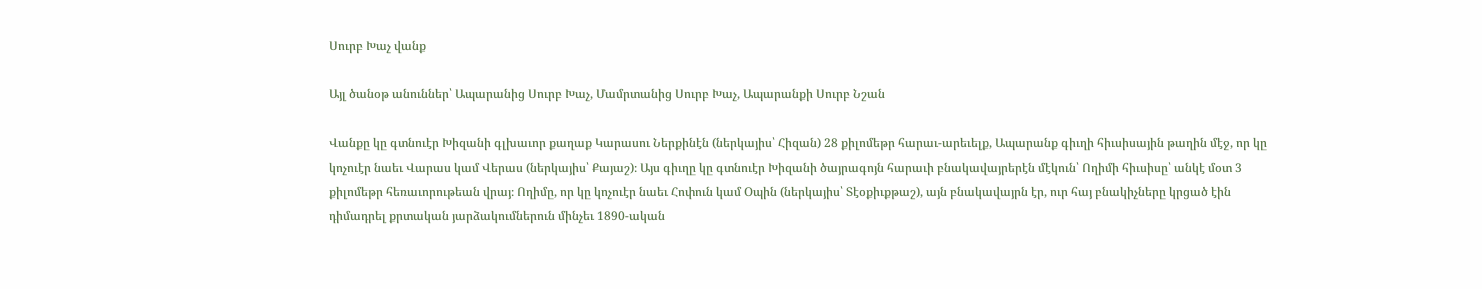Սուրբ Խաչ վանք

Այլ ծանօթ անուններ՝ Ապարանից Սուրբ Խաչ, Մամրտանից Սուրբ Խաչ, Ապարանքի Սուրբ Նշան

Վանքը կը գտնուէր Խիզանի գլխաւոր քաղաք Կարասու Ներքինէն (ներկայիս՝ Հիզան) 28 քիլոմեթր հարաւ-արեւելք, Ապարանք գիւղի հիւսիսային թաղին մէջ, որ կը կոչուէր նաեւ Վարաս կամ Վերաս (ներկայիս՝ Քայաշ)։ Այս գիւղը կը գտնուէր Խիզանի ծայրագոյն հարաւի բնակավայրերէն մէկուն՝ Ողիմի հիւսիսը՝ անկէ մօտ 3 քիլոմեթր հեռաւորութեան վրայ։ Ողիմը, որ կը կոչուէր նաեւ Հոփուն կամ Օպին (ներկայիս՝ Տէօքիւքթաշ), այն բնակավայրն էր, ուր հայ բնակիչները կրցած էին դիմադրել քրտական յարձակումներուն մինչեւ 1890-ական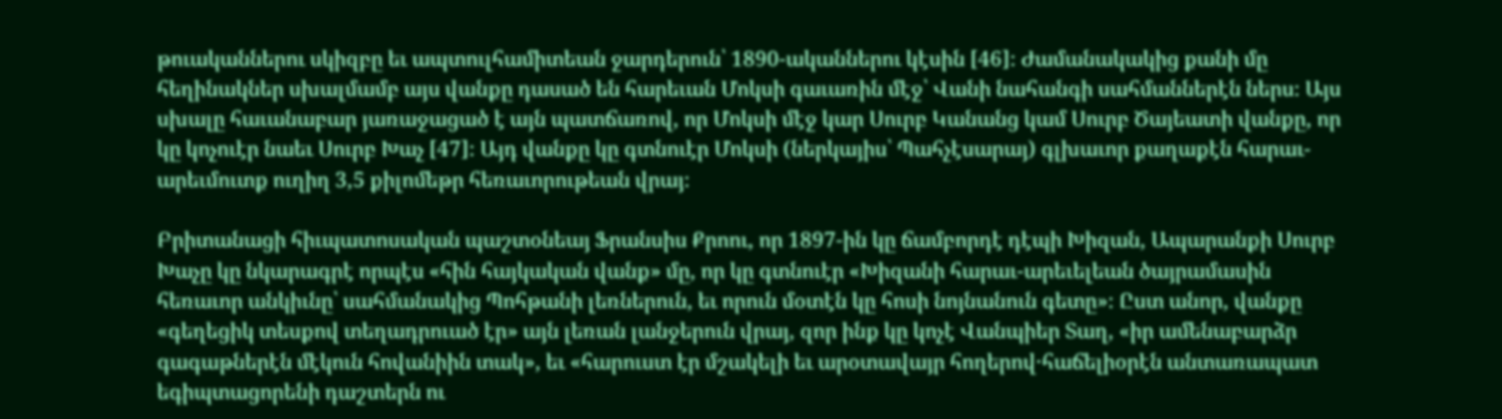թուականներու սկիզբը եւ ապտուլհամիտեան ջարդերուն՝ 1890-ականներու կէսին [46]։ Ժամանակակից քանի մը հեղինակներ սխալմամբ այս վանքը դասած են հարեւան Մոկսի գաւառին մէջ՝ Վանի նահանգի սահմաններէն ներս։ Այս սխալը հաւանաբար յառաջացած է այն պատճառով, որ Մոկսի մէջ կար Սուրբ Կանանց կամ Սուրբ Ծայեատի վանքը, որ կը կոչուէր նաեւ Սուրբ Խաչ [47]։ Այդ վանքը կը գտնուէր Մոկսի (ներկայիս՝ Պահչէսարայ) գլխաւոր քաղաքէն հարաւ-արեւմուտք ուղիղ 3,5 քիլոմեթր հեռաւորութեան վրայ։

Բրիտանացի հիւպատոսական պաշտօնեայ Ֆրանսիս Քրոու, որ 1897-ին կը ճամբորդէ դէպի Խիզան, Ապարանքի Սուրբ Խաչը կը նկարագրէ որպէս «հին հայկական վանք» մը, որ կը գտնուէր «Խիզանի հարաւ-արեւելեան ծայրամասին հեռաւոր անկիւնը՝ սահմանակից Պոհթանի լեռներուն, եւ որուն մօտէն կը հոսի նոյնանուն գետը»։ Ըստ անոր, վանքը «գեղեցիկ տեսքով տեղադրուած էր» այն լեռան լանջերուն վրայ, զոր ինք կը կոչէ Վանպիեր Տաղ, «իր ամենաբարձր գագաթներէն մէկուն հովանիին տակ», եւ «հարուստ էր մշակելի եւ արօտավայր հողերով․հաճելիօրէն անտառապատ եգիպտացորենի դաշտերն ու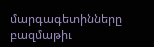մարգագետինները բազմաթիւ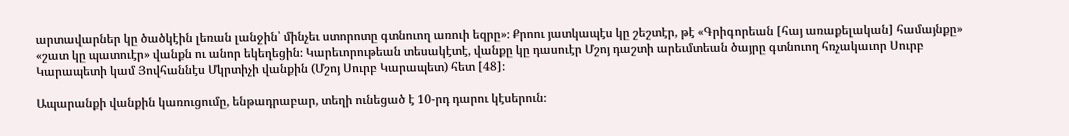արտավարներ կը ծածկէին լեռան լանջին՝ մինչեւ ստորոտը գտնուող առուի եզրը»։ Քրոու յատկապէս կը շեշտէր, թէ «Գրիգորեան [հայ առաքելական] համայնքը» «շատ կը պատուէր» վանքն ու անոր եկեղեցին։ Կարեւորութեան տեսակէտէ, վանքը կը դասուէր Մշոյ դաշտի արեւմտեան ծայրը գտնուող հռչակաւոր Սուրբ Կարապետի կամ Յովհաննէս Մկրտիչի վանքին (Մշոյ Սուրբ Կարապետ) հետ [48]։

Ապարանքի վանքին կառուցումը, ենթադրաբար, տեղի ունեցած է 10-րդ դարու կէսերուն։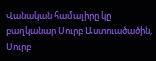Վանական համալիրը կը բաղկանար Սուրբ Աստուածածին, Սուրբ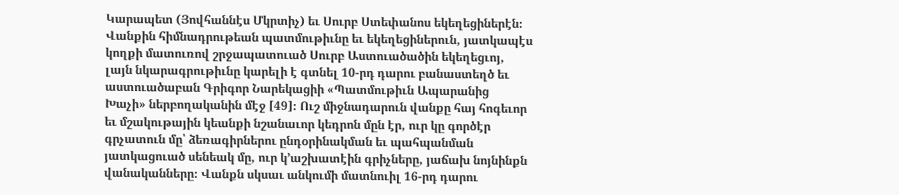Կարապետ (Յովհաննէս Մկրտիչ) եւ Սուրբ Ստեփանոս եկեղեցիներէն։ Վանքին հիմնադրութեան պատմութիւնը եւ եկեղեցիներուն, յատկապէս կողքի մատուռով շրջապատուած Սուրբ Աստուածածին եկեղեցւոյ, լայն նկարագրութիւնը կարելի է գտնել 10-րդ դարու բանաստեղծ եւ աստուածաբան Գրիգոր Նարեկացիի «Պատմութիւն Ապարանից Խաչի» ներբողականին մէջ [49]։ Ուշ միջնադարուն վանքը հայ հոգեւոր եւ մշակութային կեանքի նշանաւոր կեդրոն մըն էր, ուր կը գործէր գրչատուն մը՝ ձեռագիրներու ընդօրինակման եւ պահպանման յատկացուած սենեակ մը, ուր կ’աշխատէին գրիչները, յաճախ նոյնինքն վանականները։ Վանքն սկսաւ անկումի մատնուիլ 16-րդ դարու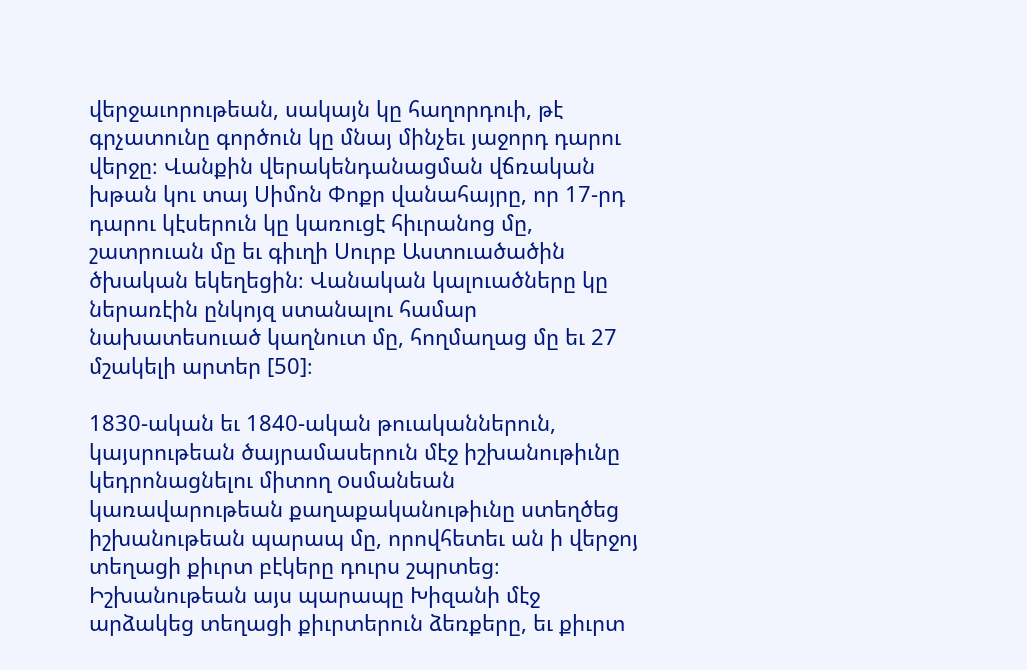վերջաւորութեան, սակայն կը հաղորդուի, թէ գրչատունը գործուն կը մնայ մինչեւ յաջորդ դարու վերջը։ Վանքին վերակենդանացման վճռական խթան կու տայ Սիմոն Փոքր վանահայրը, որ 17-րդ դարու կէսերուն կը կառուցէ հիւրանոց մը, շատրուան մը եւ գիւղի Սուրբ Աստուածածին ծխական եկեղեցին։ Վանական կալուածները կը ներառէին ընկոյզ ստանալու համար նախատեսուած կաղնուտ մը, հողմաղաց մը եւ 27 մշակելի արտեր [50]։

1830-ական եւ 1840-ական թուականներուն, կայսրութեան ծայրամասերուն մէջ իշխանութիւնը կեդրոնացնելու միտող oսմանեան կառավարութեան քաղաքականութիւնը ստեղծեց իշխանութեան պարապ մը, որովհետեւ ան ի վերջոյ տեղացի քիւրտ բէկերը դուրս շպրտեց։ Իշխանութեան այս պարապը Խիզանի մէջ արձակեց տեղացի քիւրտերուն ձեռքերը, եւ քիւրտ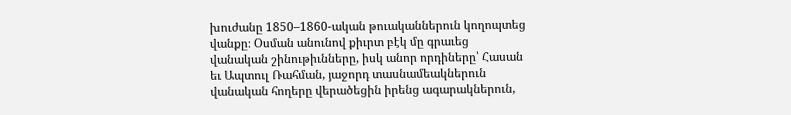խուժանը 1850–1860-ական թուականներուն կողոպտեց վանքը։ Օսման անունով քիւրտ բէկ մը գրաւեց վանական շինութիւնները, իսկ անոր որդիները՝ Հասան եւ Ապտուլ Ռահման, յաջորդ տասնամեակներուն վանական հողերը վերածեցին իրենց ագարակներուն,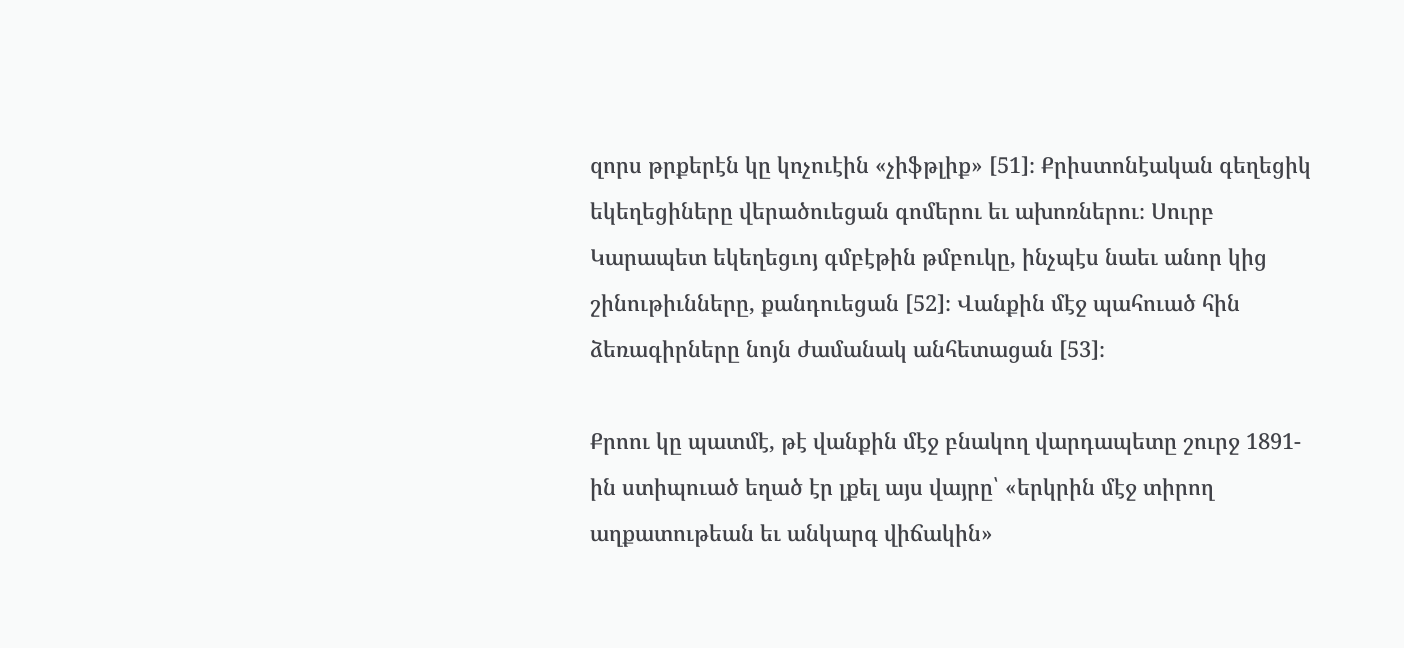զորս թրքերէն կը կոչուէին «չիֆթլիք» [51]։ Քրիստոնէական գեղեցիկ եկեղեցիները վերածուեցան գոմերու եւ ախոռներու։ Սուրբ Կարապետ եկեղեցւոյ գմբէթին թմբուկը, ինչպէս նաեւ անոր կից շինութիւնները, քանդուեցան [52]։ Վանքին մէջ պահուած հին ձեռագիրները նոյն ժամանակ անհետացան [53]։

Քրոու կը պատմէ, թէ վանքին մէջ բնակող վարդապետը շուրջ 1891-ին ստիպուած եղած էր լքել այս վայրը՝ «երկրին մէջ տիրող աղքատութեան եւ անկարգ վիճակին»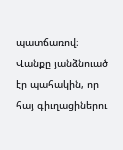պատճառով։ Վանքը յանձնուած էր պահակին, որ հայ գիւղացիներու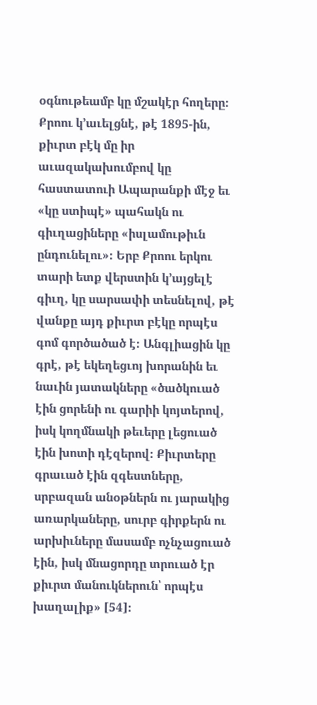օգնութեամբ կը մշակէր հողերը։ Քրոու կ’աւելցնէ, թէ 1895-ին, քիւրտ բէկ մը իր աւազակախումբով կը հաստատուի Ապարանքի մէջ եւ «կը ստիպէ» պահակն ու գիւղացիները «իսլամութիւն ընդունելու»։ Երբ Քրոու երկու տարի ետք վերստին կ’այցելէ գիւղ, կը սարսափի տեսնելով, թէ վանքը այդ քիւրտ բէկը որպէս գոմ գործածած է։ Անգլիացին կը գրէ, թէ եկեղեցւոյ խորանին եւ նաւին յատակները «ծածկուած էին ցորենի ու գարիի կոյտերով, իսկ կողմնակի թեւերը լեցուած էին խոտի դէզերով։ Քիւրտերը գրաւած էին զգեստները, սրբազան անօթներն ու յարակից առարկաները, սուրբ գիրքերն ու արխիւները մասամբ ոչնչացուած էին, իսկ մնացորդը տրուած էր քիւրտ մանուկներուն՝ որպէս խաղալիք» [54]։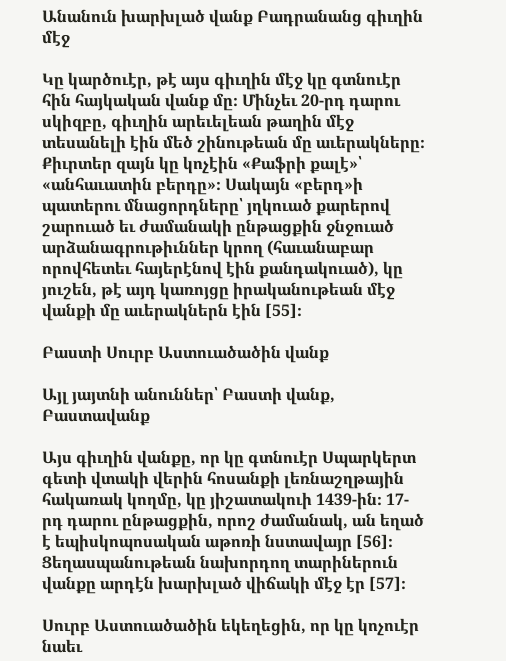Անանուն խարխլած վանք Բադրանանց գիւղին մէջ

Կը կարծուէր, թէ այս գիւղին մէջ կը գտնուէր հին հայկական վանք մը։ Մինչեւ 20-րդ դարու սկիզբը, գիւղին արեւելեան թաղին մէջ տեսանելի էին մեծ շինութեան մը աւերակները։ Քիւրտեր զայն կը կոչէին «Քաֆրի քալէ»՝ «անհաւատին բերդը»։ Սակայն «բերդ»ի պատերու մնացորդները՝ յղկուած քարերով շարուած եւ ժամանակի ընթացքին ջնջուած արձանագրութիւններ կրող (հաւանաբար որովհետեւ հայերէնով էին քանդակուած), կը յուշեն, թէ այդ կառոյցը իրականութեան մէջ վանքի մը աւերակներն էին [55]։

Բաստի Սուրբ Աստուածածին վանք

Այլ յայտնի անուններ՝ Բաստի վանք, Բաստավանք

Այս գիւղին վանքը, որ կը գտնուէր Սպարկերտ գետի վտակի վերին հոսանքի լեռնաշղթային հակառակ կողմը, կը յիշատակուի 1439-ին։ 17-րդ դարու ընթացքին, որոշ ժամանակ, ան եղած է եպիսկոպոսական աթոռի նստավայր [56]։ Ցեղասպանութեան նախորդող տարիներուն վանքը արդէն խարխլած վիճակի մէջ էր [57]։

Սուրբ Աստուածածին եկեղեցին, որ կը կոչուէր նաեւ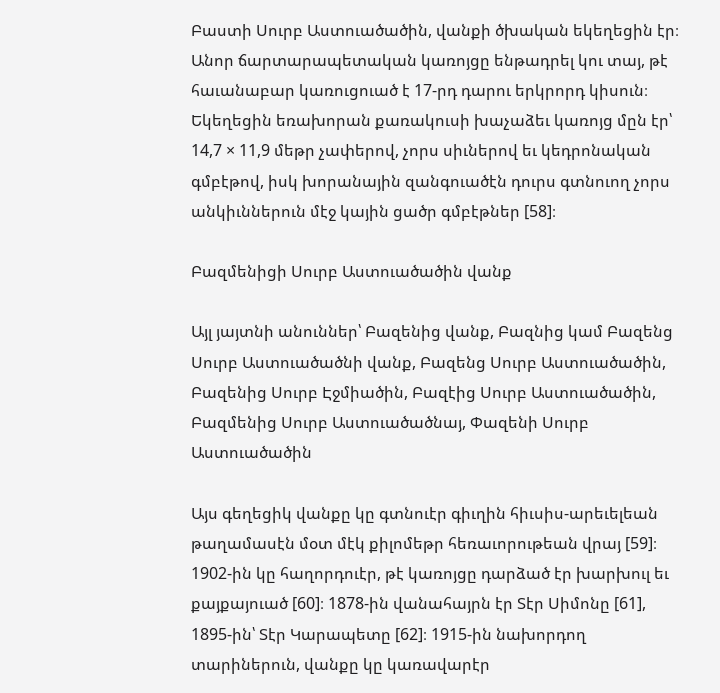Բաստի Սուրբ Աստուածածին, վանքի ծխական եկեղեցին էր։ Անոր ճարտարապետական կառոյցը ենթադրել կու տայ, թէ հաւանաբար կառուցուած է 17-րդ դարու երկրորդ կիսուն։ Եկեղեցին եռախորան քառակուսի խաչաձեւ կառոյց մըն էր՝ 14,7 × 11,9 մեթր չափերով, չորս սիւներով եւ կեդրոնական գմբէթով, իսկ խորանային զանգուածէն դուրս գտնուող չորս անկիւններուն մէջ կային ցածր գմբէթներ [58]։

Բազմենիցի Սուրբ Աստուածածին վանք

Այլ յայտնի անուններ՝ Բազենից վանք, Բազնից կամ Բազենց Սուրբ Աստուածածնի վանք, Բազենց Սուրբ Աստուածածին, Բազենից Սուրբ Էջմիածին, Բազէից Սուրբ Աստուածածին, Բազմենից Սուրբ Աստուածածնայ, Փազենի Սուրբ Աստուածածին

Այս գեղեցիկ վանքը կը գտնուէր գիւղին հիւսիս-արեւելեան թաղամասէն մօտ մէկ քիլոմեթր հեռաւորութեան վրայ [59]։ 1902-ին կը հաղորդուէր, թէ կառոյցը դարձած էր խարխուլ եւ քայքայուած [60]։ 1878-ին վանահայրն էր Տէր Սիմոնը [61], 1895-ին՝ Տէր Կարապետը [62]։ 1915-ին նախորդող տարիներուն, վանքը կը կառավարէր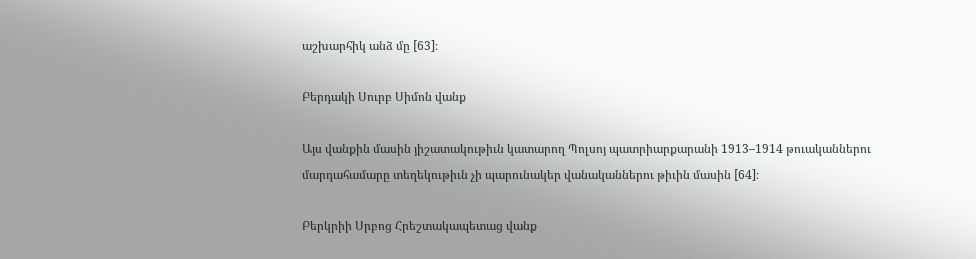աշխարհիկ անձ մը [63]։

Բերդակի Սուրբ Սիմոն վանք

Այս վանքին մասին յիշատակութիւն կատարող Պոլսոյ պատրիարքարանի 1913–1914 թուականներու մարդահամարը տեղեկութիւն չի պարունակեր վանականներու թիւին մասին [64]։

Բերկրիի Սրբոց Հրեշտակապետաց վանք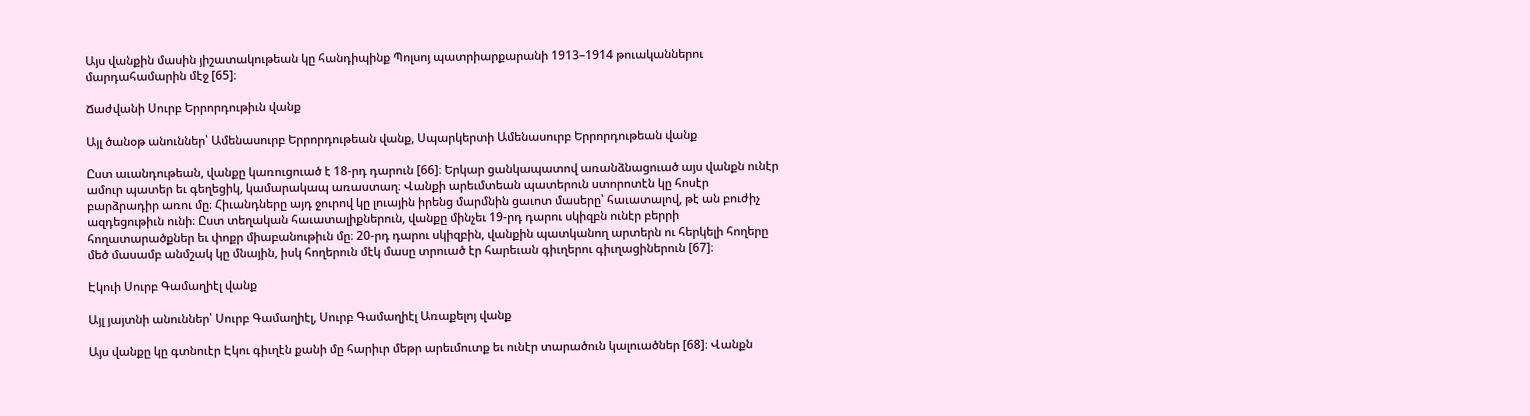Այս վանքին մասին յիշատակութեան կը հանդիպինք Պոլսոյ պատրիարքարանի 1913–1914 թուականներու մարդահամարին մէջ [65]։

Ճաժվանի Սուրբ Երրորդութիւն վանք

Այլ ծանօթ անուններ՝ Ամենասուրբ Երրորդութեան վանք, Սպարկերտի Ամենասուրբ Երրորդութեան վանք

Ըստ աւանդութեան, վանքը կառուցուած է 18-րդ դարուն [66]։ Երկար ցանկապատով առանձնացուած այս վանքն ունէր ամուր պատեր եւ գեղեցիկ, կամարակապ առաստաղ։ Վանքի արեւմտեան պատերուն ստորոտէն կը հոսէր բարձրադիր առու մը։ Հիւանդները այդ ջուրով կը լուային իրենց մարմնին ցաւոտ մասերը՝ հաւատալով, թէ ան բուժիչ ազդեցութիւն ունի։ Ըստ տեղական հաւատալիքներուն, վանքը մինչեւ 19-րդ դարու սկիզբն ունէր բերրի հողատարածքներ եւ փոքր միաբանութիւն մը։ 20-րդ դարու սկիզբին, վանքին պատկանող արտերն ու հերկելի հողերը մեծ մասամբ անմշակ կը մնային, իսկ հողերուն մէկ մասը տրուած էր հարեւան գիւղերու գիւղացիներուն [67]։

Էկուի Սուրբ Գամաղիէլ վանք

Այլ յայտնի անուններ՝ Սուրբ Գամաղիէլ, Սուրբ Գամաղիէլ Առաքելոյ վանք

Այս վանքը կը գտնուէր Էկու գիւղէն քանի մը հարիւր մեթր արեւմուտք եւ ունէր տարածուն կալուածներ [68]։ Վանքն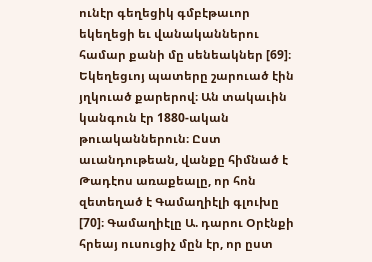ունէր գեղեցիկ գմբէթաւոր եկեղեցի եւ վանականներու համար քանի մը սենեակներ [69]։ Եկեղեցւոյ պատերը շարուած էին յղկուած քարերով։ Ան տակաւին կանգուն էր 1880-ական թուականներուն։ Ըստ աւանդութեան, վանքը հիմնած է Թադէոս առաքեալը, որ հոն զետեղած է Գամաղիէլի գլուխը [70]։ Գամաղիէլը Ա. դարու Օրէնքի հրեայ ուսուցիչ մըն էր, որ ըստ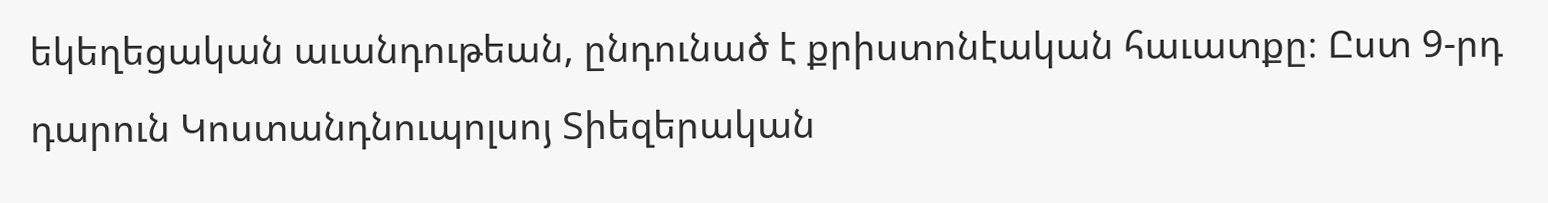եկեղեցական աւանդութեան, ընդունած է քրիստոնէական հաւատքը։ Ըստ 9-րդ դարուն Կոստանդնուպոլսոյ Տիեզերական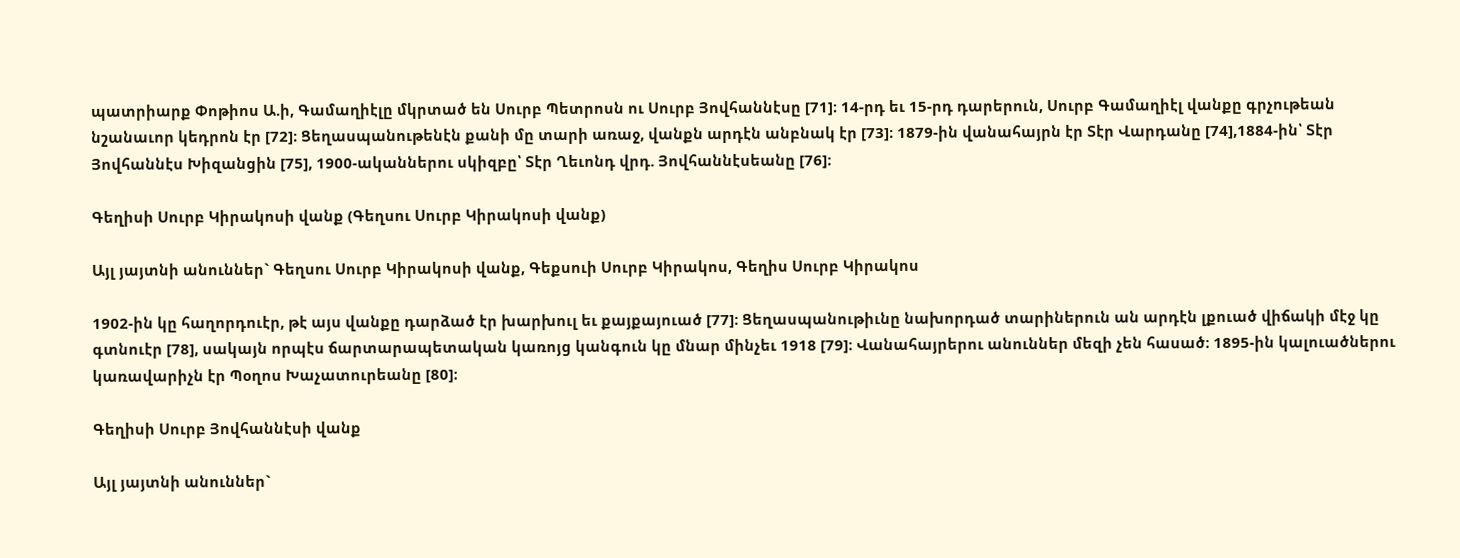պատրիարք Փոթիոս Ա.ի, Գամաղիէլը մկրտած են Սուրբ Պետրոսն ու Սուրբ Յովհաննէսը [71]։ 14-րդ եւ 15-րդ դարերուն, Սուրբ Գամաղիէլ վանքը գրչութեան նշանաւոր կեդրոն էր [72]։ Ցեղասպանութենէն քանի մը տարի առաջ, վանքն արդէն անբնակ էր [73]։ 1879-ին վանահայրն էր Տէր Վարդանը [74],1884-ին՝ Տէր Յովհաննէս Խիզանցին [75], 1900-ականներու սկիզբը՝ Տէր Ղեւոնդ վրդ. Յովհաննէսեանը [76]։

Գեղիսի Սուրբ Կիրակոսի վանք (Գեղսու Սուրբ Կիրակոսի վանք)

Այլ յայտնի անուններ` Գեղսու Սուրբ Կիրակոսի վանք, Գեքսուի Սուրբ Կիրակոս, Գեղիս Սուրբ Կիրակոս

1902-ին կը հաղորդուէր, թէ այս վանքը դարձած էր խարխուլ եւ քայքայուած [77]։ Ցեղասպանութիւնը նախորդած տարիներուն ան արդէն լքուած վիճակի մէջ կը գտնուէր [78], սակայն որպէս ճարտարապետական կառոյց կանգուն կը մնար մինչեւ 1918 [79]։ Վանահայրերու անուններ մեզի չեն հասած։ 1895-ին կալուածներու կառավարիչն էր Պօղոս Խաչատուրեանը [80]։

Գեղիսի Սուրբ Յովհաննէսի վանք

Այլ յայտնի անուններ`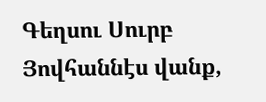Գեղսու Սուրբ Յովհաննէս վանք,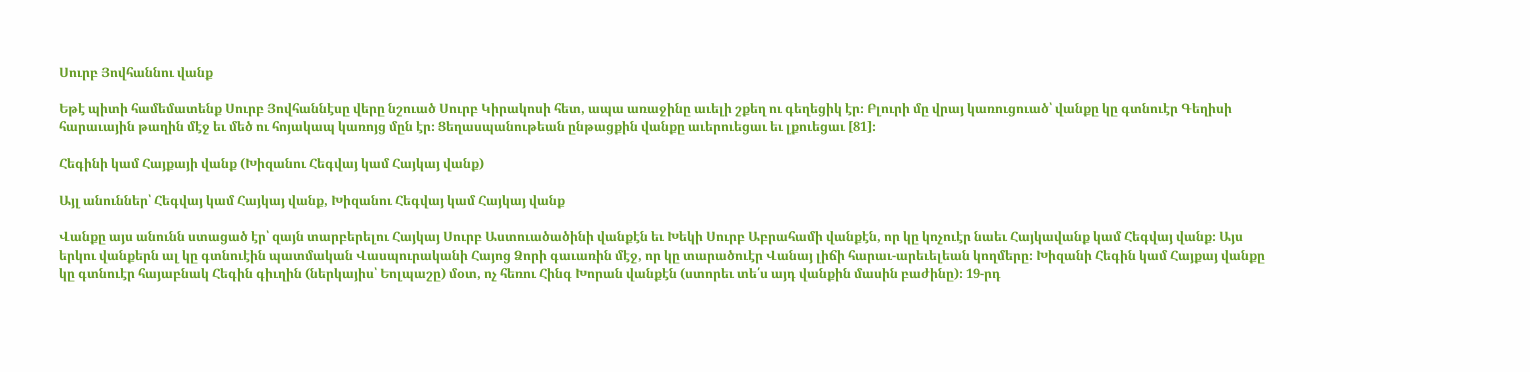Սուրբ Յովհաննու վանք

Եթէ պիտի համեմատենք Սուրբ Յովհաննէսը վերը նշուած Սուրբ Կիրակոսի հետ, ապա առաջինը աւելի շքեղ ու գեղեցիկ էր։ Բլուրի մը վրայ կառուցուած՝ վանքը կը գտնուէր Գեղիսի հարաւային թաղին մէջ եւ մեծ ու հոյակապ կառոյց մըն էր։ Ցեղասպանութեան ընթացքին վանքը աւերուեցաւ եւ լքուեցաւ [81]։

Հեգինի կամ Հայքայի վանք (Խիզանու Հեգվայ կամ Հայկայ վանք)

Այլ անուններ՝ Հեգվայ կամ Հայկայ վանք, Խիզանու Հեգվայ կամ Հայկայ վանք

Վանքը այս անունն ստացած էր՝ զայն տարբերելու Հայկայ Սուրբ Աստուածածինի վանքէն եւ Խեկի Սուրբ Աբրահամի վանքէն, որ կը կոչուէր նաեւ Հայկավանք կամ Հեգվայ վանք։ Այս երկու վանքերն ալ կը գտնուէին պատմական Վասպուրականի Հայոց Ձորի գաւառին մէջ, որ կը տարածուէր Վանայ լիճի հարաւ-արեւելեան կողմերը։ Խիզանի Հեգին կամ Հայքայ վանքը կը գտնուէր հայաբնակ Հեգին գիւղին (ներկայիս՝ Եոլպաշը) մօտ, ոչ հեռու Հինգ Խորան վանքէն (ստորեւ տե՛ս այդ վանքին մասին բաժինը)։ 19-րդ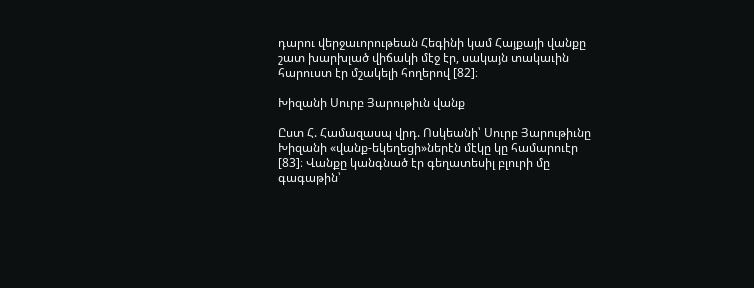դարու վերջաւորութեան Հեգինի կամ Հայքայի վանքը շատ խարխլած վիճակի մէջ էր, սակայն տակաւին հարուստ էր մշակելի հողերով [82]։

Խիզանի Սուրբ Յարութիւն վանք

Ըստ Հ. Համազասպ վրդ. Ոսկեանի՝ Սուրբ Յարութիւնը Խիզանի «վանք-եկեղեցի»ներէն մէկը կը համարուէր [83]։ Վանքը կանգնած էր գեղատեսիլ բլուրի մը գագաթին՝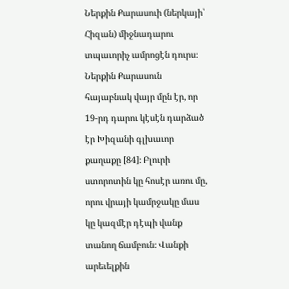Ներքին Քարասուի (ներկայի՝ Հիզան) միջնադարու տպաւորիչ ամրոցէն դուրս։ Ներքին Քարասուն հայաբնակ վայր մըն էր, որ 19-րդ դարու կէսէն դարձած էր Խիզանի գլխաւոր քաղաքը [84]։ Բլուրի ստորոտին կը հոսէր առու մը, որու վրայի կամրջակը մաս կը կազմէր դէպի վանք տանող ճամբուն։ Վանքի արեւելքին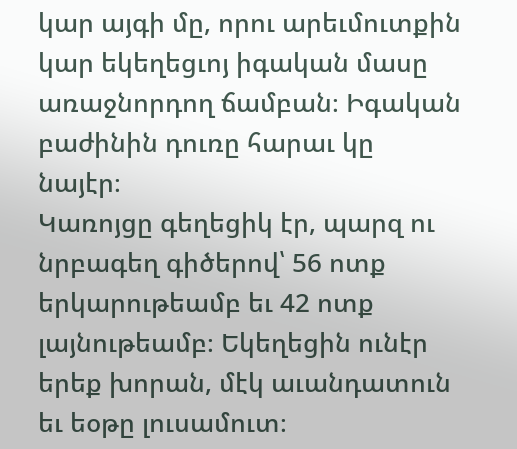կար այգի մը, որու արեւմուտքին կար եկեղեցւոյ իգական մասը առաջնորդող ճամբան։ Իգական բաժինին դուռը հարաւ կը նայէր։
Կառոյցը գեղեցիկ էր, պարզ ու նրբագեղ գիծերով՝ 56 ոտք երկարութեամբ եւ 42 ոտք լայնութեամբ։ Եկեղեցին ունէր երեք խորան, մէկ աւանդատուն եւ եօթը լուսամուտ։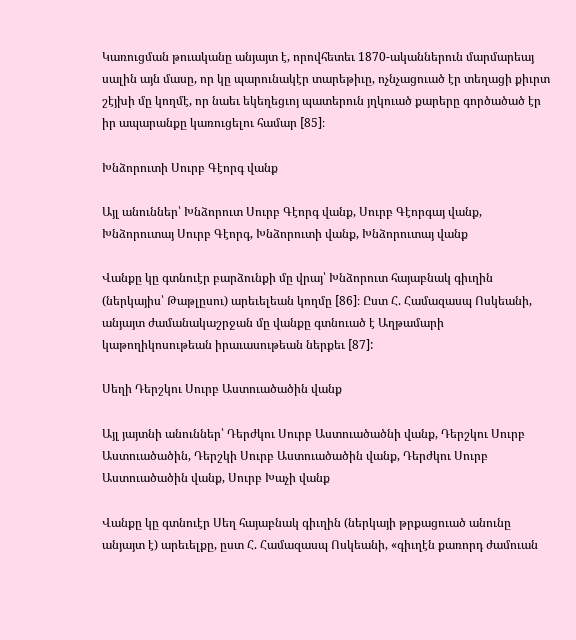Կառուցման թուականը անյայտ է, որովհետեւ 1870-ականներուն մարմարեայ սալին այն մասը, որ կը պարունակէր տարեթիւը, ոչնչացուած էր տեղացի քիւրտ շէյխի մը կողմէ, որ նաեւ եկեղեցւոյ պատերուն յղկուած քարերը գործածած էր իր ապարանքը կառուցելու համար [85]։

Խնձորուտի Սուրբ Գէորգ վանք

Այլ անուններ՝ Խնձորուտ Սուրբ Գէորգ վանք, Սուրբ Գէորգայ վանք, Խնձորուտայ Սուրբ Գէորգ, Խնձորուտի վանք, Խնձորուտայ վանք

Վանքը կը գտնուէր բարձունքի մը վրայ՝ Խնձորուտ հայաբնակ գիւղին (ներկայիս՝ Թաթլըսու) արեւելեան կողմը [86]։ Ըստ Հ. Համազասպ Ոսկեանի, անյայտ ժամանակաշրջան մը վանքը գտնուած է Աղթամարի կաթողիկոսութեան իրաւասութեան ներքեւ [87]:

Սեղի Դերշկու Սուրբ Աստուածածին վանք

Այլ յայտնի անուններ՝ Դերժկու Սուրբ Աստուածածնի վանք, Դերշկու Սուրբ Աստուածածին, Դերշկի Սուրբ Աստուածածին վանք, Դերժկու Սուրբ Աստուածածին վանք, Սուրբ Խաչի վանք

Վանքը կը գտնուէր Սեղ հայաբնակ գիւղին (ներկայի թրքացուած անունը անյայտ է) արեւելքը, ըստ Հ. Համազասպ Ոսկեանի, «գիւղէն քառորդ ժամուան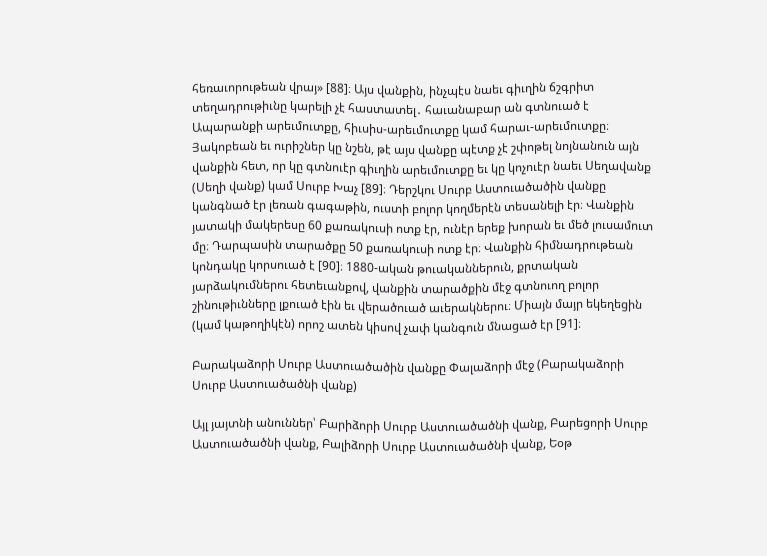հեռաւորութեան վրայ» [88]։ Այս վանքին, ինչպէս նաեւ գիւղին ճշգրիտ տեղադրութիւնը կարելի չէ հաստատել․ հաւանաբար ան գտնուած է Ապարանքի արեւմուտքը, հիւսիս-արեւմուտքը կամ հարաւ-արեւմուտքը։ Յակոբեան եւ ուրիշներ կը նշեն, թէ այս վանքը պէտք չէ շփոթել նոյնանուն այն վանքին հետ, որ կը գտնուէր գիւղին արեւմուտքը եւ կը կոչուէր նաեւ Սեղավանք (Սեղի վանք) կամ Սուրբ Խաչ [89]։ Դերշկու Սուրբ Աստուածածին վանքը կանգնած էր լեռան գագաթին, ուստի բոլոր կողմերէն տեսանելի էր։ Վանքին յատակի մակերեսը 60 քառակուսի ոտք էր, ունէր երեք խորան եւ մեծ լուսամուտ մը։ Դարպասին տարածքը 50 քառակուսի ոտք էր։ Վանքին հիմնադրութեան կոնդակը կորսուած է [90]։ 1880-ական թուականներուն, քրտական յարձակումներու հետեւանքով, վանքին տարածքին մէջ գտնուող բոլոր շինութիւնները լքուած էին եւ վերածուած աւերակներու։ Միայն մայր եկեղեցին (կամ կաթողիկէն) որոշ ատեն կիսով չափ կանգուն մնացած էր [91]։

Բարակաձորի Սուրբ Աստուածածին վանքը Փալաձորի մէջ (Բարակաձորի Սուրբ Աստուածածնի վանք)

Այլ յայտնի անուններ՝ Բարիձորի Սուրբ Աստուածածնի վանք, Բարեցորի Սուրբ Աստուածածնի վանք, Բալիձորի Սուրբ Աստուածածնի վանք, Եօթ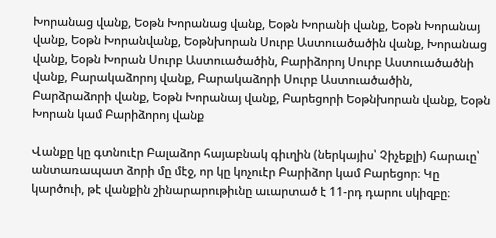Խորանաց վանք, Եօթն Խորանաց վանք, Եօթն Խորանի վանք, Եօթն Խորանայ վանք, Եօթն Խորանվանք, Եօթնխորան Սուրբ Աստուածածին վանք, Խորանաց վանք, Եօթն Խորան Սուրբ Աստուածածին, Բարիձորոյ Սուրբ Աստուածածնի վանք, Բարակաձորոյ վանք, Բարակաձորի Սուրբ Աստուածածին, Բարձրաձորի վանք, Եօթն Խորանայ վանք, Բարեցորի Եօթնխորան վանք, Եօթն Խորան կամ Բարիձորոյ վանք

Վանքը կը գտնուէր Բալաձոր հայաբնակ գիւղին (ներկայիս՝ Չիչեքլի) հարաւը՝ անտառապատ ձորի մը մէջ, որ կը կոչուէր Բարիձոր կամ Բարեցոր։ Կը կարծուի, թէ վանքին շինարարութիւնը աւարտած է 11-րդ դարու սկիզբը։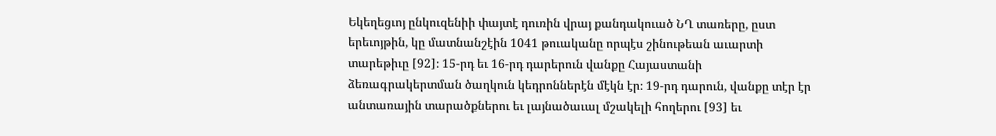Եկեղեցւոյ ընկուզենիի փայտէ դուռին վրայ քանդակուած ՆՂ տառերը, ըստ երեւոյթին, կը մատնանշէին 1041 թուականը որպէս շինութեան աւարտի տարեթիւը [92]։ 15-րդ եւ 16-րդ դարերուն վանքը Հայաստանի ձեռագրակերտման ծաղկուն կեդրոններէն մէկն էր։ 19-րդ դարուն, վանքը տէր էր անտառային տարածքներու եւ լայնածաւալ մշակելի հողերու [93] եւ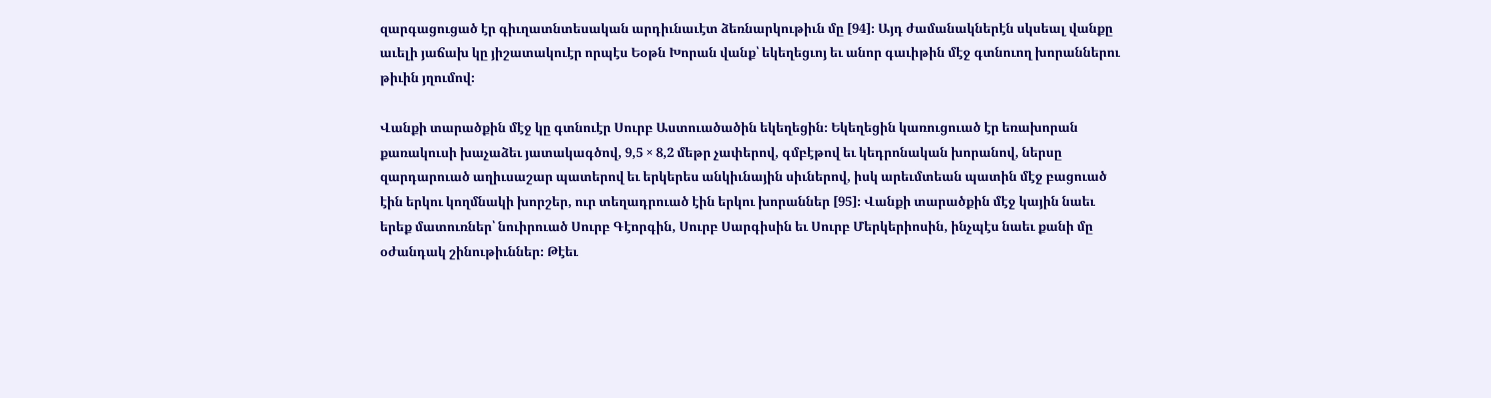զարգացուցած էր գիւղատնտեսական արդիւնաւէտ ձեռնարկութիւն մը [94]։ Այդ ժամանակներէն սկսեալ վանքը աւելի յաճախ կը յիշատակուէր որպէս Եօթն Խորան վանք՝ եկեղեցւոյ եւ անոր գաւիթին մէջ գտնուող խորաններու թիւին յղումով։

Վանքի տարածքին մէջ կը գտնուէր Սուրբ Աստուածածին եկեղեցին։ Եկեղեցին կառուցուած էր եռախորան քառակուսի խաչաձեւ յատակագծով, 9,5 × 8,2 մեթր չափերով, գմբէթով եւ կեդրոնական խորանով, ներսը զարդարուած աղիւսաշար պատերով եւ երկերես անկիւնային սիւներով, իսկ արեւմտեան պատին մէջ բացուած էին երկու կողմնակի խորշեր, ուր տեղադրուած էին երկու խորաններ [95]։ Վանքի տարածքին մէջ կային նաեւ երեք մատուռներ՝ նուիրուած Սուրբ Գէորգին, Սուրբ Սարգիսին եւ Սուրբ Մերկերիոսին, ինչպէս նաեւ քանի մը օժանդակ շինութիւններ։ Թէեւ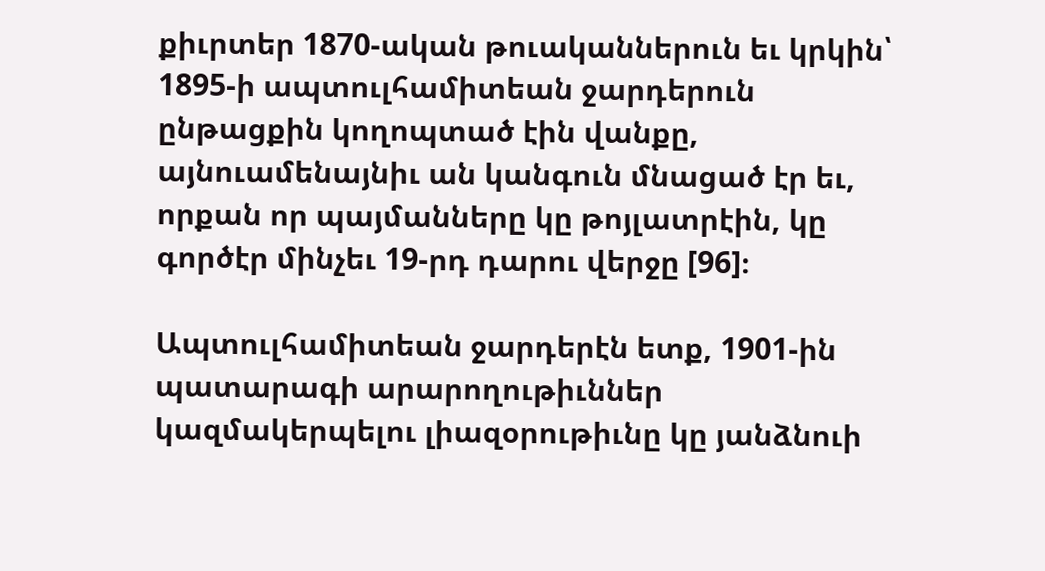քիւրտեր 1870-ական թուականներուն եւ կրկին՝ 1895-ի ապտուլհամիտեան ջարդերուն ընթացքին կողոպտած էին վանքը, այնուամենայնիւ ան կանգուն մնացած էր եւ, որքան որ պայմանները կը թոյլատրէին, կը գործէր մինչեւ 19-րդ դարու վերջը [96]։

Ապտուլհամիտեան ջարդերէն ետք, 1901-ին պատարագի արարողութիւններ կազմակերպելու լիազօրութիւնը կը յանձնուի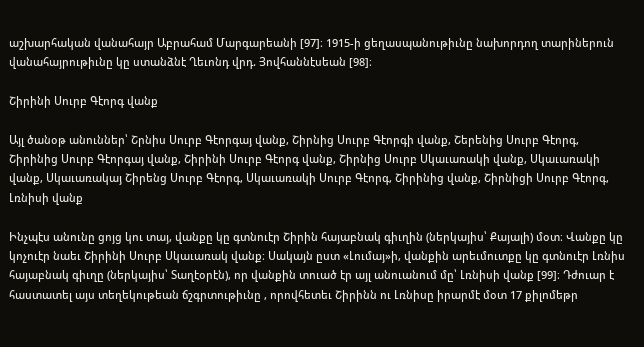աշխարհական վանահայր Աբրահամ Մարգարեանի [97]։ 1915-ի ցեղասպանութիւնը նախորդող տարիներուն վանահայրութիւնը կը ստանձնէ Ղեւոնդ վրդ. Յովհաննէսեան [98]։

Շիրինի Սուրբ Գէորգ վանք

Այլ ծանօթ անուններ՝ Շրնիս Սուրբ Գէորգայ վանք, Շիրնից Սուրբ Գէորգի վանք, Շերենից Սուրբ Գէորգ, Շիրինից Սուրբ Գէորգայ վանք, Շիրինի Սուրբ Գէորգ վանք, Շիրնից Սուրբ Սկաւառակի վանք, Սկաւառակի վանք, Սկաւառակայ Շիրենց Սուրբ Գէորգ, Սկաւառակի Սուրբ Գէորգ, Շիրինից վանք, Շիրնիցի Սուրբ Գէորգ, Լռնիսի վանք

Ինչպէս անունը ցոյց կու տայ, վանքը կը գտնուէր Շիրին հայաբնակ գիւղին (ներկայիս՝ Քայալի) մօտ։ Վանքը կը կոչուէր նաեւ Շիրինի Սուրբ Սկաւառակ վանք։ Սակայն ըստ «Լումայ»ի, վանքին արեւմուտքը կը գտնուէր Լռնիս հայաբնակ գիւղը (ներկայիս՝ Տաղէօրէն), որ վանքին տուած էր այլ անուանում մը՝ Լռնիսի վանք [99]։ Դժուար է հաստատել այս տեղեկութեան ճշգրտութիւնը , որովհետեւ Շիրինն ու Լռնիսը իրարմէ մօտ 17 քիլոմեթր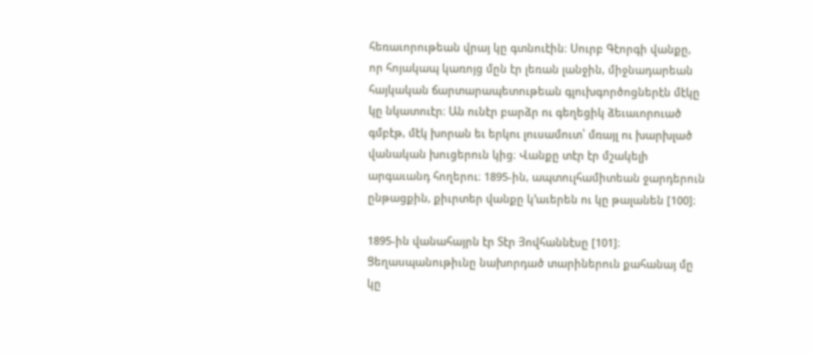հեռաւորութեան վրայ կը գտնուէին։ Սուրբ Գէորգի վանքը, որ հոյակապ կառոյց մըն էր լեռան լանջին, միջնադարեան հայկական ճարտարապետութեան գլուխգործոցներէն մէկը կը նկատուէր։ Ան ունէր բարձր ու գեղեցիկ ձեւաւորուած գմբէթ, մէկ խորան եւ երկու լուսամուտ՝ մռայլ ու խարխլած վանական խուցերուն կից։ Վանքը տէր էր մշակելի արգաւանդ հողերու։ 1895-ին, ապտուլհամիտեան ջարդերուն ընթացքին, քիւրտեր վանքը կ’աւերեն ու կը թալանեն [100]։

1895-ին վանահայրն էր Տէր Յովհաննէսը [101]։ Ցեղասպանութիւնը նախորդած տարիներուն քահանայ մը կը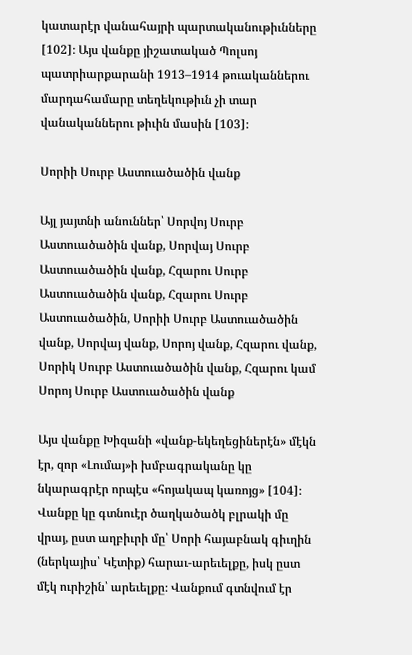կատարէր վանահայրի պարտականութիւնները [102]։ Այս վանքը յիշատակած Պոլսոյ պատրիարքարանի 1913–1914 թուականներու մարդահամարը տեղեկութիւն չի տար վանականներու թիւին մասին [103]։

Սորիի Սուրբ Աստուածածին վանք

Այլ յայտնի անուններ՝ Սորվոյ Սուրբ Աստուածածին վանք, Սորվայ Սուրբ Աստուածածին վանք, Հզարու Սուրբ Աստուածածին վանք, Հզարու Սուրբ Աստուածածին, Սորիի Սուրբ Աստուածածին վանք, Սորվայ վանք, Սորոյ վանք, Հզարու վանք, Սորիկ Սուրբ Աստուածածին վանք, Հզարու կամ Սորոյ Սուրբ Աստուածածին վանք

Այս վանքը Խիզանի «վանք-եկեղեցիներէն» մէկն էր, զոր «Լումայ»ի խմբագրականը կը նկարագրէր որպէս «հոյակապ կառոյց» [104]։ Վանքը կը գտնուէր ծաղկածածկ բլրակի մը վրայ, ըստ աղբիւրի մը՝ Սորի հայաբնակ գիւղին (ներկայիս՝ Կէտիք) հարաւ-արեւելքը, իսկ ըստ մէկ ուրիշին՝ արեւելքը։ Վանքում գտնվում էր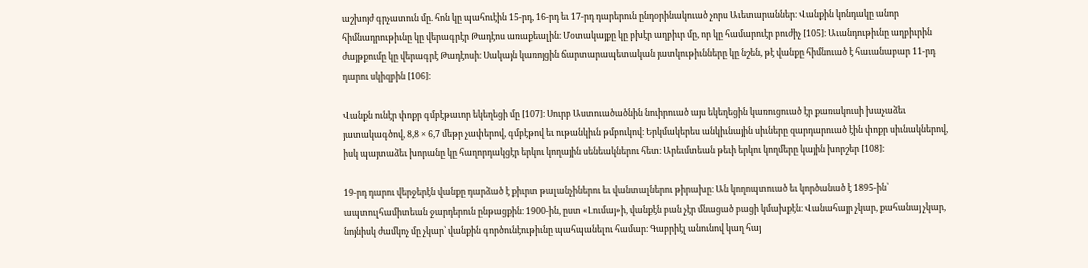աշխոյժ գրչատուն մը. հոն կը պահուէին 15-րդ, 16-րդ եւ 17-րդ դարերուն ընդօրինակուած չորս Աւետարաններ։ Վանքին կոնդակը անոր հիմնադրութիւնը կը վերագրէր Թադէոս առաքեալին։ Մօտակայքը կը բխէր աղբիւր մը, որ կը համարուէր բուժիչ [105]։ Աւանդութիւնը աղբիւրին ժայթքումը կը վերագրէ Թադէոսի։ Սակայն կառոյցին ճարտարապետական յատկութիւնները կը նշեն, թէ վանքը հիմնուած է հաւանաբար 11-րդ դարու սկիզբին [106]։

Վանքն ունէր փոքր գմբէթաւոր եկեղեցի մը [107]։ Սուրբ Աստուածածնին նուիրուած այս եկեղեցին կառուցուած էր քառակուսի խաչաձեւ յատակագծով, 8,8 × 6,7 մեթր չափերով, գմբէթով եւ ութանկիւն թմբուկով։ Երկմակերես անկիւնային սիւները զարդարուած էին փոքր սիւնակներով, իսկ պայտաձեւ խորանը կը հաղորդակցէր երկու կողային սենեակներու հետ։ Արեւմտեան թեւի երկու կողմերը կային խորշեր [108]։

19-րդ դարու վերջերէն վանքը դարձած է քիւրտ թալանչիներու եւ վանտալներու թիրախը։ Ան կողոպտուած եւ կործանած է 1895-ին՝ ապտուլհամիտեան ջարդերուն ընթացքին։ 1900-ին, ըստ «Լումայ»ի, վանքէն բան չէր մնացած բացի կմախքէն։ Վանահայր չկար, քահանայ չկար, նոյնիսկ ժամկոչ մը չկար՝ վանքին գործունէութիւնը պահպանելու համար։ Գաբրիէլ անունով կաղ հայ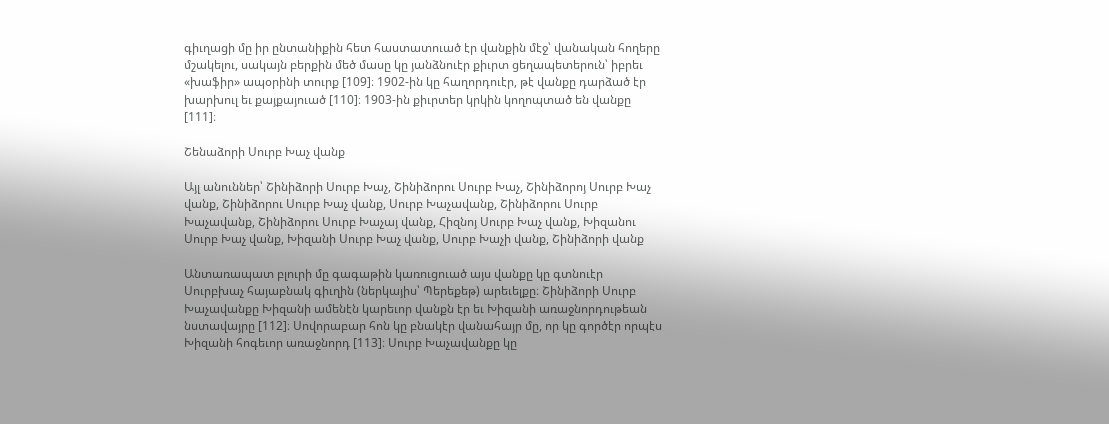գիւղացի մը իր ընտանիքին հետ հաստատուած էր վանքին մէջ՝ վանական հողերը մշակելու, սակայն բերքին մեծ մասը կը յանձնուէր քիւրտ ցեղապետերուն՝ իբրեւ «խաֆիր» ապօրինի տուրք [109]։ 1902-ին կը հաղորդուէր, թէ վանքը դարձած էր խարխուլ եւ քայքայուած [110]։ 1903-ին քիւրտեր կրկին կողոպտած են վանքը [111]։

Շենաձորի Սուրբ Խաչ վանք

Այլ անուններ՝ Շինիձորի Սուրբ Խաչ, Շինիձորու Սուրբ Խաչ, Շինիձորոյ Սուրբ Խաչ վանք, Շինիձորու Սուրբ Խաչ վանք, Սուրբ Խաչավանք, Շինիձորու Սուրբ Խաչավանք, Շինիձորու Սուրբ Խաչայ վանք, Հիզնոյ Սուրբ Խաչ վանք, Խիզանու Սուրբ Խաչ վանք, Խիզանի Սուրբ Խաչ վանք, Սուրբ Խաչի վանք, Շինիձորի վանք

Անտառապատ բլուրի մը գագաթին կառուցուած այս վանքը կը գտնուէր Սուրբխաչ հայաբնակ գիւղին (ներկայիս՝ Պերեքեթ) արեւելքը։ Շինիձորի Սուրբ Խաչավանքը Խիզանի ամենէն կարեւոր վանքն էր եւ Խիզանի առաջնորդութեան նստավայրը [112]։ Սովորաբար հոն կը բնակէր վանահայր մը, որ կը գործէր որպէս Խիզանի հոգեւոր առաջնորդ [113]։ Սուրբ Խաչավանքը կը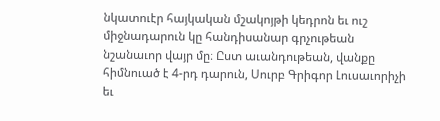նկատուէր հայկական մշակոյթի կեդրոն եւ ուշ միջնադարուն կը հանդիսանար գրչութեան նշանաւոր վայր մը։ Ըստ աւանդութեան, վանքը հիմնուած է 4-րդ դարուն, Սուրբ Գրիգոր Լուսաւորիչի եւ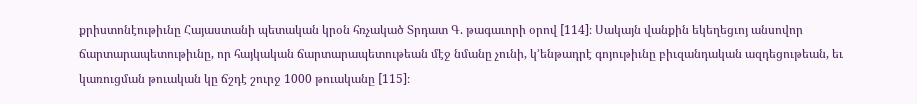քրիստոնէութիւնը Հայաստանի պետական կրօն հռչակած Տրդատ Գ. թագաւորի օրով [114]։ Սակայն վանքին եկեղեցւոյ անսովոր ճարտարապետութիւնը, որ հայկական ճարտարապետութեան մէջ նմանը չունի, կ’ենթադրէ գոյութիւնը բիւզանդական ազդեցութեան, եւ կառուցման թուական կը ճշդէ շուրջ 1000 թուականը [115]։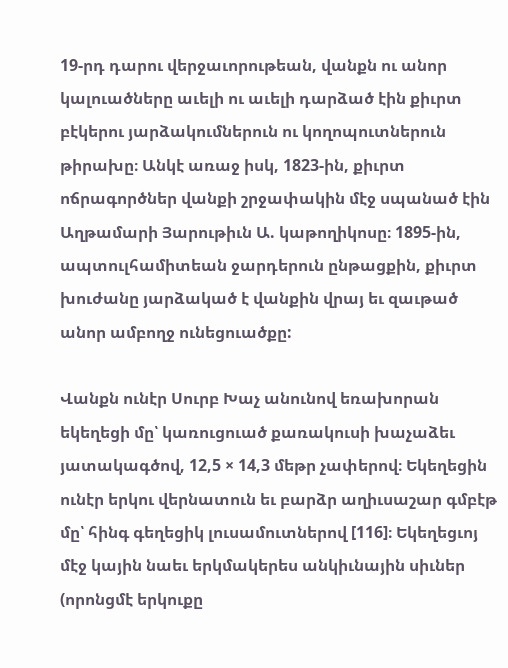19-րդ դարու վերջաւորութեան, վանքն ու անոր կալուածները աւելի ու աւելի դարձած էին քիւրտ բէկերու յարձակումներուն ու կողոպուտներուն թիրախը։ Անկէ առաջ իսկ, 1823-ին, քիւրտ ոճրագործներ վանքի շրջափակին մէջ սպանած էին Աղթամարի Յարութիւն Ա. կաթողիկոսը։ 1895-ին, ապտուլհամիտեան ջարդերուն ընթացքին, քիւրտ խուժանը յարձակած է վանքին վրայ եւ զաւթած անոր ամբողջ ունեցուածքը:

Վանքն ունէր Սուրբ Խաչ անունով եռախորան եկեղեցի մը՝ կառուցուած քառակուսի խաչաձեւ յատակագծով, 12,5 × 14,3 մեթր չափերով։ Եկեղեցին ունէր երկու վերնատուն եւ բարձր աղիւսաշար գմբէթ մը՝ հինգ գեղեցիկ լուսամուտներով [116]։ Եկեղեցւոյ մէջ կային նաեւ երկմակերես անկիւնային սիւներ (որոնցմէ երկուքը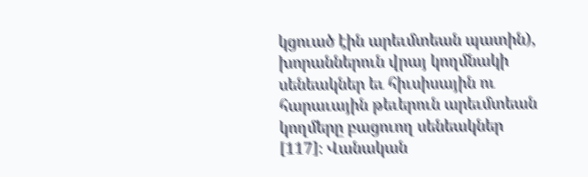կցուած էին արեւմտեան պատին), խորաններուն վրայ կողմնակի սենեակներ եւ հիւսիսային ու հարաւային թեւերուն արեւմտեան կողմերը բացուող սենեակներ [117]։ Վանական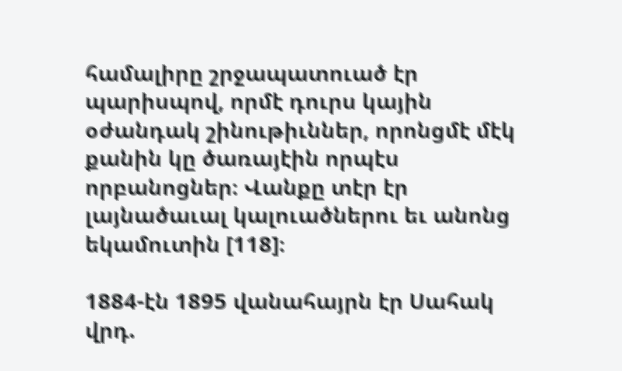համալիրը շրջապատուած էր պարիսպով, որմէ դուրս կային օժանդակ շինութիւններ, որոնցմէ մէկ քանին կը ծառայէին որպէս որբանոցներ։ Վանքը տէր էր լայնածաւալ կալուածներու եւ անոնց եկամուտին [118]։

1884-էն 1895 վանահայրն էր Սահակ վրդ.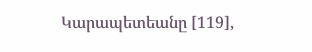Կարապետեանը [119],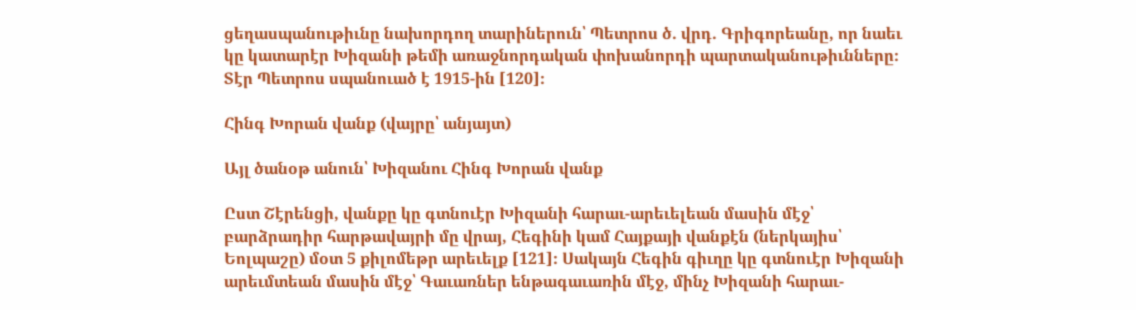ցեղասպանութիւնը նախորդող տարիներուն՝ Պետրոս ծ. վրդ. Գրիգորեանը, որ նաեւ կը կատարէր Խիզանի թեմի առաջնորդական փոխանորդի պարտականութիւնները։ Տէր Պետրոս սպանուած է 1915-ին [120]։

Հինգ Խորան վանք (վայրը՝ անյայտ)

Այլ ծանօթ անուն՝ Խիզանու Հինգ Խորան վանք

Ըստ Շէրենցի, վանքը կը գտնուէր Խիզանի հարաւ-արեւելեան մասին մէջ՝ բարձրադիր հարթավայրի մը վրայ, Հեգինի կամ Հայքայի վանքէն (ներկայիս՝ Եոլպաշը) մօտ 5 քիլոմեթր արեւելք [121]։ Սակայն Հեգին գիւղը կը գտնուէր Խիզանի արեւմտեան մասին մէջ՝ Գաւառներ ենթագաւառին մէջ, մինչ Խիզանի հարաւ-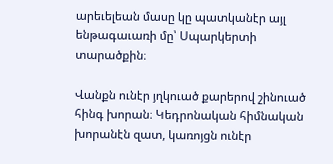արեւելեան մասը կը պատկանէր այլ ենթագաւառի մը՝ Սպարկերտի տարածքին։

Վանքն ունէր յղկուած քարերով շինուած հինգ խորան։ Կեդրոնական հիմնական խորանէն զատ, կառոյցն ունէր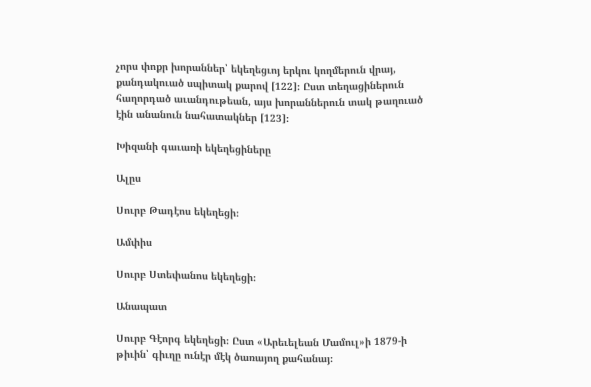չորս փոքր խորաններ՝ եկեղեցւոյ երկու կողմերուն վրայ, քանդակուած սպիտակ քարով [122]։ Ըստ տեղացիներուն հաղորդած աւանդութեան, այս խորաններուն տակ թաղուած էին անանուն նահատակներ [123]։

Խիզանի գաւառի եկեղեցիները

Ալըս

Սուրբ Թադէոս եկեղեցի։

Ամփիս

Սուրբ Ստեփանոս եկեղեցի։

Անապատ

Սուրբ Գէորգ եկեղեցի։ Ըստ «Արեւելեան Մամուլ»ի 1879-ի թիւին՝ գիւղը ունէր մէկ ծառայող քահանայ։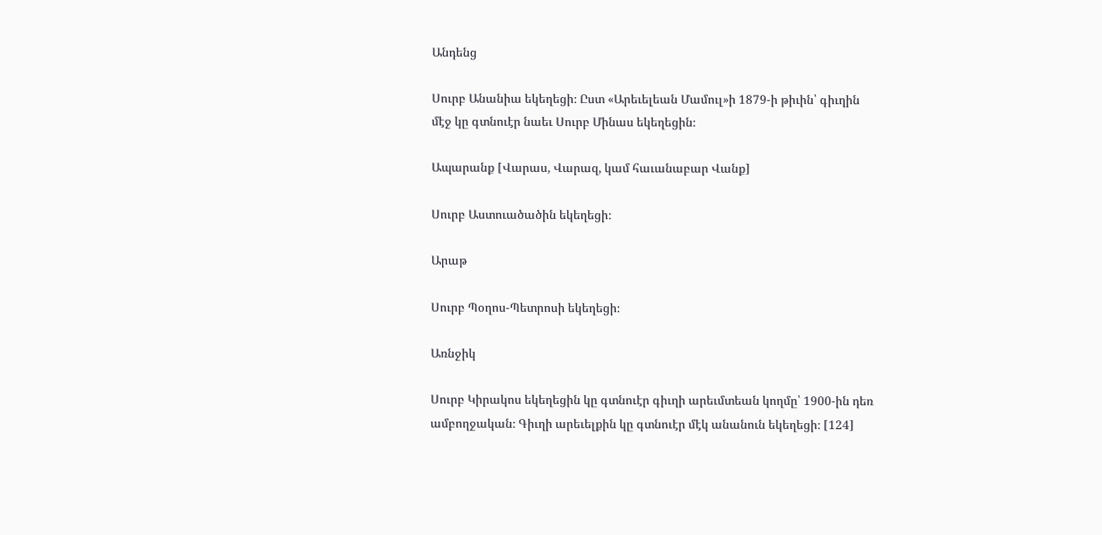Անդենց

Սուրբ Անանիա եկեղեցի։ Ըստ «Արեւելեան Մամուլ»ի 1879-ի թիւին՝ գիւղին մէջ կը գտնուէր նաեւ Սուրբ Մինաս եկեղեցին։

Ապարանք [Վարաս, Վարազ, կամ հաւանաբար Վանք]

Սուրբ Աստուածածին եկեղեցի։

Արաթ

Սուրբ Պօղոս-Պետրոսի եկեղեցի։

Առնջիկ

Սուրբ Կիրակոս եկեղեցին կը գտնուէր գիւղի արեւմտեան կողմը՝ 1900-ին դեռ ամբողջական։ Գիւղի արեւելքին կը գտնուէր մէկ անանուն եկեղեցի։ [124]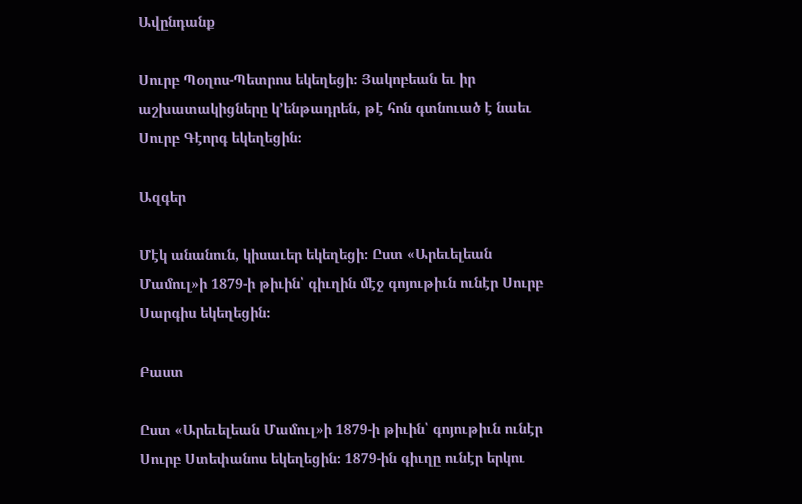Ավընդանք

Սուրբ Պօղոս-Պետրոս եկեղեցի։ Յակոբեան եւ իր աշխատակիցները կ՚ենթադրեն, թէ հոն գտնուած է նաեւ Սուրբ Գէորգ եկեղեցին։

Ազգեր

Մէկ անանուն, կիսաւեր եկեղեցի։ Ըստ «Արեւելեան Մամուլ»ի 1879-ի թիւին՝ գիւղին մէջ գոյութիւն ունէր Սուրբ Սարգիս եկեղեցին։

Բաստ

Ըստ «Արեւելեան Մամուլ»ի 1879-ի թիւին՝ գոյութիւն ունէր Սուրբ Ստեփանոս եկեղեցին։ 1879-ին գիւղը ունէր երկու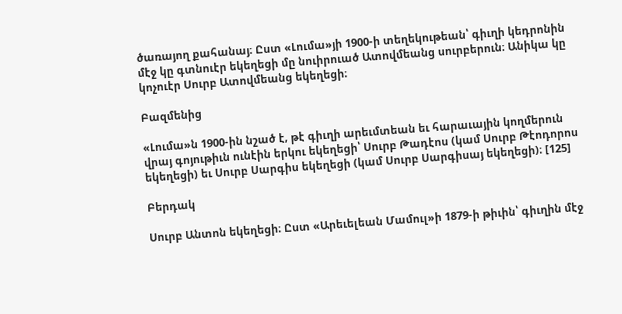ծառայող քահանայ։ Ըստ «Լումա»յի 1900-ի տեղեկութեան՝ գիւղի կեդրոնին մէջ կը գտնուէր եկեղեցի մը նուիրուած Ատովմեանց սուրբերուն։ Անիկա կը կոչուէր Սուրբ Ատովմեանց եկեղեցի։

Բազմենից

«Լումա»ն 1900-ին նշած է, թէ գիւղի արեւմտեան եւ հարաւային կողմերուն վրայ գոյութիւն ունէին երկու եկեղեցի՝ Սուրբ Թադէոս (կամ Սուրբ Թէոդորոս եկեղեցի) եւ Սուրբ Սարգիս եկեղեցի (կամ Սուրբ Սարգիսայ եկեղեցի)։ [125]

Բերդակ

Սուրբ Անտոն եկեղեցի։ Ըստ «Արեւելեան Մամուլ»ի 1879-ի թիւին՝ գիւղին մէջ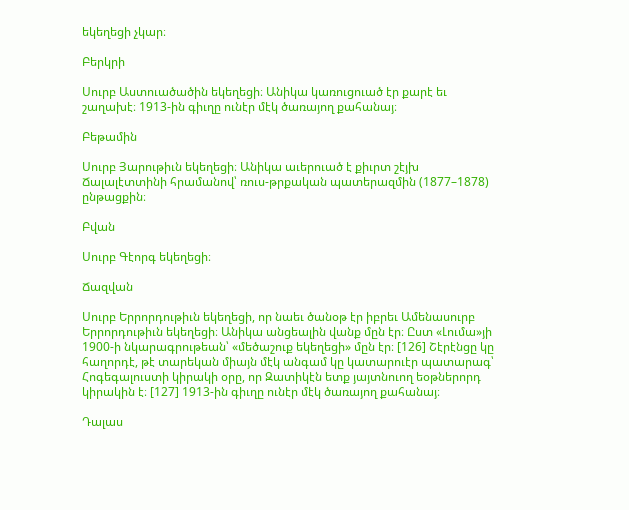եկեղեցի չկար։

Բերկրի

Սուրբ Աստուածածին եկեղեցի։ Անիկա կառուցուած էր քարէ եւ շաղախէ։ 1913-ին գիւղը ունէր մէկ ծառայող քահանայ։

Բեթամին

Սուրբ Յարութիւն եկեղեցի։ Անիկա աւերուած է քիւրտ շէյխ Ճալալէտտինի հրամանով՝ ռուս-թրքական պատերազմին (1877–1878) ընթացքին։

Բվան

Սուրբ Գէորգ եկեղեցի։

Ճազվան

Սուրբ Երրորդութիւն եկեղեցի, որ նաեւ ծանօթ էր իբրեւ Ամենասուրբ Երրորդութիւն եկեղեցի։ Անիկա անցեալին վանք մըն էր։ Ըստ «Լումա»յի 1900-ի նկարագրութեան՝ «մեծաշուք եկեղեցի» մըն էր։ [126] Շէրէնցը կը հաղորդէ, թէ տարեկան միայն մէկ անգամ կը կատարուէր պատարագ՝ Հոգեգալուստի կիրակի օրը, որ Զատիկէն ետք յայտնուող եօթներորդ կիրակին է։ [127] 1913-ին գիւղը ունէր մէկ ծառայող քահանայ։

Դալաս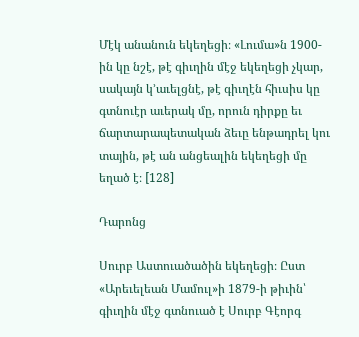Մէկ անանուն եկեղեցի։ «Լումա»ն 1900-ին կը նշէ, թէ գիւղին մէջ եկեղեցի չկար, սակայն կ՚աւելցնէ, թէ գիւղէն հիւսիս կը գտնուէր աւերակ մը, որուն դիրքը եւ ճարտարապետական ձեւը ենթադրել կու տային, թէ ան անցեալին եկեղեցի մը եղած է։ [128]

Դարոնց

Սուրբ Աստուածածին եկեղեցի։ Ըստ «Արեւելեան Մամուլ»ի 1879-ի թիւին՝ գիւղին մէջ գտնուած է Սուրբ Գէորգ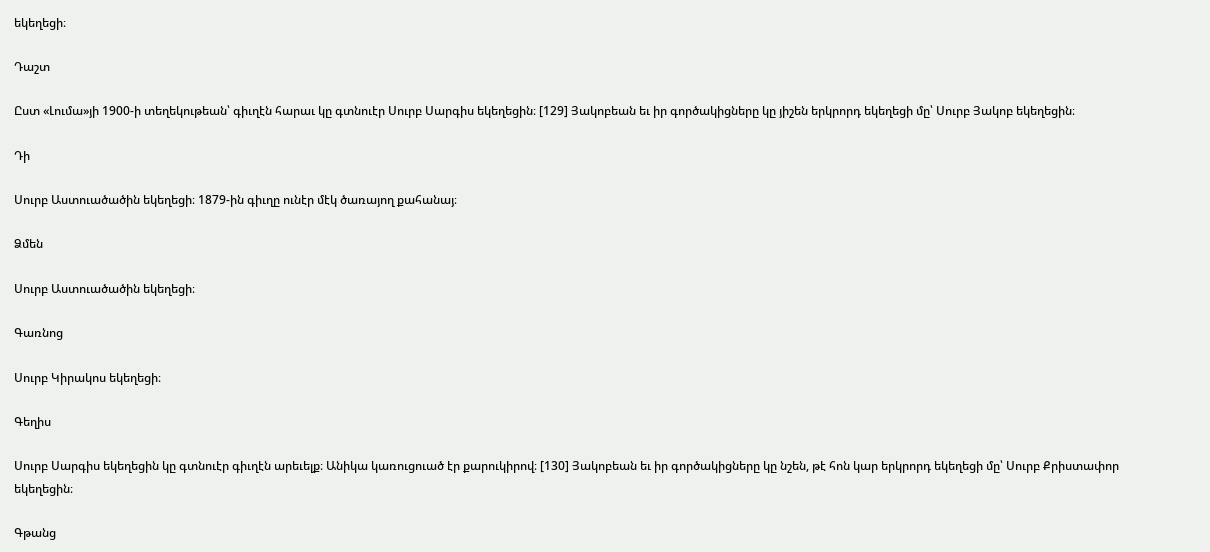եկեղեցի։

Դաշտ

Ըստ «Լումա»յի 1900-ի տեղեկութեան՝ գիւղէն հարաւ կը գտնուէր Սուրբ Սարգիս եկեղեցին։ [129] Յակոբեան եւ իր գործակիցները կը յիշեն երկրորդ եկեղեցի մը՝ Սուրբ Յակոբ եկեղեցին։

Դի

Սուրբ Աստուածածին եկեղեցի։ 1879-ին գիւղը ունէր մէկ ծառայող քահանայ։

Ձմեն

Սուրբ Աստուածածին եկեղեցի։

Գառնոց

Սուրբ Կիրակոս եկեղեցի։

Գեղիս

Սուրբ Սարգիս եկեղեցին կը գտնուէր գիւղէն արեւելք։ Անիկա կառուցուած էր քարուկիրով։ [130] Յակոբեան եւ իր գործակիցները կը նշեն, թէ հոն կար երկրորդ եկեղեցի մը՝ Սուրբ Քրիստափոր եկեղեցին։

Գթանց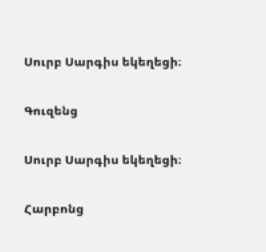Սուրբ Սարգիս եկեղեցի։

Գուզենց

Սուրբ Սարգիս եկեղեցի։

Հարբոնց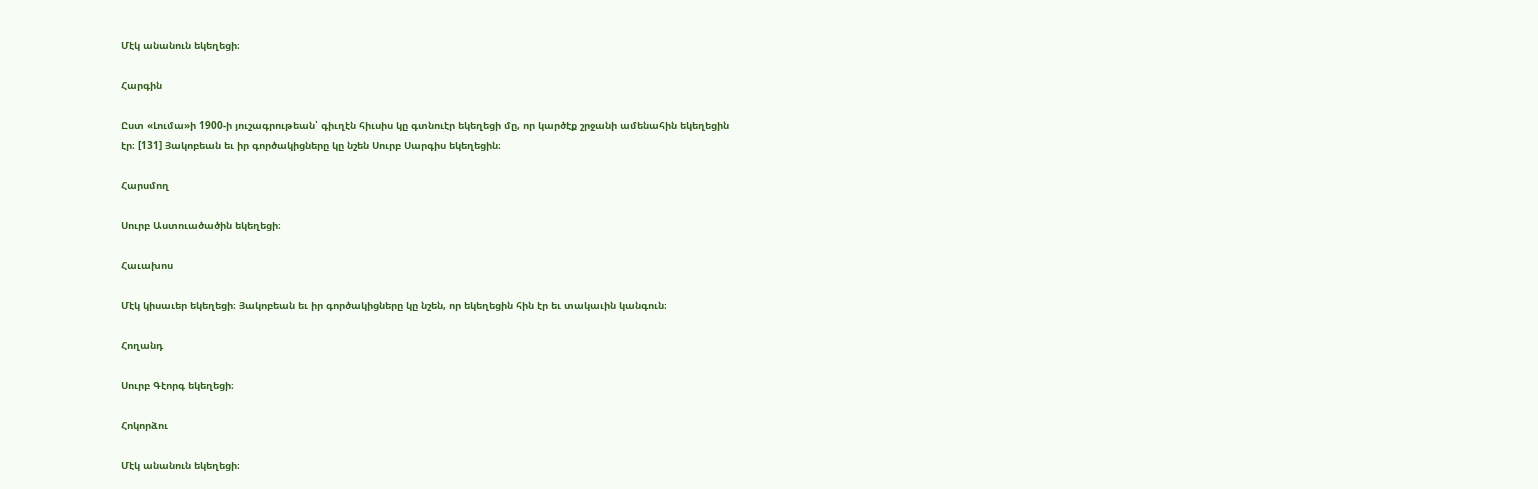Մէկ անանուն եկեղեցի։

Հարգին

Ըստ «Լումա»ի 1900-ի յուշագրութեան՝ գիւղէն հիւսիս կը գտնուէր եկեղեցի մը, որ կարծէք շրջանի ամենահին եկեղեցին էր։ [131] Յակոբեան եւ իր գործակիցները կը նշեն Սուրբ Սարգիս եկեղեցին։

Հարսմող

Սուրբ Աստուածածին եկեղեցի։

Հաւախոս

Մէկ կիսաւեր եկեղեցի։ Յակոբեան եւ իր գործակիցները կը նշեն, որ եկեղեցին հին էր եւ տակաւին կանգուն։

Հողանդ

Սուրբ Գէորգ եկեղեցի։

Հոկորձու

Մէկ անանուն եկեղեցի։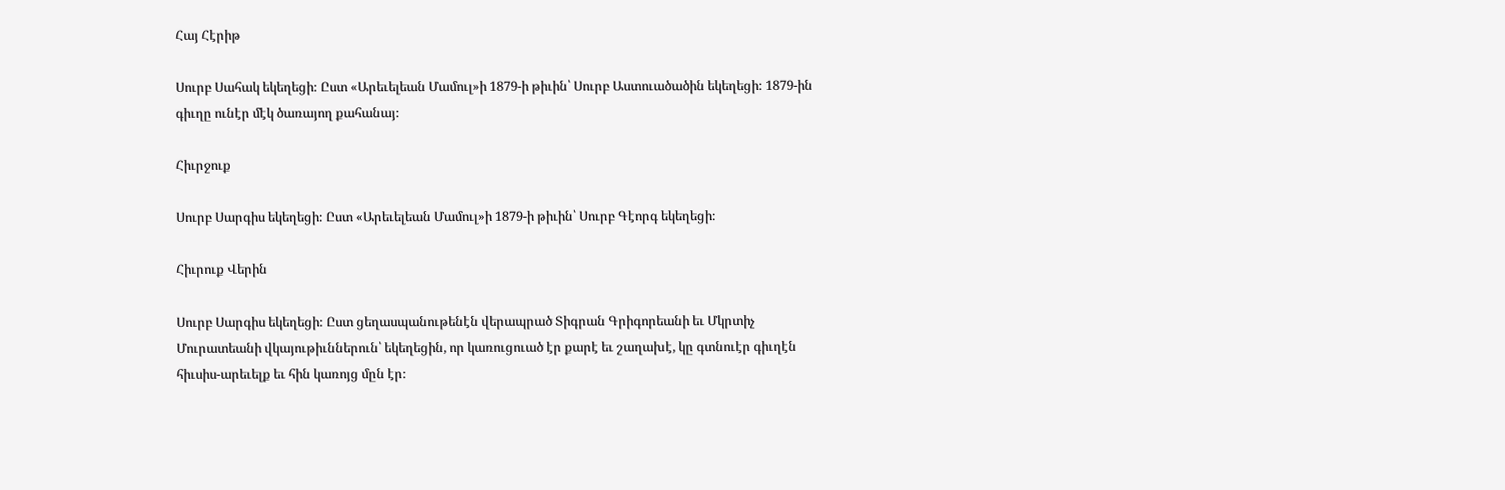Հայ Հէրիթ

Սուրբ Սահակ եկեղեցի։ Ըստ «Արեւելեան Մամուլ»ի 1879-ի թիւին՝ Սուրբ Աստուածածին եկեղեցի։ 1879-ին գիւղը ունէր մէկ ծառայող քահանայ։

Հիւրջուք

Սուրբ Սարգիս եկեղեցի։ Ըստ «Արեւելեան Մամուլ»ի 1879-ի թիւին՝ Սուրբ Գէորգ եկեղեցի։

Հիւրուք Վերին

Սուրբ Սարգիս եկեղեցի։ Ըստ ցեղասպանութենէն վերապրած Տիգրան Գրիգորեանի եւ Մկրտիչ Մուրատեանի վկայութիւններուն՝ եկեղեցին, որ կառուցուած էր քարէ եւ շաղախէ, կը գտնուէր գիւղէն հիւսիս-արեւելք եւ հին կառոյց մըն էր։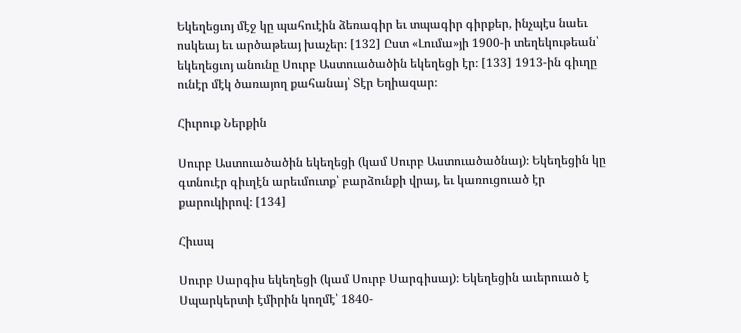Եկեղեցւոյ մէջ կը պահուէին ձեռագիր եւ տպագիր գիրքեր, ինչպէս նաեւ ոսկեայ եւ արծաթեայ խաչեր։ [132] Ըստ «Լումա»յի 1900-ի տեղեկութեան՝ եկեղեցւոյ անունը Սուրբ Աստուածածին եկեղեցի էր։ [133] 1913-ին գիւղը ունէր մէկ ծառայող քահանայ՝ Տէր Եղիազար։

Հիւրուք Ներքին

Սուրբ Աստուածածին եկեղեցի (կամ Սուրբ Աստուածածնայ)։ Եկեղեցին կը գտնուէր գիւղէն արեւմուտք՝ բարձունքի վրայ, եւ կառուցուած էր քարուկիրով։ [134]

Հիւսպ

Սուրբ Սարգիս եկեղեցի (կամ Սուրբ Սարգիսայ)։ Եկեղեցին աւերուած է Սպարկերտի էմիրին կողմէ՝ 1840-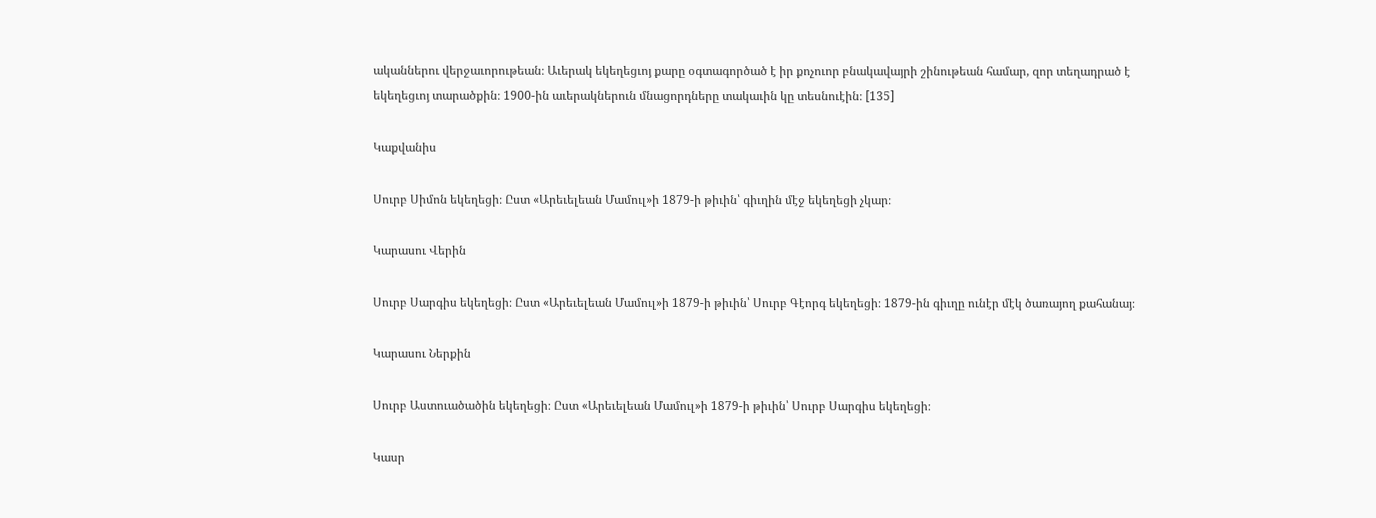ականներու վերջաւորութեան։ Աւերակ եկեղեցւոյ քարը օգտագործած է իր քոչուոր բնակավայրի շինութեան համար, զոր տեղադրած է եկեղեցւոյ տարածքին։ 1900-ին աւերակներուն մնացորդները տակաւին կը տեսնուէին։ [135]

Կաքվանիս

Սուրբ Սիմոն եկեղեցի։ Ըստ «Արեւելեան Մամուլ»ի 1879-ի թիւին՝ գիւղին մէջ եկեղեցի չկար։

Կարասու Վերին

Սուրբ Սարգիս եկեղեցի։ Ըստ «Արեւելեան Մամուլ»ի 1879-ի թիւին՝ Սուրբ Գէորգ եկեղեցի։ 1879-ին գիւղը ունէր մէկ ծառայող քահանայ։

Կարասու Ներքին

Սուրբ Աստուածածին եկեղեցի։ Ըստ «Արեւելեան Մամուլ»ի 1879-ի թիւին՝ Սուրբ Սարգիս եկեղեցի։

Կասր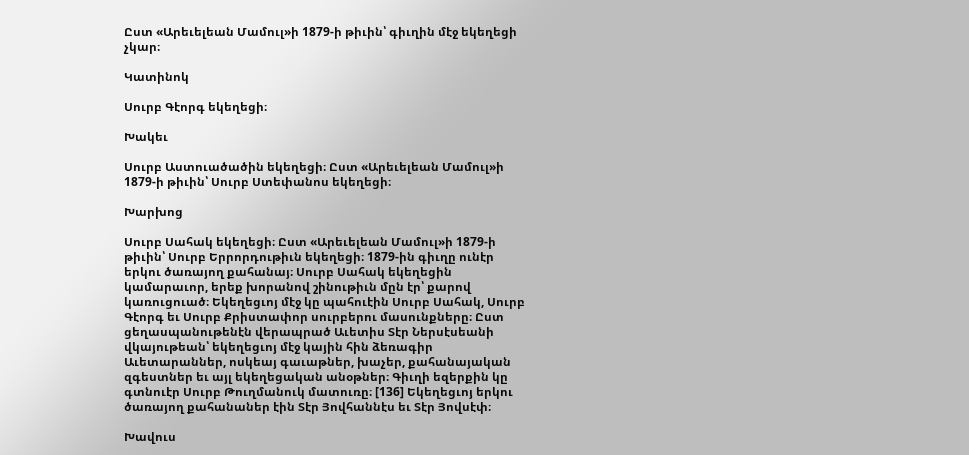Ըստ «Արեւելեան Մամուլ»ի 1879-ի թիւին՝ գիւղին մէջ եկեղեցի չկար։

Կատինոկ

Սուրբ Գէորգ եկեղեցի։

Խակեւ

Սուրբ Աստուածածին եկեղեցի։ Ըստ «Արեւելեան Մամուլ»ի 1879-ի թիւին՝ Սուրբ Ստեփանոս եկեղեցի։

Խարխոց

Սուրբ Սահակ եկեղեցի։ Ըստ «Արեւելեան Մամուլ»ի 1879-ի թիւին՝ Սուրբ Երրորդութիւն եկեղեցի։ 1879-ին գիւղը ունէր երկու ծառայող քահանայ։ Սուրբ Սահակ եկեղեցին կամարաւոր, երեք խորանով շինութիւն մըն էր՝ քարով կառուցուած։ Եկեղեցւոյ մէջ կը պահուէին Սուրբ Սահակ, Սուրբ Գէորգ եւ Սուրբ Քրիստափոր սուրբերու մասունքները։ Ըստ ցեղասպանութենէն վերապրած Աւետիս Տէր Ներսէսեանի վկայութեան՝ եկեղեցւոյ մէջ կային հին ձեռագիր Աւետարաններ, ոսկեայ գաւաթներ, խաչեր, քահանայական զգեստներ եւ այլ եկեղեցական անօթներ։ Գիւղի եզերքին կը գտնուէր Սուրբ Թուղմանուկ մատուռը։ [136] Եկեղեցւոյ երկու ծառայող քահանաներ էին Տէր Յովհաննէս եւ Տէր Յովսէփ։

Խավուս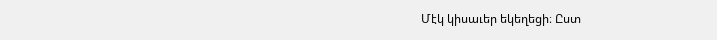Մէկ կիսաւեր եկեղեցի։ Ըստ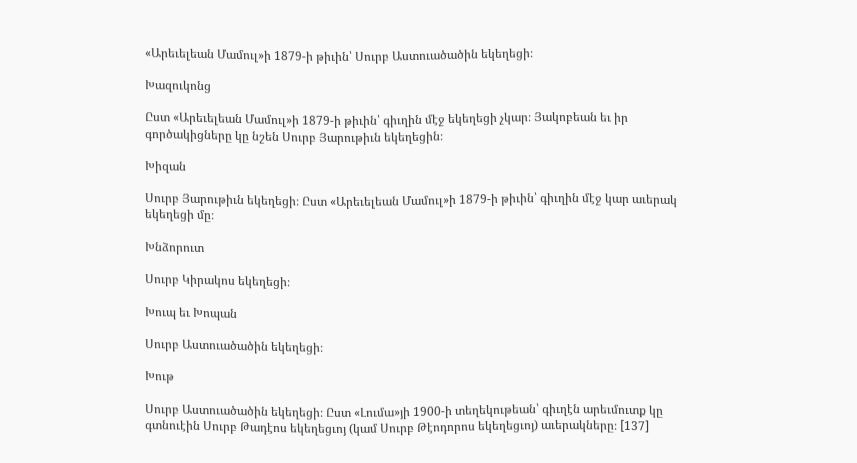«Արեւելեան Մամուլ»ի 1879-ի թիւին՝ Սուրբ Աստուածածին եկեղեցի։

Խազուկոնց

Ըստ «Արեւելեան Մամուլ»ի 1879-ի թիւին՝ գիւղին մէջ եկեղեցի չկար։ Յակոբեան եւ իր գործակիցները կը նշեն Սուրբ Յարութիւն եկեղեցին։

Խիզան

Սուրբ Յարութիւն եկեղեցի։ Ըստ «Արեւելեան Մամուլ»ի 1879-ի թիւին՝ գիւղին մէջ կար աւերակ եկեղեցի մը։

Խնձորուտ

Սուրբ Կիրակոս եկեղեցի։

Խուպ եւ Խոպան

Սուրբ Աստուածածին եկեղեցի։

Խութ

Սուրբ Աստուածածին եկեղեցի։ Ըստ «Լումա»յի 1900-ի տեղեկութեան՝ գիւղէն արեւմուտք կը գտնուէին Սուրբ Թադէոս եկեղեցւոյ (կամ Սուրբ Թէոդորոս եկեղեցւոյ) աւերակները։ [137]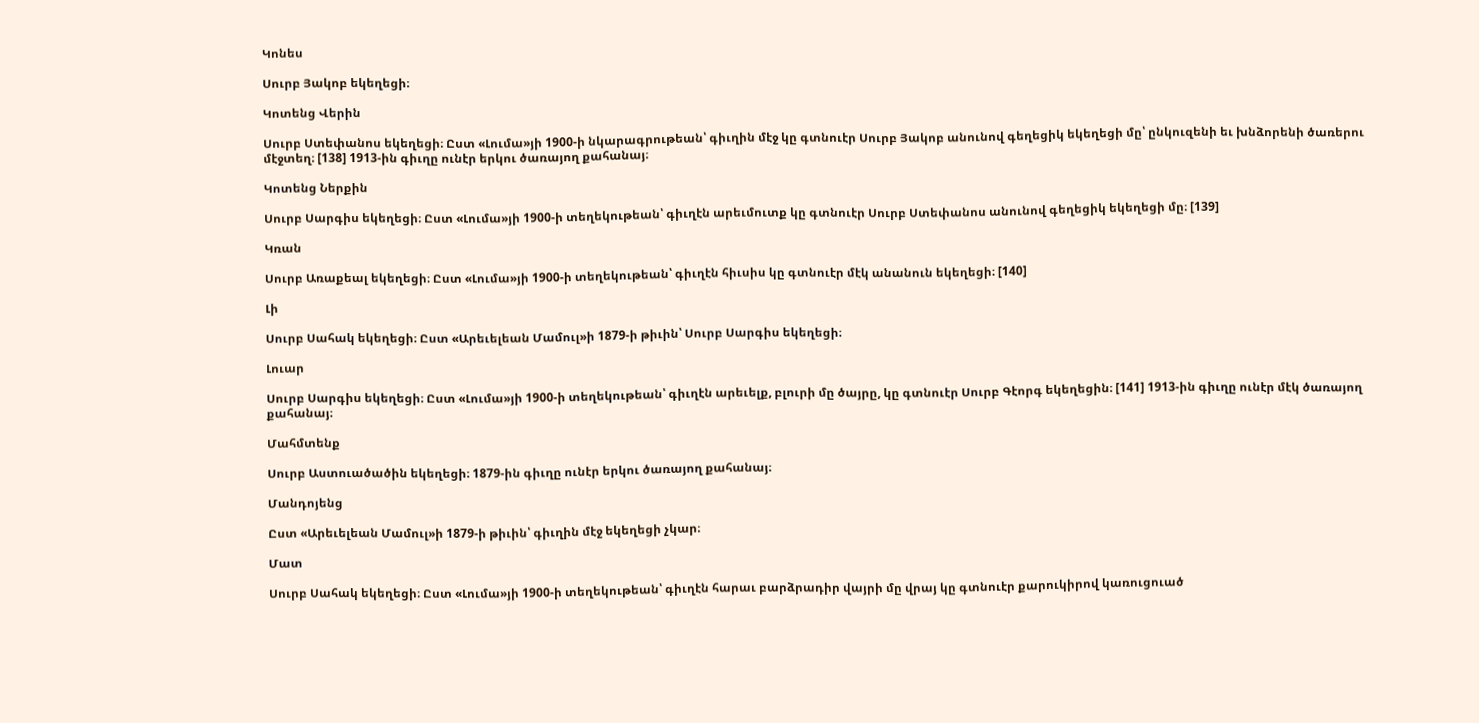Կոնես

Սուրբ Յակոբ եկեղեցի։

Կոտենց Վերին

Սուրբ Ստեփանոս եկեղեցի։ Ըստ «Լումա»յի 1900-ի նկարագրութեան՝ գիւղին մէջ կը գտնուէր Սուրբ Յակոբ անունով գեղեցիկ եկեղեցի մը՝ ընկուզենի եւ խնձորենի ծառերու մէջտեղ։ [138] 1913-ին գիւղը ունէր երկու ծառայող քահանայ։

Կոտենց Ներքին

Սուրբ Սարգիս եկեղեցի։ Ըստ «Լումա»յի 1900-ի տեղեկութեան՝ գիւղէն արեւմուտք կը գտնուէր Սուրբ Ստեփանոս անունով գեղեցիկ եկեղեցի մը։ [139]

Կռան

Սուրբ Առաքեալ եկեղեցի։ Ըստ «Լումա»յի 1900-ի տեղեկութեան՝ գիւղէն հիւսիս կը գտնուէր մէկ անանուն եկեղեցի։ [140]

Լի

Սուրբ Սահակ եկեղեցի։ Ըստ «Արեւելեան Մամուլ»ի 1879-ի թիւին՝ Սուրբ Սարգիս եկեղեցի։

Լուար

Սուրբ Սարգիս եկեղեցի։ Ըստ «Լումա»յի 1900-ի տեղեկութեան՝ գիւղէն արեւելք, բլուրի մը ծայրը, կը գտնուէր Սուրբ Գէորգ եկեղեցին։ [141] 1913-ին գիւղը ունէր մէկ ծառայող քահանայ։

Մահմտենք

Սուրբ Աստուածածին եկեղեցի։ 1879-ին գիւղը ունէր երկու ծառայող քահանայ։

Մանդոյենց

Ըստ «Արեւելեան Մամուլ»ի 1879-ի թիւին՝ գիւղին մէջ եկեղեցի չկար։

Մատ

Սուրբ Սահակ եկեղեցի։ Ըստ «Լումա»յի 1900-ի տեղեկութեան՝ գիւղէն հարաւ բարձրադիր վայրի մը վրայ կը գտնուէր քարուկիրով կառուցուած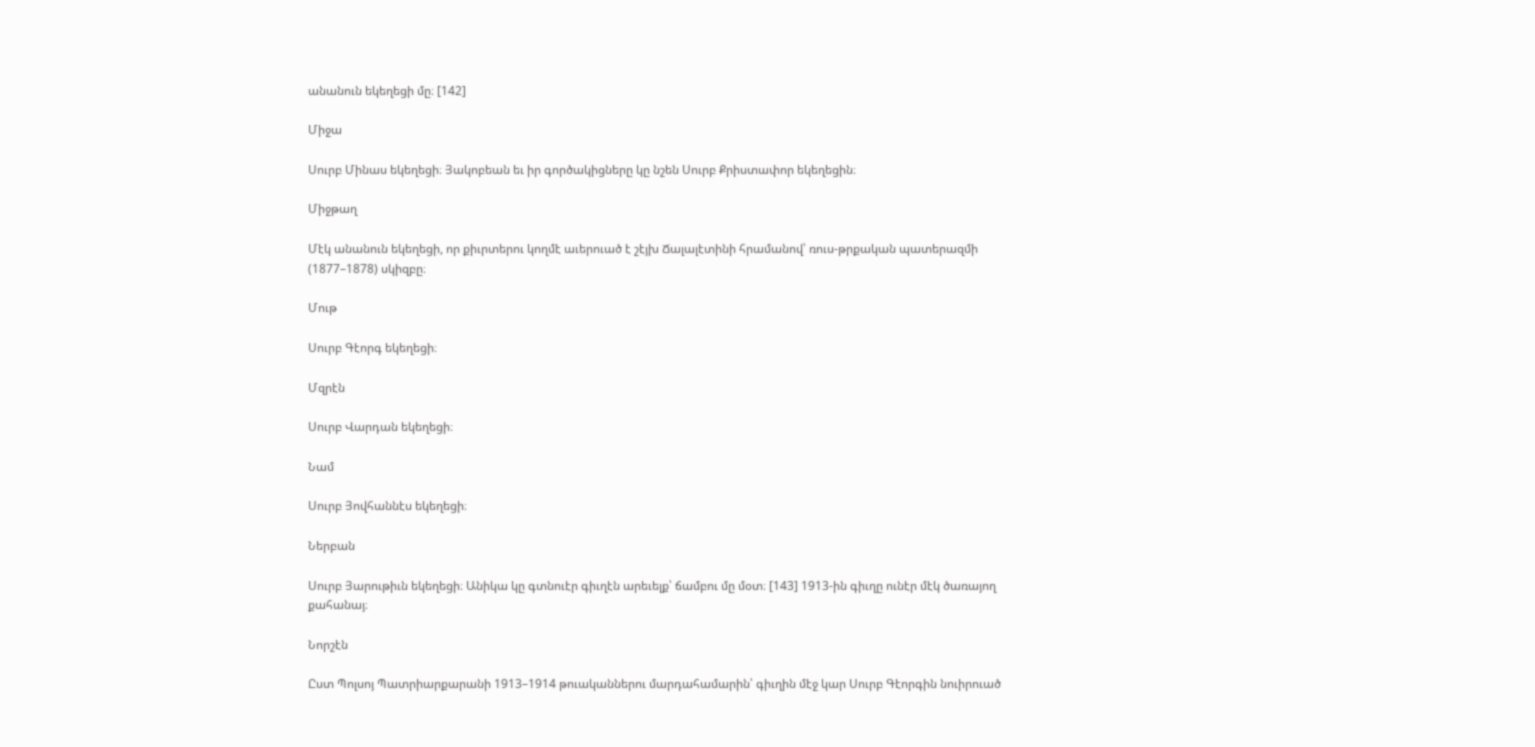անանուն եկեղեցի մը։ [142]

Միջա

Սուրբ Մինաս եկեղեցի։ Յակոբեան եւ իր գործակիցները կը նշեն Սուրբ Քրիստափոր եկեղեցին։

Միջթաղ

Մէկ անանուն եկեղեցի, որ քիւրտերու կողմէ աւերուած է շէյխ Ճալալէտինի հրամանով՝ ռուս-թրքական պատերազմի (1877–1878) սկիզբը։

Մութ

Սուրբ Գէորգ եկեղեցի։

Մզրէն

Սուրբ Վարդան եկեղեցի։

Նամ

Սուրբ Յովհաննէս եկեղեցի։

Ներբան

Սուրբ Յարութիւն եկեղեցի։ Անիկա կը գտնուէր գիւղէն արեւելք՝ ճամբու մը մօտ։ [143] 1913-ին գիւղը ունէր մէկ ծառայող քահանայ։

Նորշէն

Ըստ Պոլսոյ Պատրիարքարանի 1913–1914 թուականներու մարդահամարին՝ գիւղին մէջ կար Սուրբ Գէորգին նուիրուած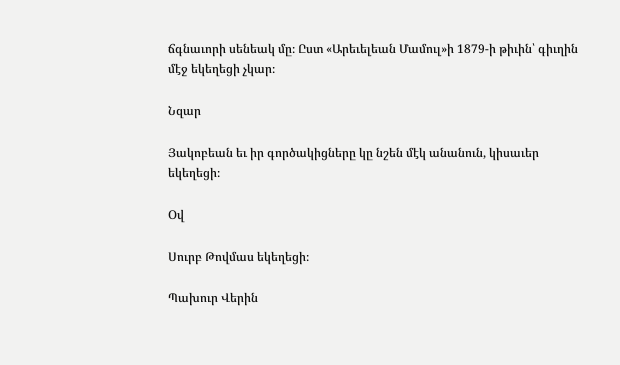ճգնաւորի սենեակ մը։ Ըստ «Արեւելեան Մամուլ»ի 1879-ի թիւին՝ գիւղին մէջ եկեղեցի չկար։

Նզար

Յակոբեան եւ իր գործակիցները կը նշեն մէկ անանուն, կիսաւեր եկեղեցի։

Օվ

Սուրբ Թովմաս եկեղեցի։

Պախուր Վերին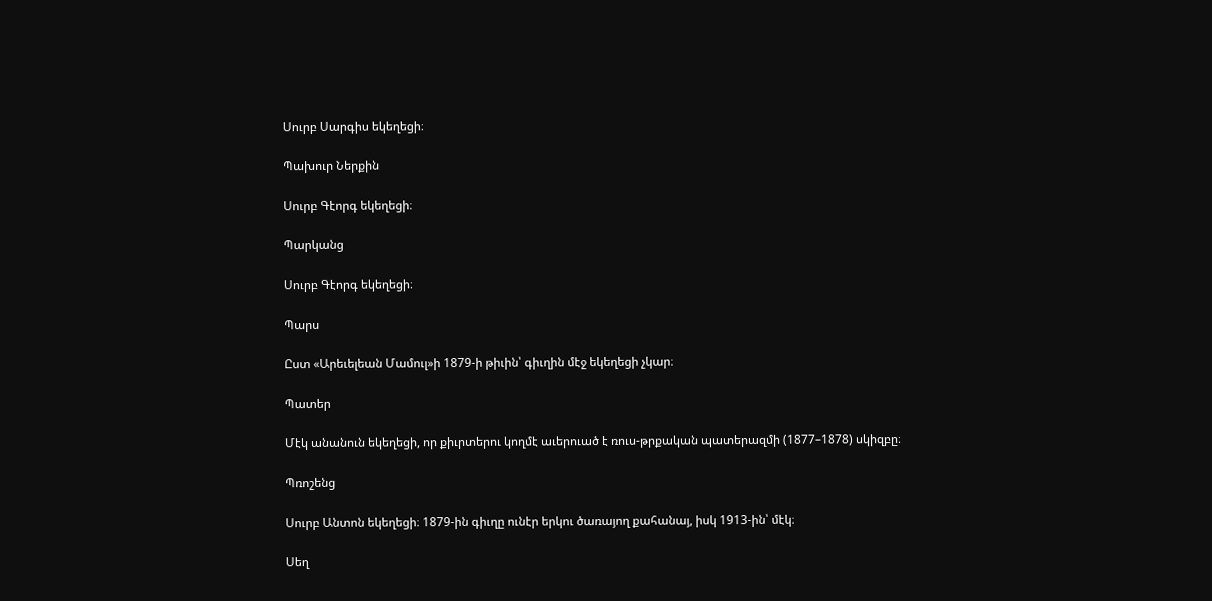Սուրբ Սարգիս եկեղեցի։

Պախուր Ներքին

Սուրբ Գէորգ եկեղեցի։

Պարկանց

Սուրբ Գէորգ եկեղեցի։

Պարս

Ըստ «Արեւելեան Մամուլ»ի 1879-ի թիւին՝ գիւղին մէջ եկեղեցի չկար։

Պատեր

Մէկ անանուն եկեղեցի, որ քիւրտերու կողմէ աւերուած է ռուս-թրքական պատերազմի (1877–1878) սկիզբը։

Պռոշենց

Սուրբ Անտոն եկեղեցի։ 1879-ին գիւղը ունէր երկու ծառայող քահանայ, իսկ 1913-ին՝ մէկ։

Սեղ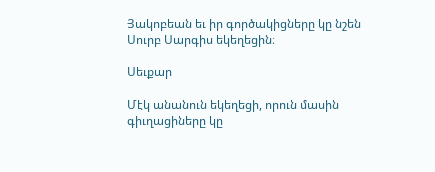Յակոբեան եւ իր գործակիցները կը նշեն Սուրբ Սարգիս եկեղեցին։

Սեւքար

Մէկ անանուն եկեղեցի, որուն մասին գիւղացիները կը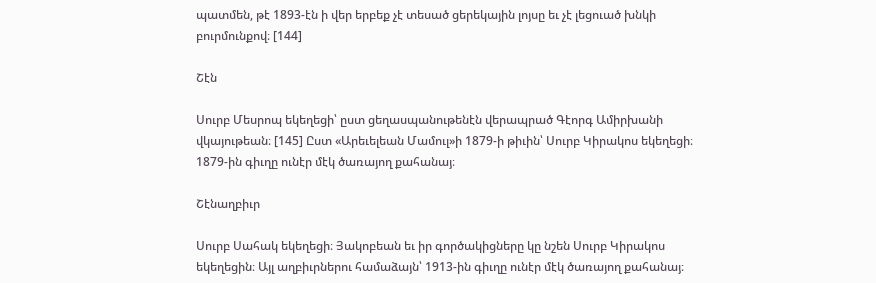պատմեն, թէ 1893-էն ի վեր երբեք չէ տեսած ցերեկային լոյսը եւ չէ լեցուած խնկի բուրմունքով։ [144]

Շէն

Սուրբ Մեսրոպ եկեղեցի՝ ըստ ցեղասպանութենէն վերապրած Գէորգ Ամիրխանի վկայութեան։ [145] Ըստ «Արեւելեան Մամուլ»ի 1879-ի թիւին՝ Սուրբ Կիրակոս եկեղեցի։ 1879-ին գիւղը ունէր մէկ ծառայող քահանայ։

Շէնաղբիւր

Սուրբ Սահակ եկեղեցի։ Յակոբեան եւ իր գործակիցները կը նշեն Սուրբ Կիրակոս եկեղեցին։ Այլ աղբիւրներու համաձայն՝ 1913-ին գիւղը ունէր մէկ ծառայող քահանայ։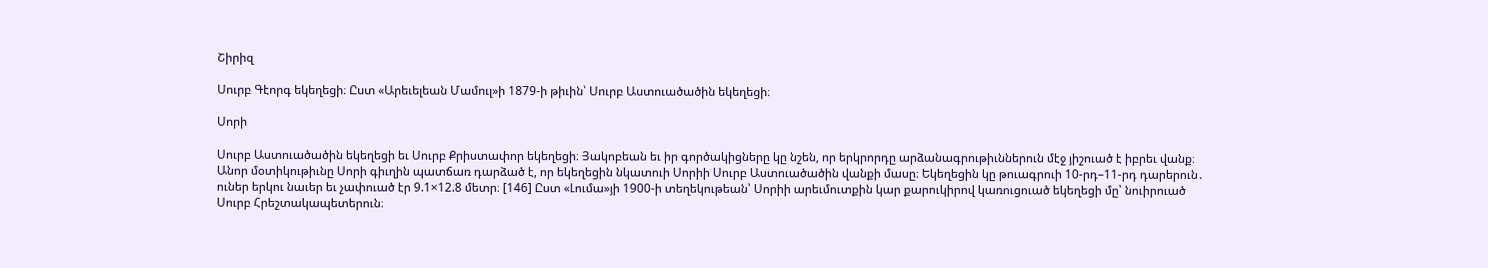Շիրիզ

Սուրբ Գէորգ եկեղեցի։ Ըստ «Արեւելեան Մամուլ»ի 1879-ի թիւին՝ Սուրբ Աստուածածին եկեղեցի։

Սորի

Սուրբ Աստուածածին եկեղեցի եւ Սուրբ Քրիստափոր եկեղեցի։ Յակոբեան եւ իր գործակիցները կը նշեն, որ երկրորդը արձանագրութիւններուն մէջ յիշուած է իբրեւ վանք։ Անոր մօտիկութիւնը Սորի գիւղին պատճառ դարձած է, որ եկեղեցին նկատուի Սորիի Սուրբ Աստուածածին վանքի մասը։ Եկեղեցին կը թուագրուի 10-րդ–11-րդ դարերուն․ ուներ երկու նաւեր եւ չափուած էր 9.1×12.8 մետր։ [146] Ըստ «Լումա»յի 1900-ի տեղեկութեան՝ Սորիի արեւմուտքին կար քարուկիրով կառուցուած եկեղեցի մը՝ նուիրուած Սուրբ Հրեշտակապետերուն։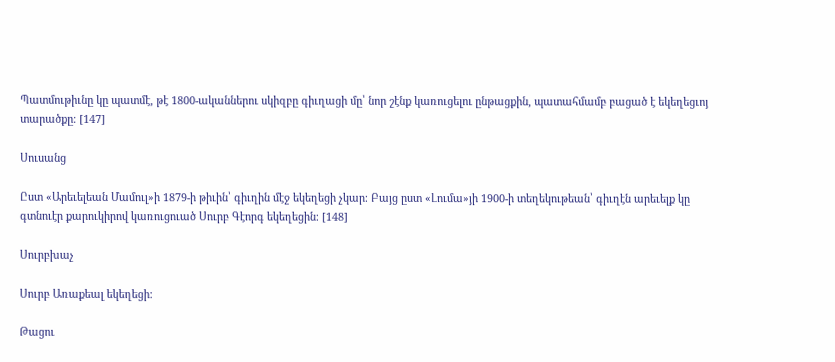Պատմութիւնը կը պատմէ, թէ 1800-ականներու սկիզբը գիւղացի մը՝ նոր շէնք կառուցելու ընթացքին, պատահմամբ բացած է եկեղեցւոյ տարածքը։ [147]

Սուսանց

Ըստ «Արեւելեան Մամուլ»ի 1879-ի թիւին՝ գիւղին մէջ եկեղեցի չկար։ Բայց ըստ «Լումա»յի 1900-ի տեղեկութեան՝ գիւղէն արեւելք կը գտնուէր քարուկիրով կառուցուած Սուրբ Գէորգ եկեղեցին։ [148]

Սուրբխաչ

Սուրբ Առաքեալ եկեղեցի։

Թացու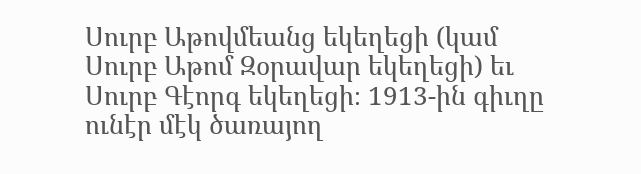Սուրբ Աթովմեանց եկեղեցի (կամ Սուրբ Աթոմ Զօրավար եկեղեցի) եւ Սուրբ Գէորգ եկեղեցի։ 1913-ին գիւղը ունէր մէկ ծառայող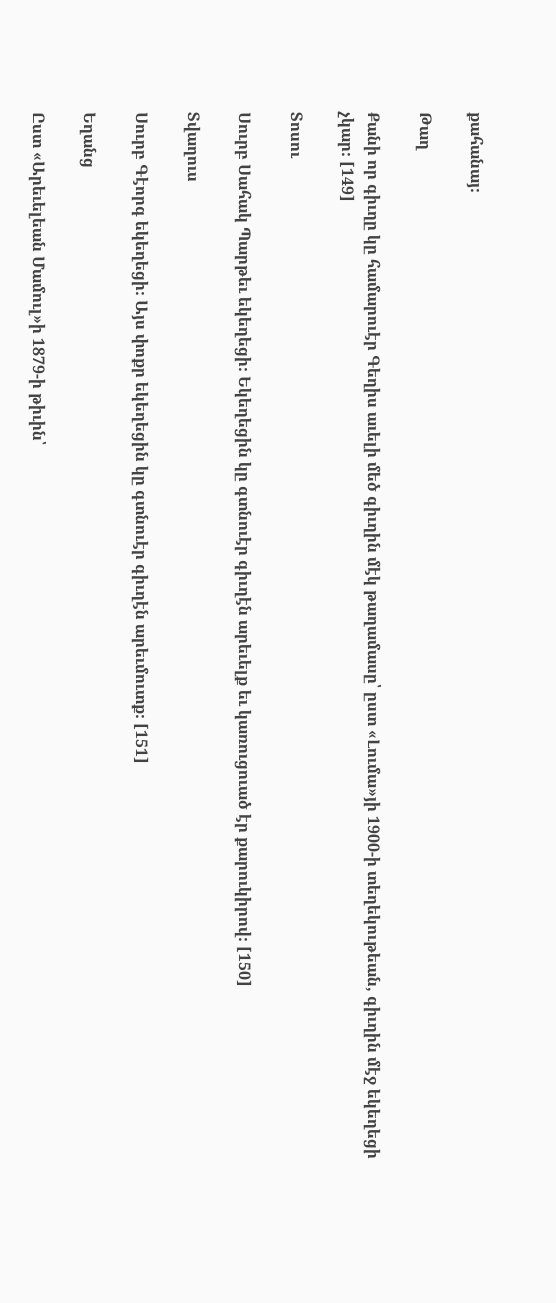քահանայ։

Թաղ

Քանի որ գիւղը կը համարուէր Գեղիս աւելի մեծ գիւղին մէկ թաղամասը՝ ըստ «Լումա»յի 1900-ի տեղեկութեան, գիւղին մէջ եկեղեցի չկար։ [149]

Տոսու

Սուրբ Սահակ Պարթեւ եկեղեցի։ Եկեղեցին կը գտնուէր գիւղէն արեւելք եւ կառուցուած էր քարուկիրով։ [150]

Տվաղուս

Սուրբ Գէորգ եկեղեցի։ Այս փոքր եկեղեցին կը գտնուէր գիւղէն արեւմուտք։ [151]

Եղանց

Ըստ «Արեւելեան Մամուլ»ի 1879-ի թիւին՝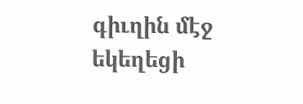գիւղին մէջ եկեղեցի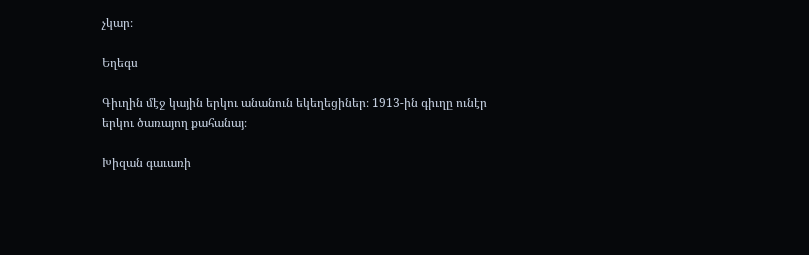չկար։

Եղեգս

Գիւղին մէջ կային երկու անանուն եկեղեցիներ։ 1913-ին գիւղը ունէր երկու ծառայող քահանայ։

Խիզան գաւառի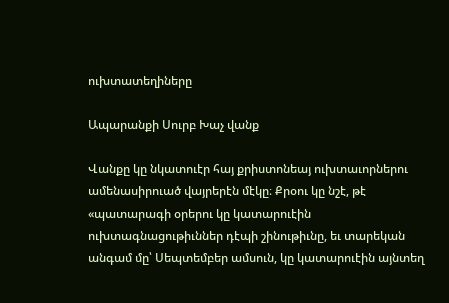ուխտատեղիները

Ապարանքի Սուրբ Խաչ վանք

Վանքը կը նկատուէր հայ քրիստոնեայ ուխտաւորներու ամենասիրուած վայրերէն մէկը։ Քրօու կը նշէ, թէ «պատարագի օրերու կը կատարուէին ուխտագնացութիւններ դէպի շինութիւնը, եւ տարեկան անգամ մը՝ Սեպտեմբեր ամսուն, կը կատարուէին այնտեղ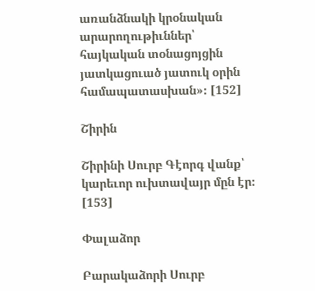առանձնակի կրօնական արարողութիւններ՝ հայկական տօնացոյցին յատկացուած յատուկ օրին համապատասխան»։ [152]

Շիրին

Շիրինի Սուրբ Գէորգ վանք՝ կարեւոր ուխտավայր մըն էր։ [153]

Փալաձոր

Բարակաձորի Սուրբ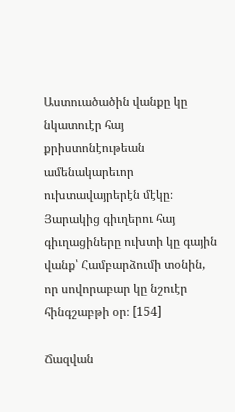Աստուածածին վանքը կը նկատուէր հայ քրիստոնէութեան ամենակարեւոր ուխտավայրերէն մէկը։ Յարակից գիւղերու հայ գիւղացիները ուխտի կը գային վանք՝ Համբարձումի տօնին, որ սովորաբար կը նշուէր հինգշաբթի օր։ [154]

Ճազվան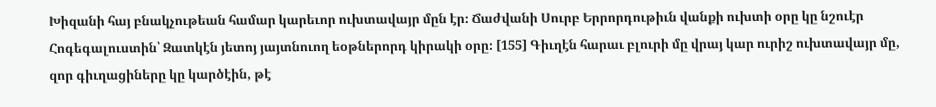Խիզանի հայ բնակչութեան համար կարեւոր ուխտավայր մըն էր։ Ճաժվանի Սուրբ Երրորդութիւն վանքի ուխտի օրը կը նշուէր Հոգեգալուստին՝ Զատկէն յետոյ յայտնուող եօթներորդ կիրակի օրը։ [155] Գիւղէն հարաւ բլուրի մը վրայ կար ուրիշ ուխտավայր մը, զոր գիւղացիները կը կարծէին, թէ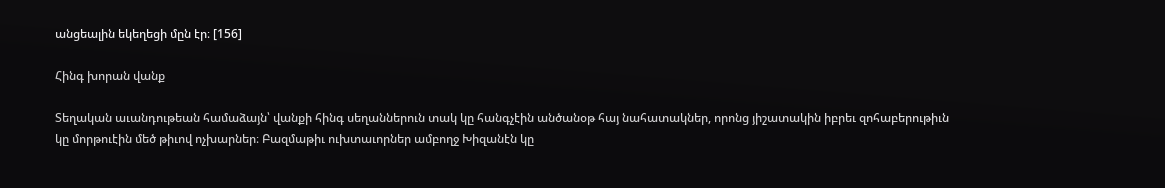անցեալին եկեղեցի մըն էր։ [156]

Հինգ խորան վանք

Տեղական աւանդութեան համաձայն՝ վանքի հինգ սեղաններուն տակ կը հանգչէին անծանօթ հայ նահատակներ, որոնց յիշատակին իբրեւ զոհաբերութիւն կը մորթուէին մեծ թիւով ոչխարներ։ Բազմաթիւ ուխտաւորներ ամբողջ Խիզանէն կը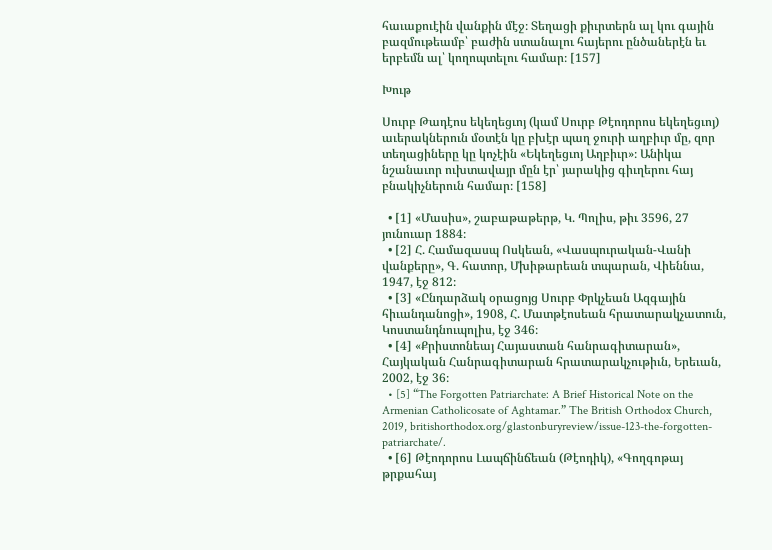հաւաքուէին վանքին մէջ։ Տեղացի քիւրտերն ալ կու գային բազմութեամբ՝ բաժին ստանալու հայերու ընծաներէն եւ երբեմն ալ՝ կողոպտելու համար։ [157]

Խութ

Սուրբ Թադէոս եկեղեցւոյ (կամ Սուրբ Թէոդորոս եկեղեցւոյ) աւերակներուն մօտէն կը բխէր պաղ ջուրի աղբիւր մը, զոր տեղացիները կը կոչէին «Եկեղեցւոյ Աղբիւր»։ Անիկա նշանաւոր ուխտավայր մըն էր՝ յարակից գիւղերու հայ բնակիչներուն համար։ [158]

  • [1] «Մասիս», շաբաթաթերթ, Կ. Պոլիս, թիւ 3596, 27 յունուար 1884։
  • [2] Հ. Համազասպ Ոսկեան, «Վասպուրական-Վանի վանքերը», Գ. հատոր, Մխիթարեան տպարան, Վիեննա, 1947, էջ 812։
  • [3] «Ընդարձակ օրացոյց Սուրբ Փրկչեան Ազգային հիւանդանոցի», 1908, Հ. Մատթէոսեան հրատարակչատուն, Կոստանդնուպոլիս, էջ 346։
  • [4] «Քրիստոնեայ Հայաստան հանրագիտարան», Հայկական Հանրագիտարան հրատարակչութիւն, Երեւան, 2002, էջ 36։
  • [5] “The Forgotten Patriarchate: A Brief Historical Note on the Armenian Catholicosate of Aghtamar.” The British Orthodox Church, 2019, britishorthodox.org/glastonburyreview/issue-123-the-forgotten-patriarchate/.
  • [6] Թէոդորոս Լապճինճեան (Թէոդիկ), «Գողգոթայ թրքահայ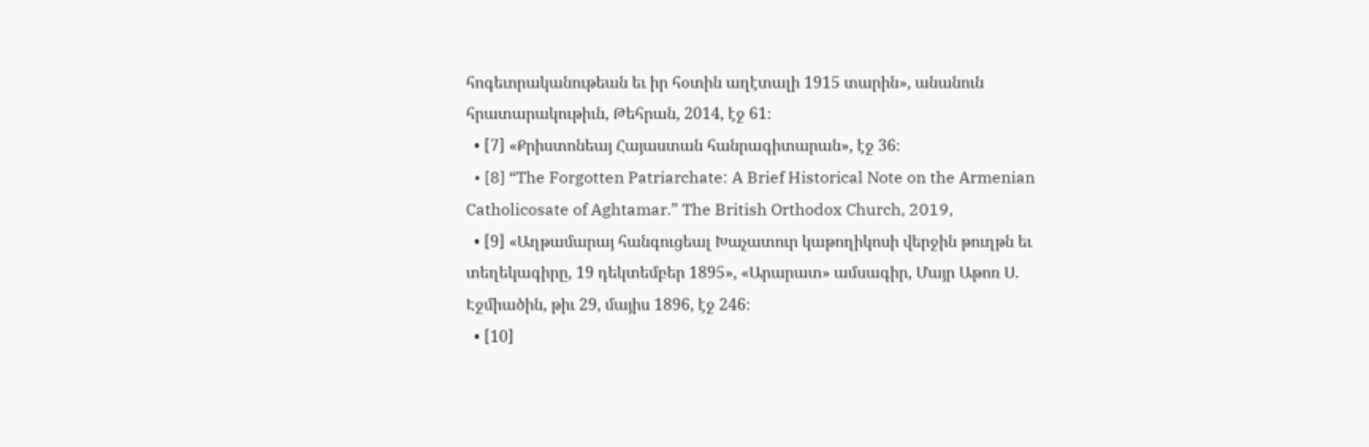հոգեւորականութեան եւ իր հօտին աղէտալի 1915 տարին», անանուն հրատարակութիւն, Թեհրան, 2014, էջ 61։
  • [7] «Քրիստոնեայ Հայաստան հանրագիտարան», էջ 36։
  • [8] “The Forgotten Patriarchate: A Brief Historical Note on the Armenian Catholicosate of Aghtamar.” The British Orthodox Church, 2019,
  • [9] «Աղթամարայ հանգուցեալ Խաչատուր կաթողիկոսի վերջին թուղթն եւ տեղեկագիրը, 19 դեկտեմբեր 1895», «Արարատ» ամսագիր, Մայր Աթոռ Ս. Էջմիածին, թիւ 29, մայիս 1896, էջ 246։
  • [10]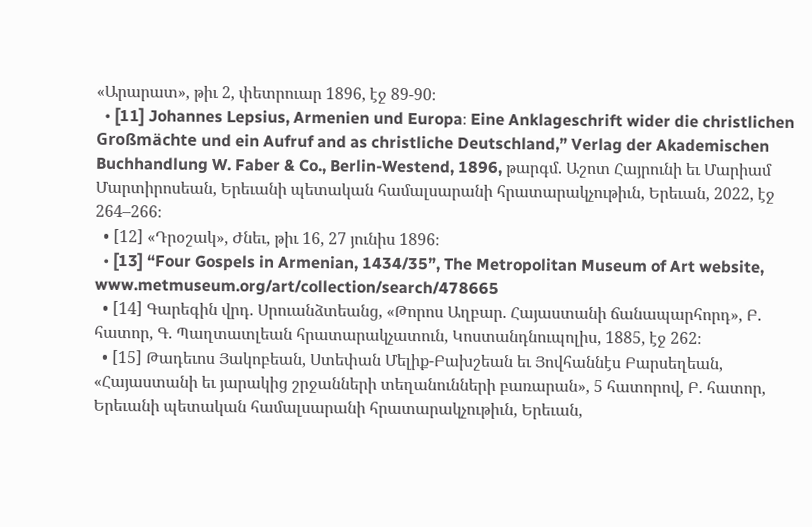«Արարատ», թիւ 2, փետրուար 1896, էջ 89-90։
  • [11] Johannes Lepsius, Armenien und Europa։ Eine Anklageschrift wider die christlichen Großmächte und ein Aufruf and as christliche Deutschland,” Verlag der Akademischen Buchhandlung W. Faber & Co., Berlin-Westend, 1896, թարգմ. Աշոտ Հայրունի եւ Մարիամ Մարտիրոսեան, Երեւանի պետական համալսարանի հրատարակչութիւն, Երեւան, 2022, էջ 264–266։
  • [12] «Դրօշակ», Ժնեւ, թիւ 16, 27 յունիս 1896։
  • [13] “Four Gospels in Armenian, 1434/35”, The Metropolitan Museum of Art website, www.metmuseum.org/art/collection/search/478665
  • [14] Գարեգին վրդ. Սրուանձտեանց, «Թորոս Աղբար. Հայաստանի ճանապարհորդ», Բ. հատոր, Գ. Պաղտատլեան հրատարակչատուն, Կոստանդնուպոլիս, 1885, էջ 262։
  • [15] Թադեւոս Յակոբեան, Ստեփան Մելիք-Բախշեան եւ Յովհաննէս Բարսեղեան, «Հայաստանի եւ յարակից շրջանների տեղանունների բառարան», 5 հատորով, Բ. հատոր, Երեւանի պետական համալսարանի հրատարակչութիւն, Երեւան,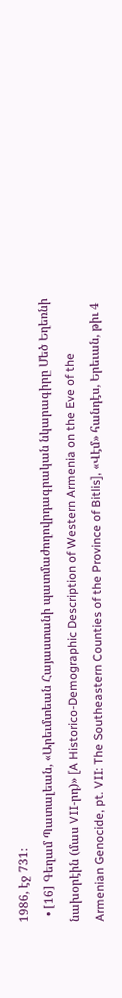1986, էջ 731։
  • [16] Գեղամ Պատալեան, «Արեւմտեան Հայաստանի պատմաժողովրդագրական նկարագիրը Մեծ Եղեռնի նախօրէին (մաս VII-րդ)» [A Historico-Demographic Description of Western Armenia on the Eve of the Armenian Genocide, pt. VII: The Southeastern Counties of the Province of Bitlis], «Վէմ» հանդէս, Երեւան, թիւ 4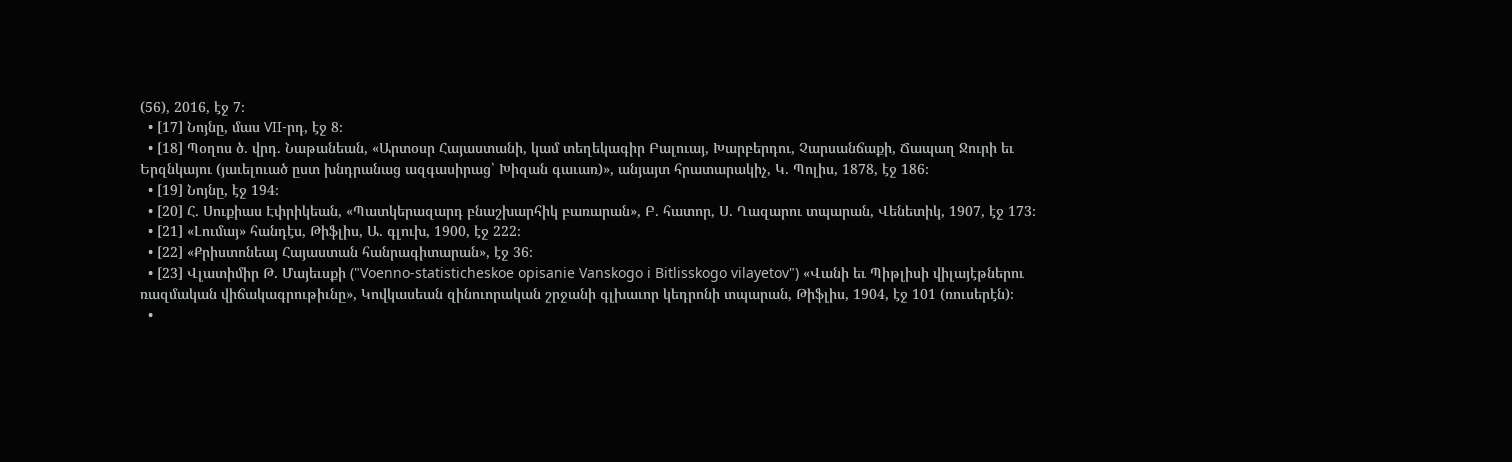(56), 2016, էջ 7։
  • [17] Նոյնը, մաս VII-րդ, էջ 8։
  • [18] Պօղոս ծ. վրդ. Նաթանեան, «Արտօսր Հայաստանի, կամ տեղեկագիր Բալուայ, Խարբերդու, Չարսանճաքի, Ճապաղ Ջուրի եւ Երզնկայու (յաւելուած ըստ խնդրանաց ազգասիրաց՝ Խիզան գաւառ)», անյայտ հրատարակիչ, Կ. Պոլիս, 1878, էջ 186։
  • [19] Նոյնը, էջ 194։
  • [20] Հ. Սուքիաս Էփրիկեան, «Պատկերազարդ բնաշխարհիկ բառարան», Բ. հատոր, Ս. Ղազարու տպարան, Վենետիկ, 1907, էջ 173։
  • [21] «Լումայ» հանդէս, Թիֆլիս, Ա. գլուխ, 1900, էջ 222։
  • [22] «Քրիստոնեայ Հայաստան հանրագիտարան», էջ 36։
  • [23] Վլատիմիր Թ. Մայեւսքի ("Voenno-statisticheskoe opisanie Vanskogo i Bitlisskogo vilayetov") «Վանի եւ Պիթլիսի վիլայէթներու ռազմական վիճակագրութիւնը», Կովկասեան զինուորական շրջանի գլխաւոր կեդրոնի տպարան, Թիֆլիս, 1904, էջ 101 (ռուսերէն)։
  •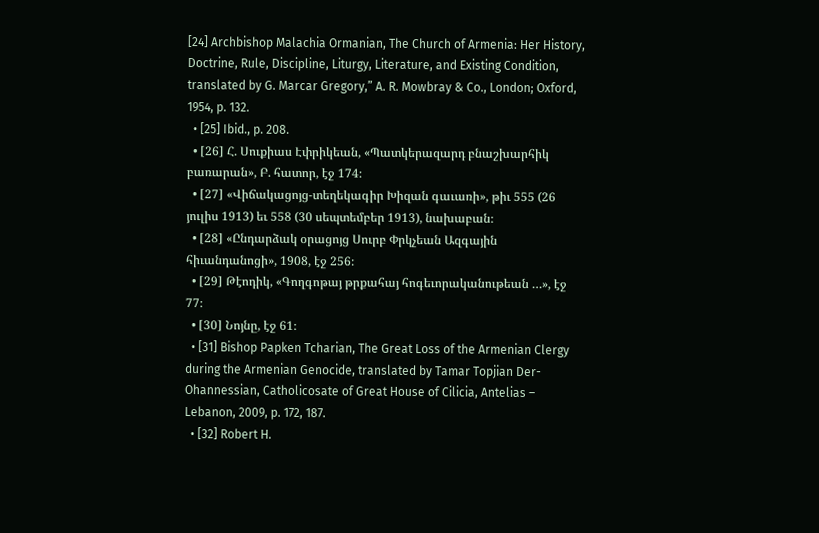[24] Archbishop Malachia Ormanian, The Church of Armenia: Her History, Doctrine, Rule, Discipline, Liturgy, Literature, and Existing Condition, translated by G. Marcar Gregory,” A. R. Mowbray & Co., London; Oxford, 1954, p. 132.
  • [25] Ibid., p. 208.
  • [26] Հ. Սուքիաս Էփրիկեան, «Պատկերազարդ բնաշխարհիկ բառարան», Բ. հատոր, էջ 174։
  • [27] «Վիճակացոյց-տեղեկագիր Խիզան գաւառի», թիւ 555 (26 յուլիս 1913) եւ 558 (30 սեպտեմբեր 1913), նախաբան։
  • [28] «Ընդարձակ օրացոյց Սուրբ Փրկչեան Ազգային հիւանդանոցի», 1908, էջ 256։
  • [29] Թէոդիկ, «Գողգոթայ թրքահայ հոգեւորականութեան …», էջ 77։
  • [30] Նոյնը, էջ 61։
  • [31] Bishop Papken Tcharian, The Great Loss of the Armenian Clergy during the Armenian Genocide, translated by Tamar Topjian Der-Ohannessian, Catholicosate of Great House of Cilicia, Antelias – Lebanon, 2009, p. 172, 187.
  • [32] Robert H.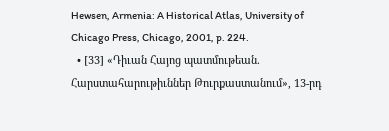Hewsen, Armenia: A Historical Atlas, University of Chicago Press, Chicago, 2001, p. 224.
  • [33] «Դիւան Հայոց պատմութեան. Հարստահարութիւններ Թուրքաստանում», 13-րդ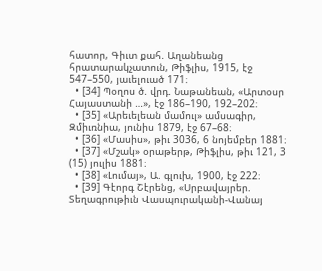հատոր, Գիւտ քահ. Աղանեանց հրատարակչատուն, Թիֆլիս, 1915, էջ 547–550, յաւելուած 171։
  • [34] Պօղոս ծ. վրդ. Նաթանեան, «Արտօսր Հայաստանի …», էջ 186–190, 192–202։
  • [35] «Արեւելեան մամուլ» ամսագիր, Զմիւռնիա, յունիս 1879, էջ 67–68։
  • [36] «Մասիս», թիւ 3036, 6 նոյեմբեր 1881։
  • [37] «Մշակ» օրաթերթ, Թիֆլիս, թիւ 121, 3 (15) յուլիս 1881։
  • [38] «Լումայ», Ա. գլուխ, 1900, էջ 222։
  • [39] Գէորգ Շէրենց, «Սրբավայրեր. Տեղագրութիւն Վասպուրականի-Վանայ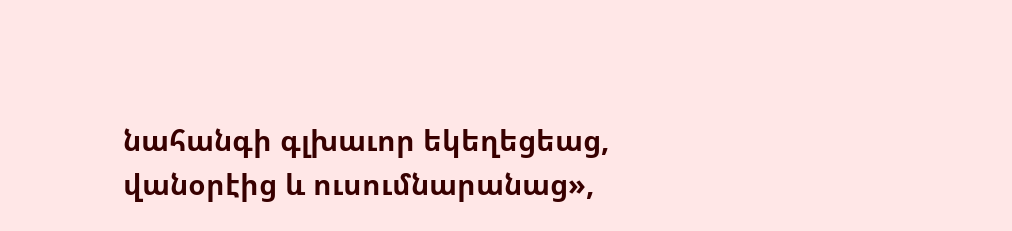նահանգի գլխաւոր եկեղեցեաց, վանօրէից և ուսումնարանաց»,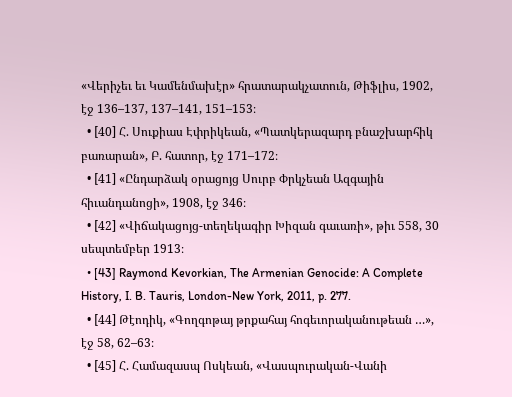«Վերիչեւ եւ Կամենմախէր» հրատարակչատուն, Թիֆլիս, 1902, էջ 136–137, 137–141, 151–153։
  • [40] Հ. Սուքիաս Էփրիկեան, «Պատկերազարդ բնաշխարհիկ բառարան», Բ. հատոր, էջ 171–172։
  • [41] «Ընդարձակ օրացոյց Սուրբ Փրկչեան Ազգային հիւանդանոցի», 1908, էջ 346։
  • [42] «Վիճակացոյց-տեղեկագիր Խիզան գաւառի», թիւ 558, 30 սեպտեմբեր 1913։
  • [43] Raymond Kevorkian, The Armenian Genocide: A Complete History, I. B. Tauris, London-New York, 2011, p. 277.
  • [44] Թէոդիկ, «Գողգոթայ թրքահայ հոգեւորականութեան …», էջ 58, 62–63։
  • [45] Հ. Համազասպ Ոսկեան, «Վասպուրական-Վանի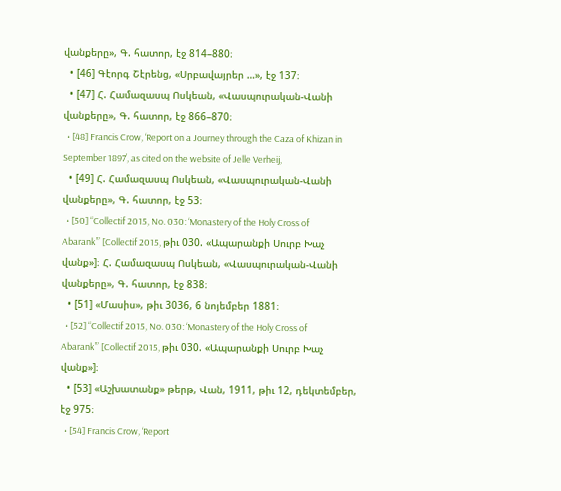վանքերը», Գ. հատոր, էջ 814–880։
  • [46] Գէորգ Շէրենց, «Սրբավայրեր …», էջ 137։
  • [47] Հ. Համազասպ Ոսկեան, «Վասպուրական-Վանի վանքերը», Գ. հատոր, էջ 866–870։
  • [48] Francis Crow, ‘Report on a Journey through the Caza of Khizan in September 1897’, as cited on the website of Jelle Verheij,
  • [49] Հ. Համազասպ Ոսկեան, «Վասպուրական-Վանի վանքերը», Գ. հատոր, էջ 53։
  • [50] “Collectif 2015, No. 030: ‘Monastery of the Holy Cross of Abarank’” [Collectif 2015, թիւ 030. «Ապարանքի Սուրբ Խաչ վանք»]։ Հ. Համազասպ Ոսկեան, «Վասպուրական-Վանի վանքերը», Գ. հատոր, էջ 838։
  • [51] «Մասիս», թիւ 3036, 6 նոյեմբեր 1881։
  • [52] “Collectif 2015, No. 030: ‘Monastery of the Holy Cross of Abarank’” [Collectif 2015, թիւ 030. «Ապարանքի Սուրբ Խաչ վանք»]։
  • [53] «Աշխատանք» թերթ, Վան, 1911, թիւ 12, դեկտեմբեր, էջ 975։
  • [54] Francis Crow, ‘Report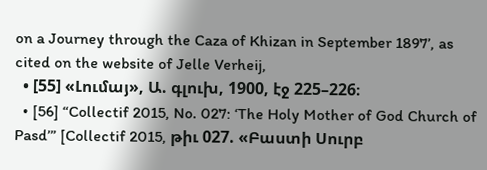on a Journey through the Caza of Khizan in September 1897’, as cited on the website of Jelle Verheij,
  • [55] «Լումայ», Ա. գլուխ, 1900, էջ 225–226։
  • [56] “Collectif 2015, No. 027: ‘The Holy Mother of God Church of Pasd’” [Collectif 2015, թիւ 027. «Բաստի Սուրբ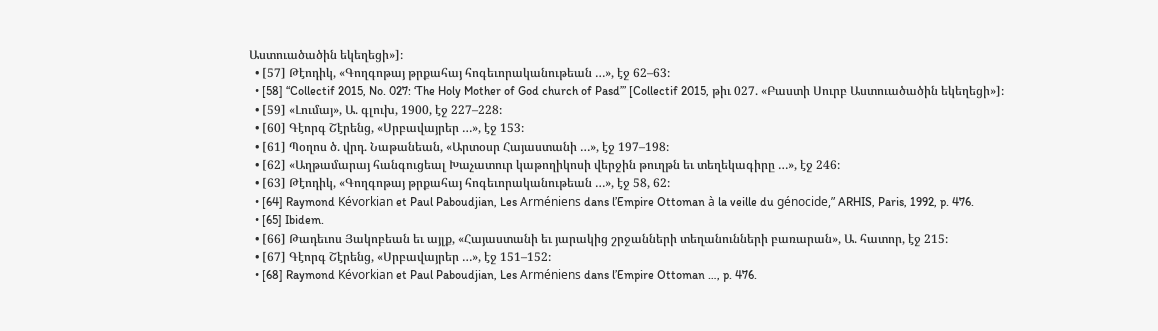Աստուածածին եկեղեցի»]։
  • [57] Թէոդիկ, «Գողգոթայ թրքահայ հոգեւորականութեան …», էջ 62–63։
  • [58] “Collectif 2015, No. 027: ‘The Holy Mother of God church of Pasd’” [Collectif 2015, թիւ 027. «Բաստի Սուրբ Աստուածածին եկեղեցի»]։
  • [59] «Լումայ», Ա. գլուխ, 1900, էջ 227–228։
  • [60] Գէորգ Շէրենց, «Սրբավայրեր …», էջ 153։
  • [61] Պօղոս ծ. վրդ. Նաթանեան, «Արտօսր Հայաստանի …», էջ 197–198։
  • [62] «Աղթամարայ հանգուցեալ Խաչատուր կաթողիկոսի վերջին թուղթն եւ տեղեկագիրը …», էջ 246։
  • [63] Թէոդիկ, «Գողգոթայ թրքահայ հոգեւորականութեան …», էջ 58, 62։
  • [64] Raymond Kévorkian et Paul Paboudjian, Les Arméniens dans l’Empire Ottoman à la veille du génocide,” ARHIS, Paris, 1992, p. 476.
  • [65] Ibidem.
  • [66] Թադեւոս Յակոբեան եւ այլք, «Հայաստանի եւ յարակից շրջանների տեղանունների բառարան», Ա. հատոր, էջ 215։
  • [67] Գէորգ Շէրենց, «Սրբավայրեր …», էջ 151–152։
  • [68] Raymond Kévorkian et Paul Paboudjian, Les Arméniens dans l’Empire Ottoman …, p. 476.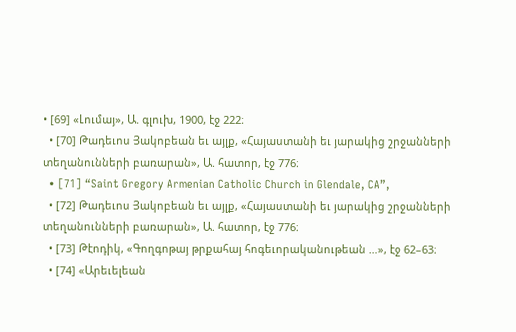• [69] «Լումայ», Ա. գլուխ, 1900, էջ 222։
  • [70] Թադեւոս Յակոբեան եւ այլք, «Հայաստանի եւ յարակից շրջանների տեղանունների բառարան», Ա. հատոր, էջ 776։
  • [71] “Saint Gregory Armenian Catholic Church in Glendale, CA”,
  • [72] Թադեւոս Յակոբեան եւ այլք, «Հայաստանի եւ յարակից շրջանների տեղանունների բառարան», Ա. հատոր, էջ 776։
  • [73] Թէոդիկ, «Գողգոթայ թրքահայ հոգեւորականութեան …», էջ 62–63։
  • [74] «Արեւելեան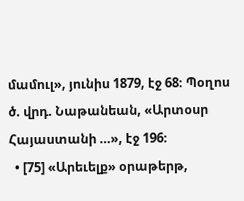մամուլ», յունիս 1879, էջ 68։ Պօղոս ծ. վրդ. Նաթանեան, «Արտօսր Հայաստանի …», էջ 196։
  • [75] «Արեւելք» օրաթերթ,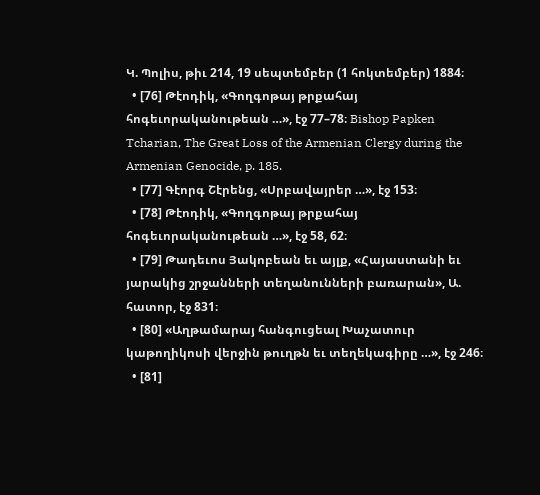Կ. Պոլիս, թիւ 214, 19 սեպտեմբեր (1 հոկտեմբեր) 1884։
  • [76] Թէոդիկ, «Գողգոթայ թրքահայ հոգեւորականութեան …», էջ 77–78։ Bishop Papken Tcharian, The Great Loss of the Armenian Clergy during the Armenian Genocide, p. 185.
  • [77] Գէորգ Շէրենց, «Սրբավայրեր …», էջ 153։
  • [78] Թէոդիկ, «Գողգոթայ թրքահայ հոգեւորականութեան …», էջ 58, 62։
  • [79] Թադեւոս Յակոբեան եւ այլք, «Հայաստանի եւ յարակից շրջանների տեղանունների բառարան», Ա. հատոր, էջ 831։
  • [80] «Աղթամարայ հանգուցեալ Խաչատուր կաթողիկոսի վերջին թուղթն եւ տեղեկագիրը …», էջ 246։
  • [81]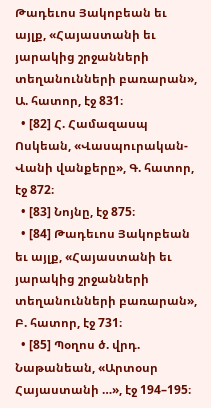Թադեւոս Յակոբեան եւ այլք, «Հայաստանի եւ յարակից շրջանների տեղանունների բառարան», Ա. հատոր, էջ 831։
  • [82] Հ. Համազասպ Ոսկեան, «Վասպուրական-Վանի վանքերը», Գ. հատոր, էջ 872։
  • [83] Նոյնը, էջ 875։
  • [84] Թադեւոս Յակոբեան եւ այլք, «Հայաստանի եւ յարակից շրջանների տեղանունների բառարան», Բ. հատոր, էջ 731։
  • [85] Պօղոս ծ. վրդ. Նաթանեան, «Արտօսր Հայաստանի …», էջ 194–195։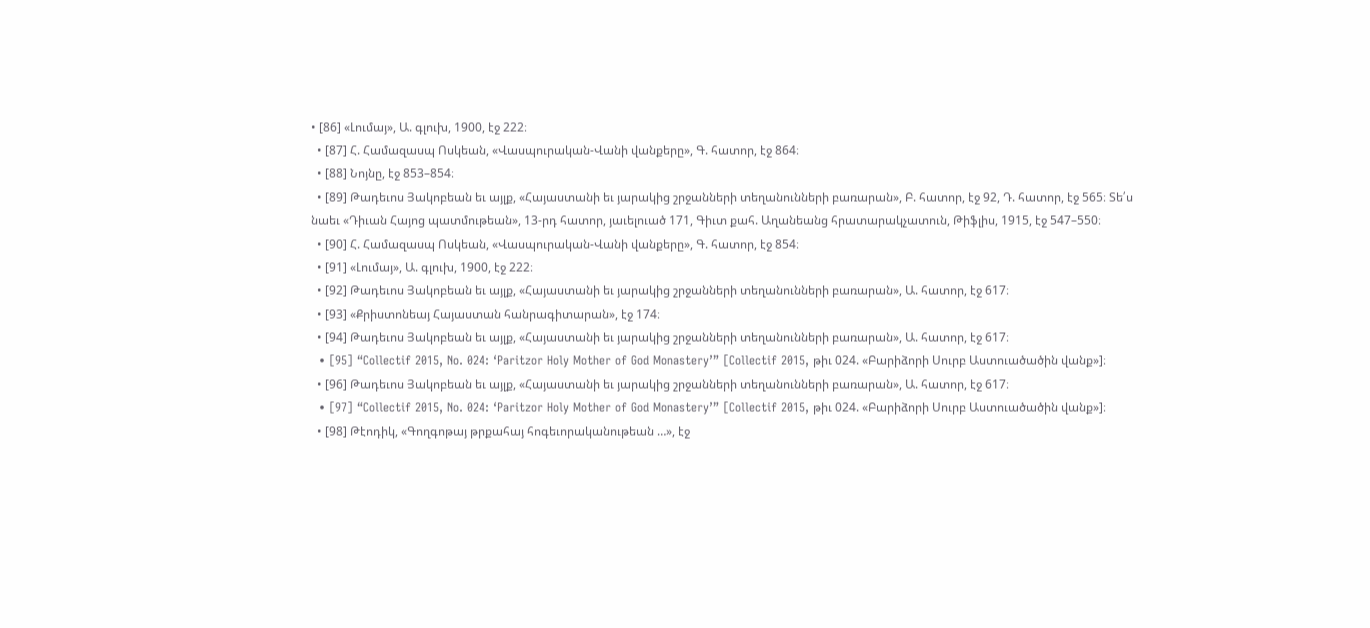• [86] «Լումայ», Ա. գլուխ, 1900, էջ 222։
  • [87] Հ. Համազասպ Ոսկեան, «Վասպուրական-Վանի վանքերը», Գ. հատոր, էջ 864։
  • [88] Նոյնը, էջ 853–854։
  • [89] Թադեւոս Յակոբեան եւ այլք, «Հայաստանի եւ յարակից շրջանների տեղանունների բառարան», Բ. հատոր, էջ 92, Դ. հատոր, էջ 565։ Տե՛ս նաեւ «Դիւան Հայոց պատմութեան», 13-րդ հատոր, յաւելուած 171, Գիւտ քահ. Աղանեանց հրատարակչատուն, Թիֆլիս, 1915, էջ 547–550։
  • [90] Հ. Համազասպ Ոսկեան, «Վասպուրական-Վանի վանքերը», Գ. հատոր, էջ 854։
  • [91] «Լումայ», Ա. գլուխ, 1900, էջ 222։
  • [92] Թադեւոս Յակոբեան եւ այլք, «Հայաստանի եւ յարակից շրջանների տեղանունների բառարան», Ա. հատոր, էջ 617։
  • [93] «Քրիստոնեայ Հայաստան հանրագիտարան», էջ 174։
  • [94] Թադեւոս Յակոբեան եւ այլք, «Հայաստանի եւ յարակից շրջանների տեղանունների բառարան», Ա. հատոր, էջ 617։
  • [95] “Collectif 2015, No. 024: ‘Paritzor Holy Mother of God Monastery’” [Collectif 2015, թիւ 024. «Բարիձորի Սուրբ Աստուածածին վանք»]։
  • [96] Թադեւոս Յակոբեան եւ այլք, «Հայաստանի եւ յարակից շրջանների տեղանունների բառարան», Ա. հատոր, էջ 617։
  • [97] “Collectif 2015, No. 024: ‘Paritzor Holy Mother of God Monastery’” [Collectif 2015, թիւ 024. «Բարիձորի Սուրբ Աստուածածին վանք»]։
  • [98] Թէոդիկ, «Գողգոթայ թրքահայ հոգեւորականութեան …», էջ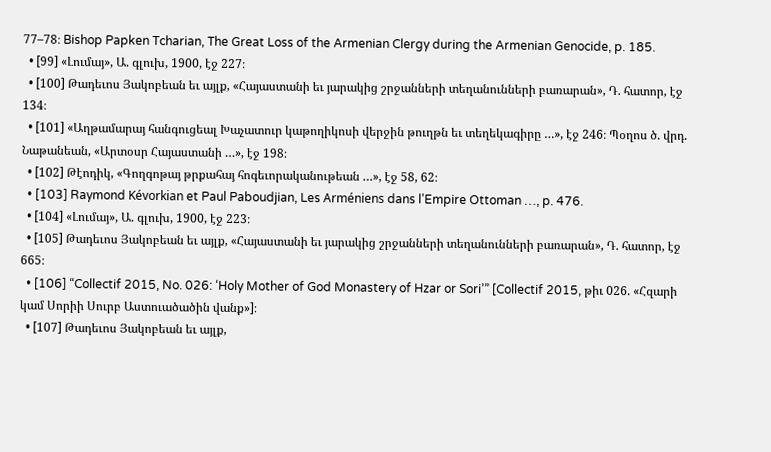77–78։ Bishop Papken Tcharian, The Great Loss of the Armenian Clergy during the Armenian Genocide, p. 185.
  • [99] «Լումայ», Ա. գլուխ, 1900, էջ 227։
  • [100] Թադեւոս Յակոբեան եւ այլք, «Հայաստանի եւ յարակից շրջանների տեղանունների բառարան», Դ. հատոր, էջ 134։
  • [101] «Աղթամարայ հանգուցեալ Խաչատուր կաթողիկոսի վերջին թուղթն եւ տեղեկագիրը …», էջ 246։ Պօղոս ծ. վրդ. Նաթանեան, «Արտօսր Հայաստանի …», էջ 198։
  • [102] Թէոդիկ, «Գողգոթայ թրքահայ հոգեւորականութեան …», էջ 58, 62։
  • [103] Raymond Kévorkian et Paul Paboudjian, Les Arméniens dans l’Empire Ottoman …, p. 476.
  • [104] «Լումայ», Ա. գլուխ, 1900, էջ 223։
  • [105] Թադեւոս Յակոբեան եւ այլք, «Հայաստանի եւ յարակից շրջանների տեղանունների բառարան», Դ. հատոր, էջ 665։
  • [106] “Collectif 2015, No. 026: ‘Holy Mother of God Monastery of Hzar or Sori’” [Collectif 2015, թիւ 026. «Հզարի կամ Սորիի Սուրբ Աստուածածին վանք»]։
  • [107] Թադեւոս Յակոբեան եւ այլք,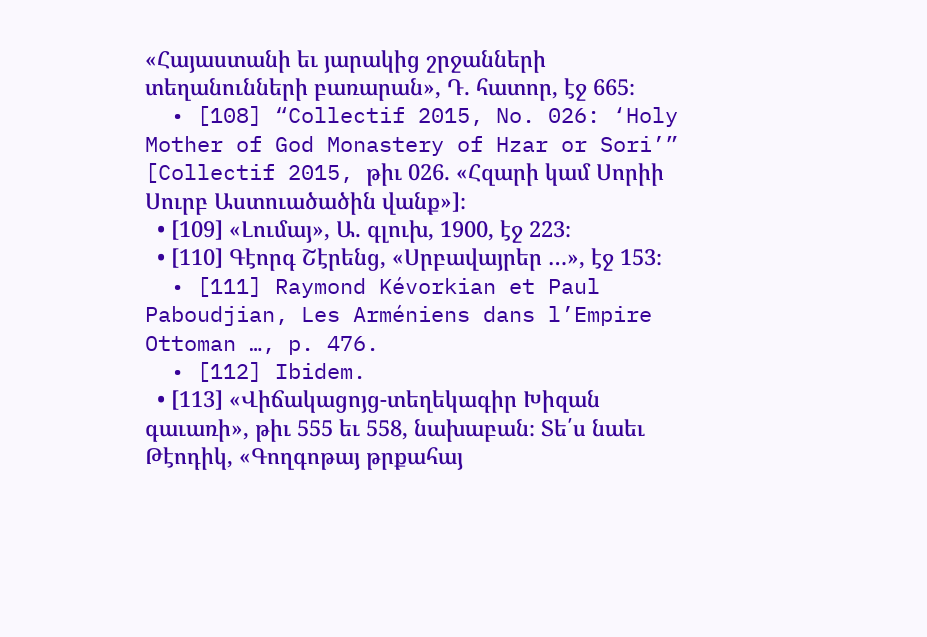«Հայաստանի եւ յարակից շրջանների տեղանունների բառարան», Դ. հատոր, էջ 665։
  • [108] “Collectif 2015, No. 026: ‘Holy Mother of God Monastery of Hzar or Sori’” [Collectif 2015, թիւ 026. «Հզարի կամ Սորիի Սուրբ Աստուածածին վանք»]։
  • [109] «Լումայ», Ա. գլուխ, 1900, էջ 223։
  • [110] Գէորգ Շէրենց, «Սրբավայրեր …», էջ 153։
  • [111] Raymond Kévorkian et Paul Paboudjian, Les Arméniens dans l’Empire Ottoman …, p. 476.
  • [112] Ibidem.
  • [113] «Վիճակացոյց-տեղեկագիր Խիզան գաւառի», թիւ 555 եւ 558, նախաբան։ Տե՛ս նաեւ Թէոդիկ, «Գողգոթայ թրքահայ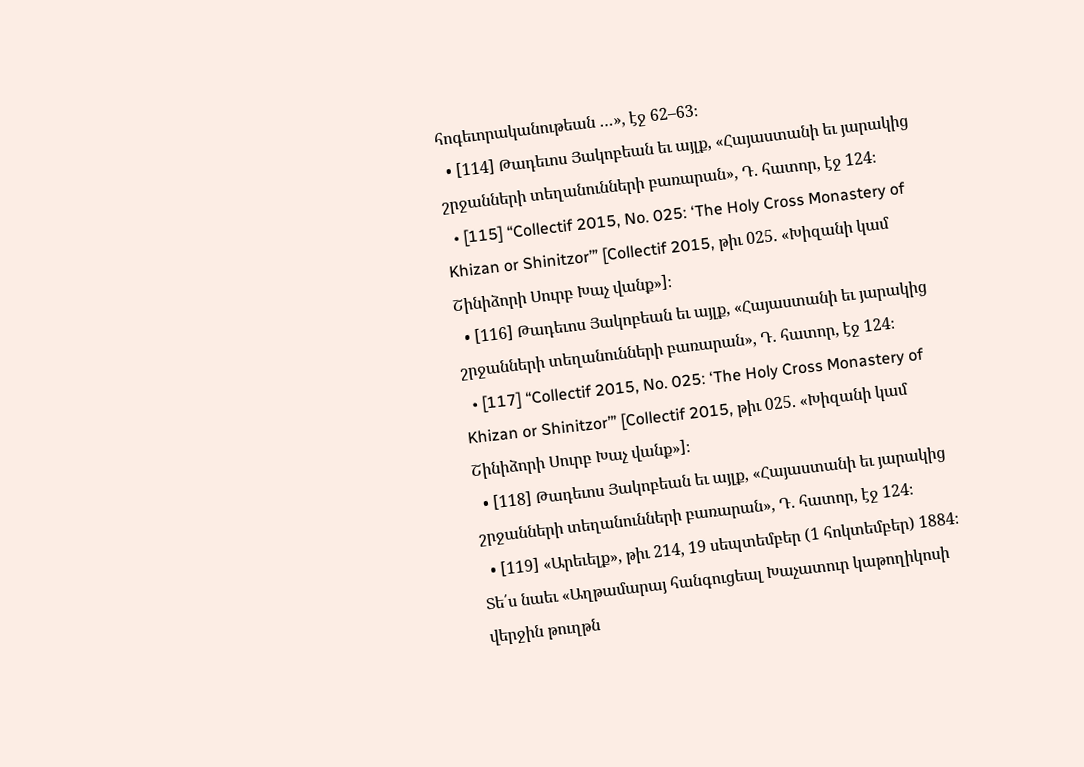հոգեւորականութեան …», էջ 62–63։
  • [114] Թադեւոս Յակոբեան եւ այլք, «Հայաստանի եւ յարակից շրջանների տեղանունների բառարան», Դ. հատոր, էջ 124։
  • [115] “Collectif 2015, No. 025: ‘The Holy Cross Monastery of Khizan or Shinitzor’” [Collectif 2015, թիւ 025. «Խիզանի կամ Շինիձորի Սուրբ Խաչ վանք»]։
  • [116] Թադեւոս Յակոբեան եւ այլք, «Հայաստանի եւ յարակից շրջանների տեղանունների բառարան», Դ. հատոր, էջ 124։
  • [117] “Collectif 2015, No. 025: ‘The Holy Cross Monastery of Khizan or Shinitzor’” [Collectif 2015, թիւ 025. «Խիզանի կամ Շինիձորի Սուրբ Խաչ վանք»]։
  • [118] Թադեւոս Յակոբեան եւ այլք, «Հայաստանի եւ յարակից շրջանների տեղանունների բառարան», Դ. հատոր, էջ 124։
  • [119] «Արեւելք», թիւ 214, 19 սեպտեմբեր (1 հոկտեմբեր) 1884։ Տե՛ս նաեւ «Աղթամարայ հանգուցեալ Խաչատուր կաթողիկոսի վերջին թուղթն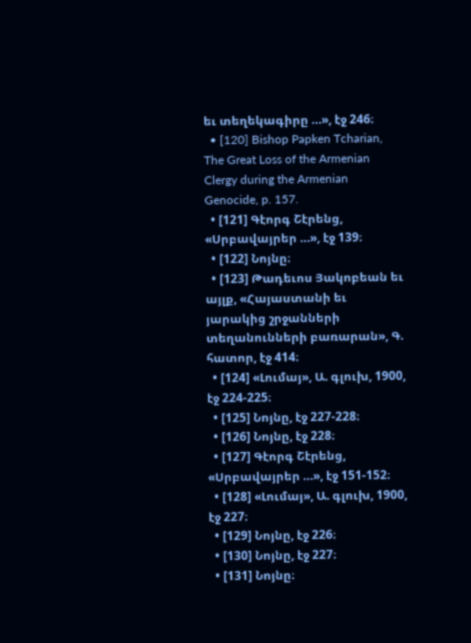եւ տեղեկագիրը …», էջ 246։
  • [120] Bishop Papken Tcharian, The Great Loss of the Armenian Clergy during the Armenian Genocide, p. 157.
  • [121] Գէորգ Շէրենց, «Սրբավայրեր …», էջ 139։
  • [122] Նոյնը։
  • [123] Թադեւոս Յակոբեան եւ այլք, «Հայաստանի եւ յարակից շրջանների տեղանունների բառարան», Գ. հատոր, էջ 414։
  • [124] «Լումայ», Ա. գլուխ, 1900, էջ 224-225։
  • [125] Նոյնը, էջ 227-228։
  • [126] Նոյնը, էջ 228։
  • [127] Գէորգ Շէրենց, «Սրբավայրեր …», էջ 151-152։
  • [128] «Լումայ», Ա. գլուխ, 1900, էջ 227։
  • [129] Նոյնը, էջ 226։
  • [130] Նոյնը, էջ 227։
  • [131] Նոյնը։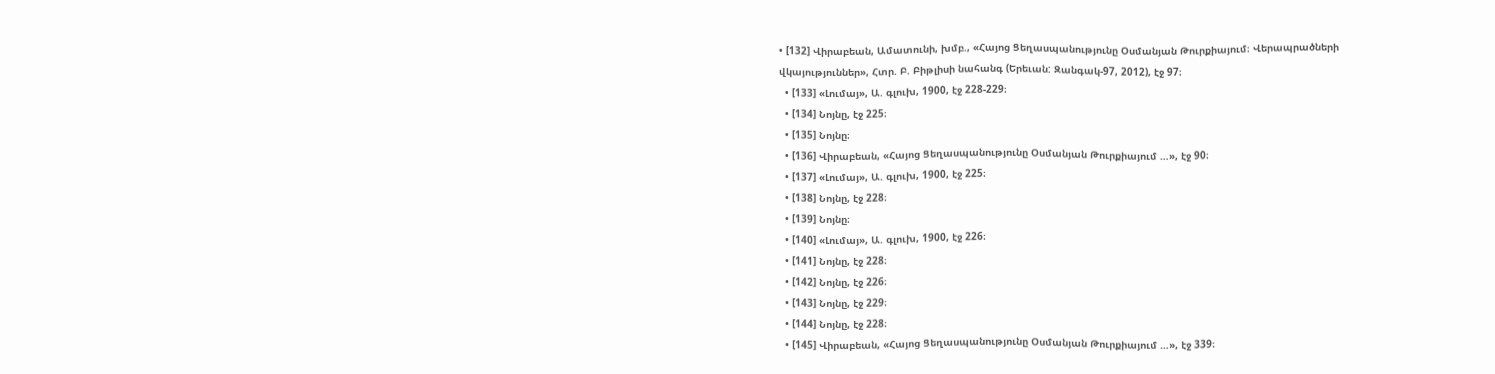• [132] Վիրաբեան, Ամատունի, խմբ., «Հայոց Ցեղասպանությունը Օսմանյան Թուրքիայում։ Վերապրածների վկայություններ», Հտր. Բ. Բիթլիսի նահանգ (Երեւան: Զանգակ-97, 2012), էջ 97։
  • [133] «Լումայ», Ա. գլուխ, 1900, էջ 228-229։
  • [134] Նոյնը, էջ 225։
  • [135] Նոյնը։
  • [136] Վիրաբեան, «Հայոց Ցեղասպանությունը Օսմանյան Թուրքիայում …», էջ 90։
  • [137] «Լումայ», Ա. գլուխ, 1900, էջ 225։
  • [138] Նոյնը, էջ 228։
  • [139] Նոյնը։
  • [140] «Լումայ», Ա. գլուխ, 1900, էջ 226։
  • [141] Նոյնը, էջ 228։
  • [142] Նոյնը, էջ 226։
  • [143] Նոյնը, էջ 229։
  • [144] Նոյնը, էջ 228։
  • [145] Վիրաբեան, «Հայոց Ցեղասպանությունը Օսմանյան Թուրքիայում …», էջ 339։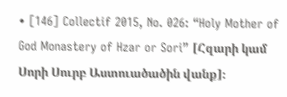• [146] Collectif 2015, No. 026: “Holy Mother of God Monastery of Hzar or Sori” [Հզարի կամ Սորի Սուրբ Աստուածածին վանք]։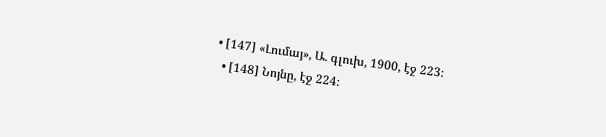• [147] «Լումայ», Ա. գլուխ, 1900, էջ 223։
  • [148] Նոյնը, էջ 224։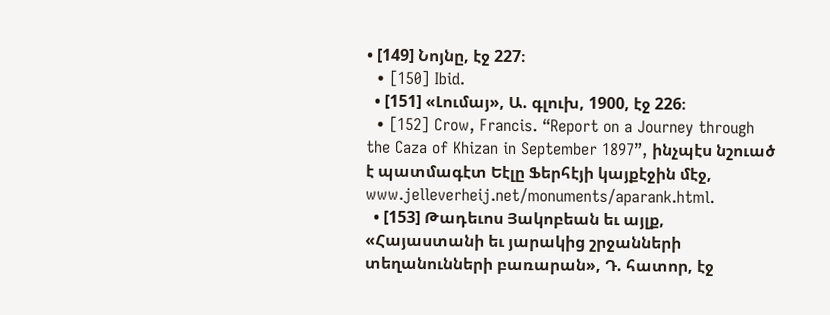• [149] Նոյնը, էջ 227։
  • [150] Ibid.
  • [151] «Լումայ», Ա. գլուխ, 1900, էջ 226։
  • [152] Crow, Francis. “Report on a Journey through the Caza of Khizan in September 1897”, ինչպէս նշուած է պատմագէտ Եէլը Ֆերհէյի կայքէջին մէջ, www.jelleverheij.net/monuments/aparank.html.
  • [153] Թադեւոս Յակոբեան եւ այլք, «Հայաստանի եւ յարակից շրջանների տեղանունների բառարան», Դ. հատոր, էջ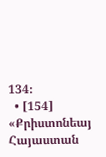134։
  • [154] «Քրիստոնեայ Հայաստան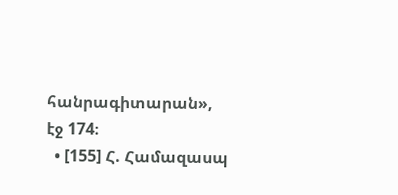հանրագիտարան», էջ 174։
  • [155] Հ. Համազասպ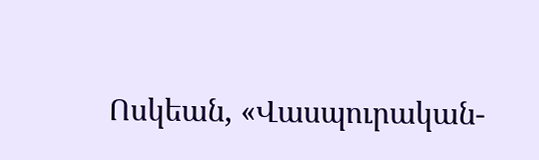Ոսկեան, «Վասպուրական-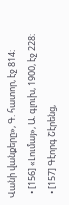Վանի վանքերը», Գ. հատոր, էջ 814։
  • [156] «Լումայ», Ա. գլուխ, 1900, էջ 228։
  • [157] Գէորգ Շէրենց,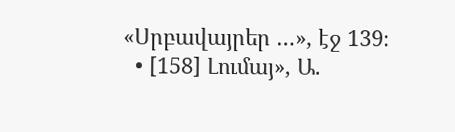«Սրբավայրեր …», էջ 139։
  • [158] Լումայ», Ա.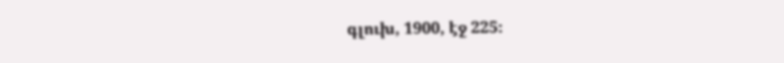գլուխ, 1900, էջ 225։